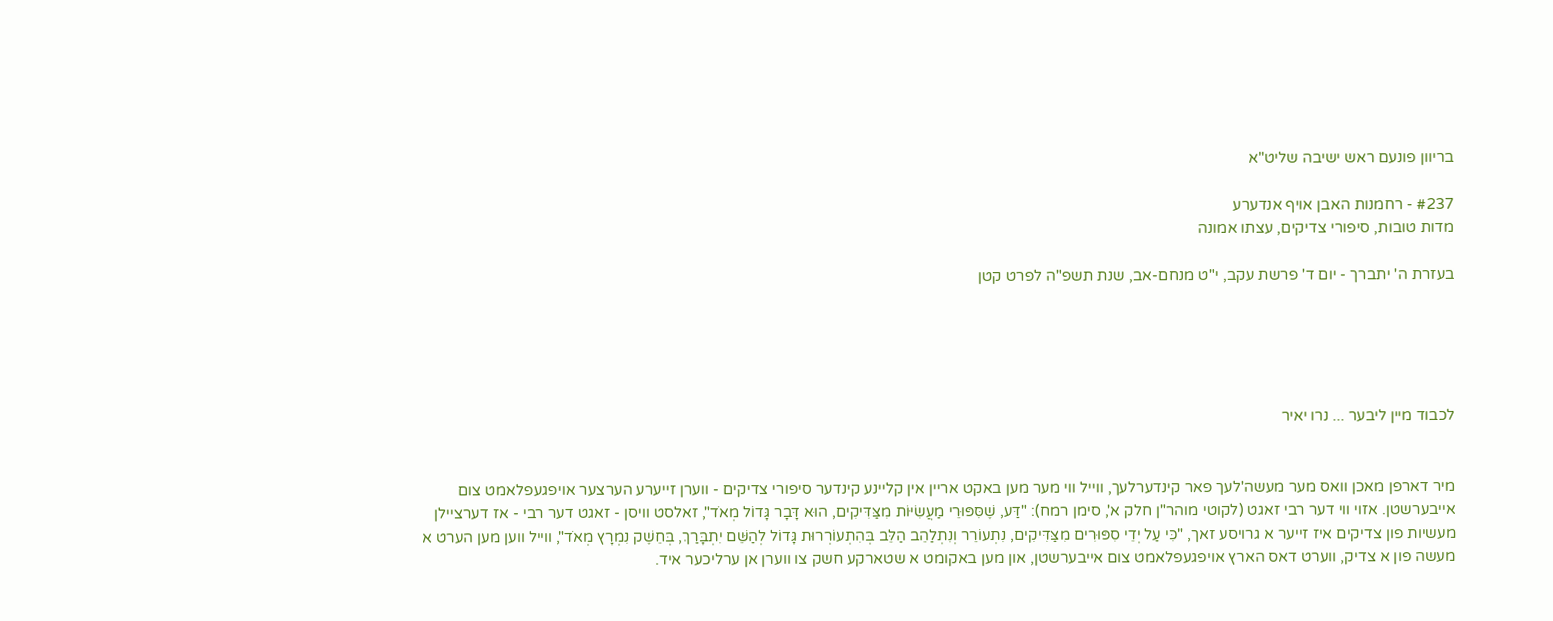בריוון פונעם ראש ישיבה שליט"א

#237 - רחמנות האבן אויף אנדערע
מדות טובות, סיפורי צדיקים, עצתו אמונה

בעזרת ה' יתברך - יום ד' פרשת עקב, י"ט מנחם-אב, שנת תשפ"ה לפרט קטן





לכבוד מיין ליבער ... נרו יאיר


מיר דארפן מאכן וואס מער מעשה'לעך פאר קינדערלעך, ווייל ווי מער מען באקט אריין אין קליינע קינדער סיפורי צדיקים - ווערן זייערע הערצער אויפגעפלאמט צום אייבערשטן. אזוי ווי דער רבי זאגט (לקוטי מוהר"ן חלק א', סימן רמח): "דַּע, שֶׁסִּפּוּרֵי מַעֲשִׂיּוֹת מִצַּדִּיקִים, הוּא דָּבָר גָּדוֹל מְאֹד", זאלסט וויסן - זאגט דער רבי - אז דערציילן מעשיות פון צדיקים איז זייער א גרויסע זאך, "כִּי עַל יְדֵי סִפּוּרִים מִצַּדִּיקִים, נִתְעוֹרֵר וְנִתְלַהֵב הַלֵּב בְּהִתְעוֹרְרוּת גָּדוֹל לְהַשֵּׁם יִתְבָּרַךְ, בְּחֵשֶׁק נִמְרָץ מְאֹד", ווייל ווען מען הערט א מעשה פון א צדיק, ווערט דאס הארץ אויפגעפלאמט צום אייבערשטן, און מען באקומט א שטארקע חשק צו ווערן אן ערליכער איד.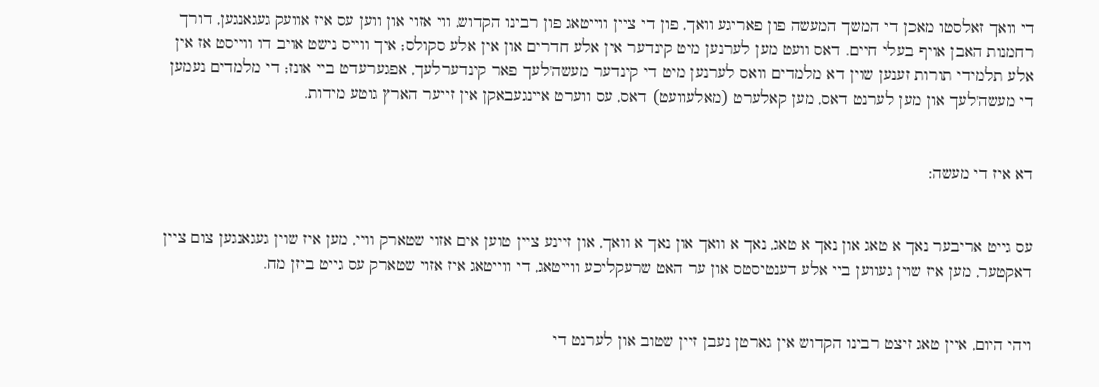די וואך זאלסטו מאכן די המשך המעשה פון פאריגע וואך, פון די ציין ווייטאג פון רבינו הקדוש, ווי אזוי און ווען עס איז אוועק געגאנגען, דורך רחמנות האבן אויף בעלי חיים. דאס וועט מען לערנען מיט קינדער אין אלע חדרים און אין אלע סקולס; איך ווייס נישט אויב דו ווייסט אז אין אלע תלמידי תורות זענען שוין דא מלמדים וואס לערנען מיט די קינדער מעשה'לעך פאר קינדערלעך, אפגערעדט ביי אונז; די מלמדים נעמען די מעשה'לעך און מען לערנט דאס, מען קאלערט (מאלעוועט) דאס, עס ווערט איינגעבאקן אין זייער הארץ גוטע מידות.


דא איז די מעשה:


עס גייט אריבער נאך א טאג און נאך א טאג, נאך א וואך און נאך א וואך, און זיינע ציין טוען אים אזוי שטארק וויי, מען איז שוין געגאנגען צום ציין דאקטער, מען איז שוין געווען ביי אלע דענטיסטס און ער האט שרעקליכע ווייטאג, די ווייטאג איז אזוי שטארק עס גייט ביזן מח.


ויהי היום, איין טאג זיצט רבינו הקדוש אין גארטן נעבן זיין שטוב און לערנט די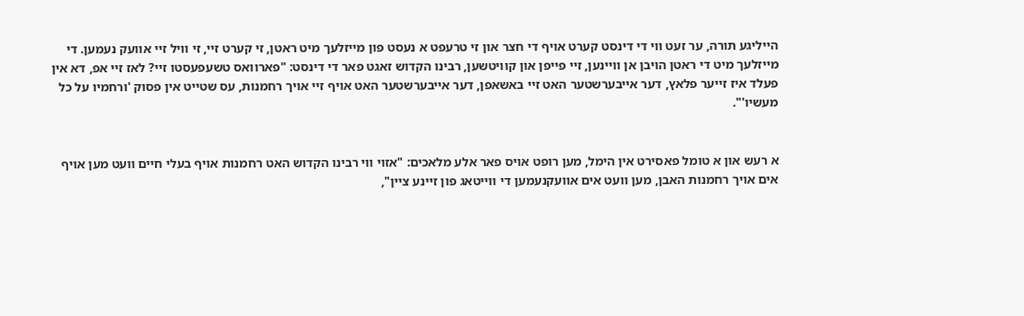הייליגע תורה, ער זעט ווי די דינסט קערט אויף די חצר און זי טרעפט א נעסט פון מייזלעך מיט ראטן, זי קערט זיי, זי וויל זיי אוועק נעמען. די מייזלעך מיט די ראטן הויבן אן וויינען, זיי פייפן און קוויטשען, רבינו הקדוש זאגט פאר די דינסט: "פארוואס טשעפעסטו זיי? לאז זיי אפ, דא אין פעלד איז זייער פלאץ, דער אייבערשטער האט זיי באשאפן, דער אייבערשטער האט אויף זיי אויך רחמנות, עס שטייט אין פסוק 'ורחמיו על כל מעשיו'".


א רעש און א טומל פאסירט אין הימל, מען רופט אויס פאר אלע מלאכים: "אזוי ווי רבינו הקדוש האט רחמנות אויף בעלי חיים וועט מען אויף אים אויך רחמנות האבן, מען וועט אים אוועקנעמען די ווייטאג פון זיינע ציין",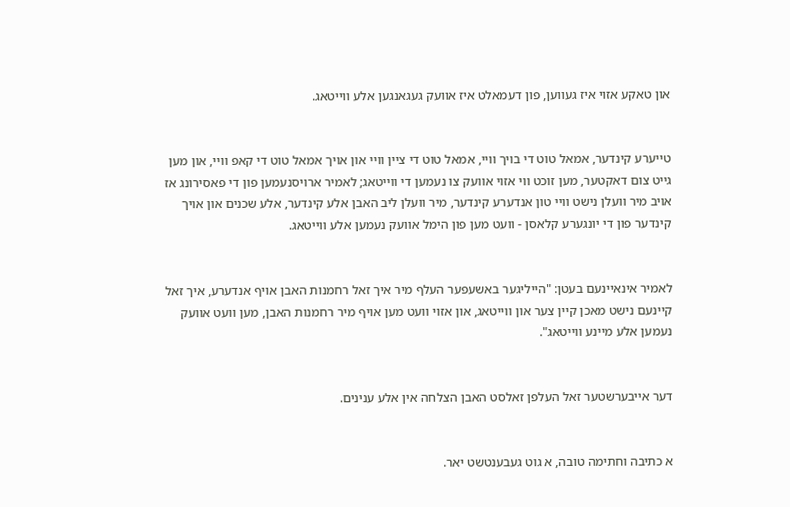און טאקע אזוי איז געווען, פון דעמאלט איז אוועק געגאנגען אלע ווייטאג.


טייערע קינדער, אמאל טוט די בויך וויי, אמאל טוט די ציין וויי און אויך אמאל טוט די קאפ וויי, און מען גייט צום דאקטער, מען זוכט ווי אזוי אוועק צו נעמען די ווייטאג; לאמיר ארויסנעמען פון די פאסירונג אז אויב מיר וועלן נישט וויי טון אנדערע קינדער, מיר וועלן ליב האבן אלע קינדער, אלע שכנים און אויך קינדער פון די יונגערע קלאסן - וועט מען פון הימל אוועק נעמען אלע ווייטאג.


לאמיר אינאיינעם בעטן: "הייליגער באשעפער העלף מיר איך זאל רחמנות האבן אויף אנדערע, איך זאל קיינעם נישט מאכן קיין צער און ווייטאג, און אזוי וועט מען אויף מיר רחמנות האבן, מען וועט אוועק נעמען אלע מיינע ווייטאג".


דער אייבערשטער זאל העלפן זאלסט האבן הצלחה אין אלע ענינים.


א כתיבה וחתימה טובה, א גוט געבענטשט יאר.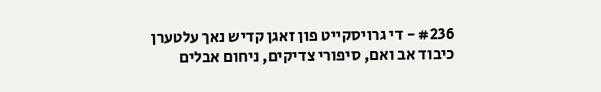#236 - די גרויסקייט פון זאגן קדיש נאך עלטערן
כיבוד אב ואם, סיפורי צדיקים, ניחום אבלים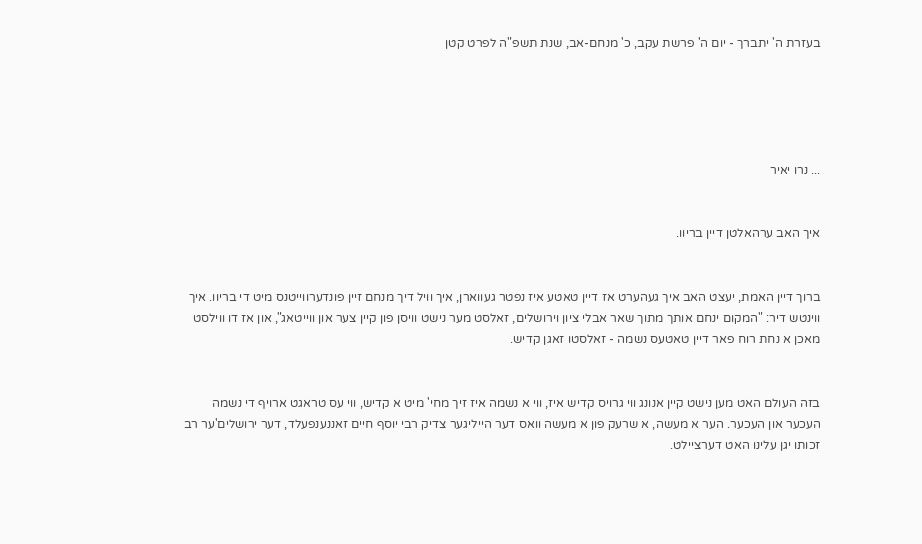בעזרת ה' יתברך - יום ה' פרשת עקב, כ' מנחם-אב, שנת תשפ"ה לפרט קטן





... נרו יאיר


איך האב ערהאלטן דיין בריוו.


ברוך דיין האמת, יעצט האב איך געהערט אז דיין טאטע איז נפטר געווארן, איך וויל דיך מנחם זיין פונדערווייטנס מיט די בריוו. איך ווינטש דיר: "המקום ינחם אותך מתוך שאר אבלי ציון וירושלים, זאלסט מער נישט וויסן פון קיין צער און ווייטאג", און אז דו ווילסט מאכן א נחת רוח פאר דיין טאטעס נשמה - זאלסטו זאגן קדיש.


בזה העולם האט מען נישט קיין אנונג ווי גרויס קדיש איז, ווי א נשמה איז זיך מחי' מיט א קדיש, ווי עס טראגט ארויף די נשמה העכער און העכער. הער א מעשה, א שרעק פון א מעשה וואס דער הייליגער צדיק רבי יוסף חיים זאננענפעלד, דער ירושלים'ער רב זכותו יגן עלינו האט דערציילט.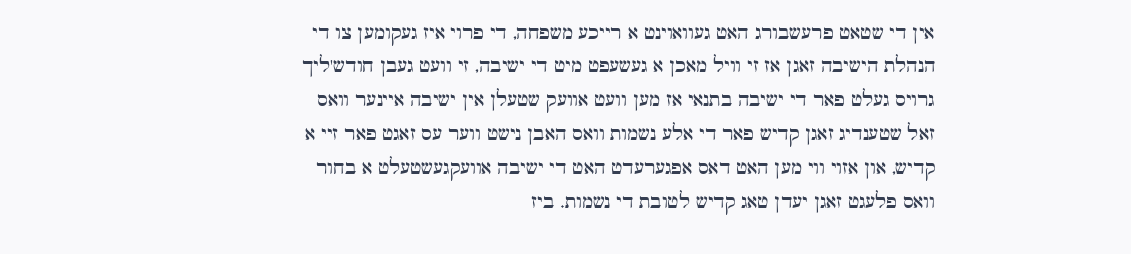אין די שטאט פרעשבורג האט געוואוינט א רייכע משפחה, די פרוי איז געקומען צו די הנהלת הישיבה זאגן אז זי וויל מאכן א געשעפט מיט די ישיבה, זי וועט געבן חודש'ליך גרויס געלט פאר די ישיבה בתנאי אז מען וועט אוועק שטעלן אין ישיבה איינער וואס זאל שטענדיג זאגן קדיש פאר די אלע נשמות וואס האבן נישט ווער עס זאגט פאר זיי א קדיש, און אזוי ווי מען האט דאס אפגערעדט האט די ישיבה אוועקגעשטעלט א בחור וואס פלעגט זאגן יעדן טאג קדיש לטובת די נשמות. ביז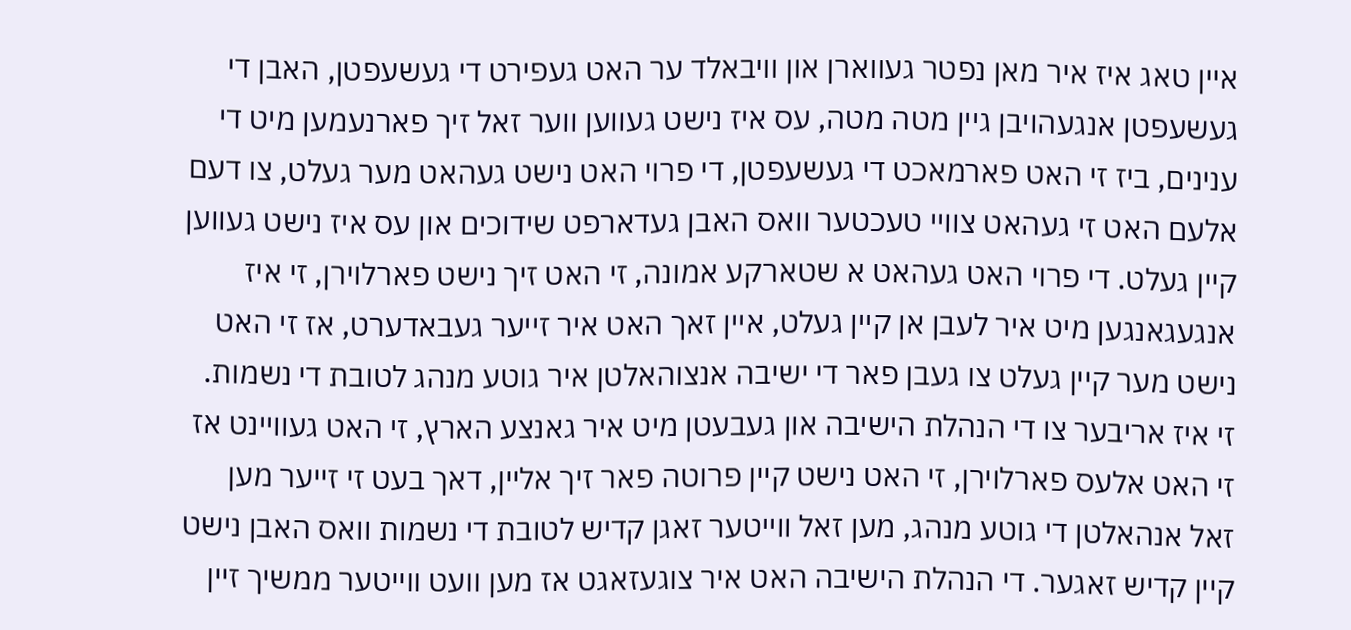איין טאג איז איר מאן נפטר געווארן און וויבאלד ער האט געפירט די געשעפטן, האבן די געשעפטן אנגעהויבן גיין מטה מטה, עס איז נישט געווען ווער זאל זיך פארנעמען מיט די ענינים, ביז זי האט פארמאכט די געשעפטן, די פרוי האט נישט געהאט מער געלט, צו דעם אלעם האט זי געהאט צוויי טעכטער וואס האבן געדארפט שידוכים און עס איז נישט געווען קיין געלט. די פרוי האט געהאט א שטארקע אמונה, זי האט זיך נישט פארלוירן, זי איז אנגעגאנגען מיט איר לעבן אן קיין געלט, איין זאך האט איר זייער געבאדערט, אז זי האט נישט מער קיין געלט צו געבן פאר די ישיבה אנצוהאלטן איר גוטע מנהג לטובת די נשמות. זי איז אריבער צו די הנהלת הישיבה און געבעטן מיט איר גאנצע הארץ, זי האט געוויינט אז זי האט אלעס פארלוירן, זי האט נישט קיין פרוטה פאר זיך אליין, דאך בעט זי זייער מען זאל אנהאלטן די גוטע מנהג, מען זאל ווייטער זאגן קדיש לטובת די נשמות וואס האבן נישט קיין קדיש זאגער. די הנהלת הישיבה האט איר צוגעזאגט אז מען וועט ווייטער ממשיך זיין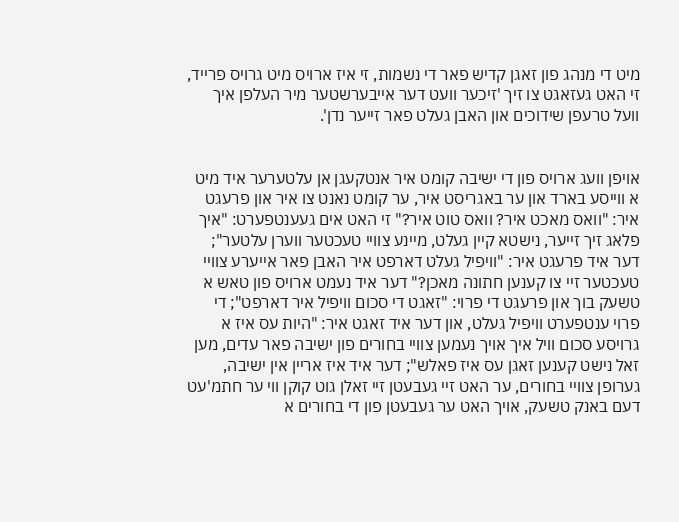מיט די מנהג פון זאגן קדיש פאר די נשמות, זי איז ארויס מיט גרויס פרייד, זי האט געזאגט צו זיך 'זיכער וועט דער אייבערשטער מיר העלפן איך וועל טרעפן שידוכים און האבן געלט פאר זייער נדן'.


אויפן וועג ארויס פון די ישיבה קומט איר אנטקעגן אן עלטערער איד מיט א ווייסע בארד און ער באגריסט איר, ער קומט נאנט צו איר און פרעגט איר: "וואס מאכט איר? וואס טוט איר?" זי האט אים געענטפערט: "איך פלאג זיך זייער, נישטא קיין געלט, מיינע צוויי טעכטער ווערן עלטער"; דער איד פרעגט איר: "וויפיל געלט דארפט איר האבן פאר אייערע צוויי טעכטער זיי צו קענען חתונה מאכן?" דער איד נעמט ארויס פון טאש א טשעק בוך און פרעגט די פרוי: "זאגט די סכום וויפיל איר דארפט"; די פרוי ענטפערט וויפיל געלט, און דער איד זאגט איר: "היות עס איז א גרויסע סכום וויל איך אויך נעמען צוויי בחורים פון ישיבה פאר עדים, מען זאל נישט קענען זאגן עס איז פאלש"; דער איד איז אריין אין ישיבה, גערופן צוויי בחורים, ער האט זיי געבעטן זיי זאלן גוט קוקן ווי ער חתמ'עט דעם באנק טשעק, אויך האט ער געבעטן פון די בחורים א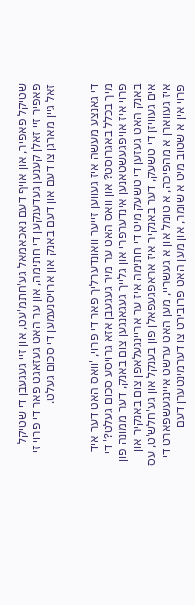שטיקל פאפיר, און אויף דעם נאכאמאל גע'חתמ'עט, און זיי געגעבן די שטיקל פאפיר זיי זאלן קענען געדענקען די חתימה, און ער האט געזאגט פאר די פרוי זי זאל גיין מארגן צו דעם און דעם באנק און ארויסנעמען די סכום געלט.


די גאנצע מעשה איז געווען זייער וואונדערליך פאר די פרוי, 'וואס האט דער איד מיך בכלל באגרוסט? און וואס האט ער מיר געגעבן אזא גרויסע סכום געלט?' די פרוי איז אויפגעשטאנען אינדערפרי און גלייך געגאנגען צום באנק, דער ממונה פון באנק האט געזען די טשעק מיט די חתימה איז ער אריינגעלאפן צום באנקיר און אים געוויזן די טשעק, דער באנקיר איז אראפגעפאלן פון בענקל און גע'חלש'ט, עס איז געווארן א מהפיכה, א טומל און א געשריי, מען האט ערשט איינגעשפארט די פרוי אין א שטוב מיט א שומר, און מען האט פרובירט צו דערמינטערן דעם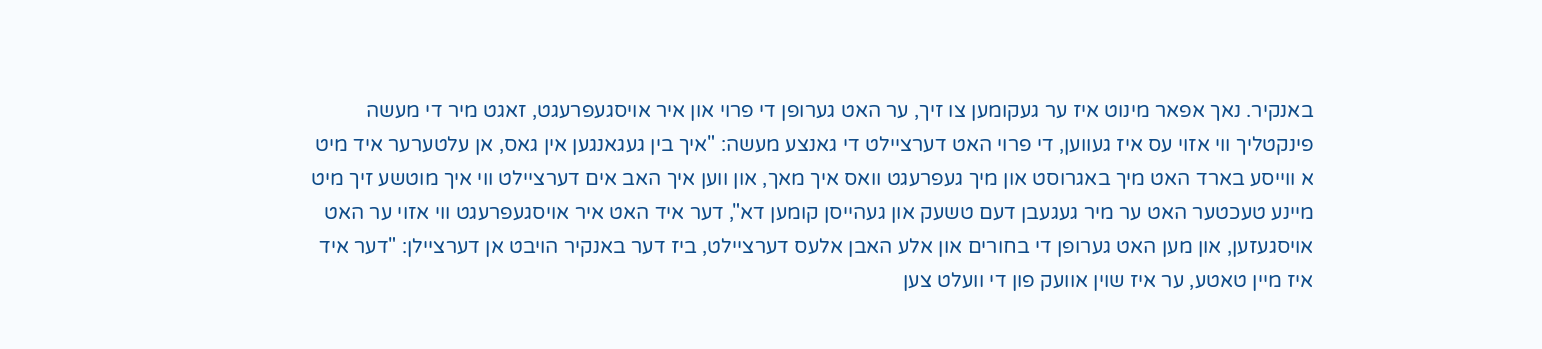באנקיר. נאך אפאר מינוט איז ער געקומען צו זיך, ער האט גערופן די פרוי און איר אויסגעפרעגט, זאגט מיר די מעשה פינקטליך ווי אזוי עס איז געווען, די פרוי האט דערציילט די גאנצע מעשה: "איך בין געגאנגען אין גאס, אן עלטערער איד מיט א ווייסע בארד האט מיך באגרוסט און מיך געפרעגט וואס איך מאך, און ווען איך האב אים דערציילט ווי איך מוטשע זיך מיט מיינע טעכטער האט ער מיר געגעבן דעם טשעק און געהייסן קומען דא", דער איד האט איר אויסגעפרעגט ווי אזוי ער האט אויסגעזען, און מען האט גערופן די בחורים און אלע האבן אלעס דערציילט, ביז דער באנקיר הויבט אן דערציילן: "דער איד איז מיין טאטע, ער איז שוין אוועק פון די וועלט צען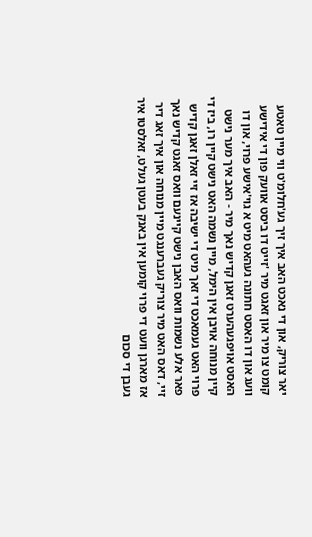יאר צוריק, און די נאכט האב איך זיך גע'חלומ'ט ווי מיין טאטע קומט צו מיר און זאגט מיר 'זייט דו ביסט אוועק פון די אידישע וועג און דו האסט חתונה געהאט מיט א גוי'אישע פרוי, און דו האסט אויפגעהערט זאגן קדיש נאך מיר - האב איך מער נישט קיין מנוחה אויבן אין הימל, מיין נשמה האט נישט קיין רו, ביז די פרוי האט געמאכט די זאך מיט די ישיבה אז זיי זאלן זאגן קדיש פאר אלע נשמות וואס האבן נישט קיינעם וואס זאגט קדיש נאך זיי, דאס האט מיר צוריק געברענגט מיין מנוחה און איך זאג דיר אז מארגן וועט די פרוי קומען אין באנק בעטן געלט, זאלסטו איר געבן די סכום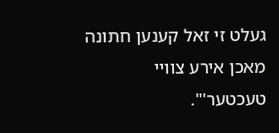געלט זי זאל קענען חתונה מאכן אירע צוויי טעכטער'".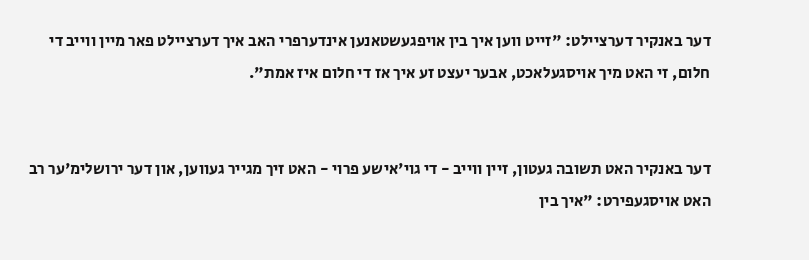דער באנקיר דערציילט: "זייט ווען איך בין אויפגעשטאנען אינדערפרי האב איך דערציילט פאר מיין ווייב די חלום, זי האט מיך אויסגעלאכט, אבער יעצט זע איך אז די חלום איז אמת".


דער באנקיר האט תשובה געטון, זיין ווייב - די גוי'אישע פרוי - האט זיך מגייר געווען, און דער ירושלימ'ער רב האט אויסגעפירט: "איך בין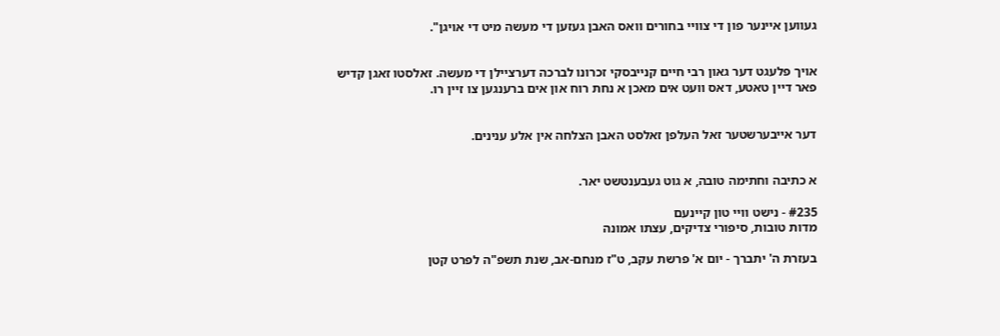געווען איינער פון די צוויי בחורים וואס האבן געזען די מעשה מיט די אויגן".


אויך פלעגט דער גאון רבי חיים קנייבסקי זכרונו לברכה דערציילן די מעשה. זאלסטו זאגן קדיש פאר דיין טאטע, דאס וועט אים מאכן א נחת רוח און אים ברענגען צו זיין רו.


דער אייבערשטער זאל העלפן זאלסט האבן הצלחה אין אלע ענינים.


א כתיבה וחתימה טובה, א גוט געבענטשט יאר.

#235 - נישט וויי טון קיינעם
מדות טובות, סיפורי צדיקים, עצתו אמונה

בעזרת ה' יתברך - יום א' פרשת עקב, ט"ז מנחם-אב, שנת תשפ"ה לפרט קטן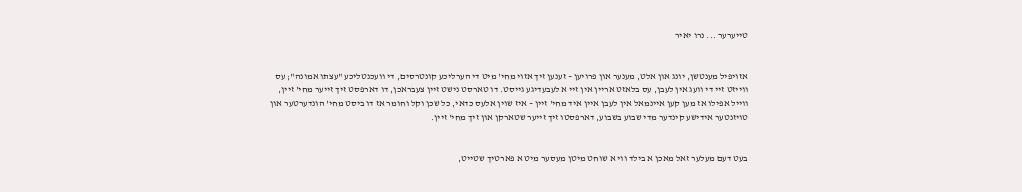טייערער ... נרו יאיר


אזויפיל מענטשן, יונג און אלט, מענער און פרויען – זענען זיך אזוי מחי' מיט די הערליכע קונטרסים, די וועכנטליכע "עצתו אמונה"; עס ווייזט זיי די וועג אין לעבן, עס בלאזט אריין אין זיי א לעבעדיגע גייסט. דו טארסט נישט זיין צעבראכן, דו דארפסט זיך זייער מחי' זיין, ווייל אפילו אז מען קען איינמאל אין לעבן איין איד מחי' זיין – איז שוין אלעס כדאי, כל שכן וקל וחומר אז דו ביסט מחי' הונדערטער און טויזנטער אידישע קינדער מדי שבוע בשבוע, דארפסטו זיך זייער שטארקן און זיך מחי' זיין.


בעט דעם מעלער זאל מאכן א בילד ווי א שוחט מיטן מעסער מיט א פארטיך שטייט,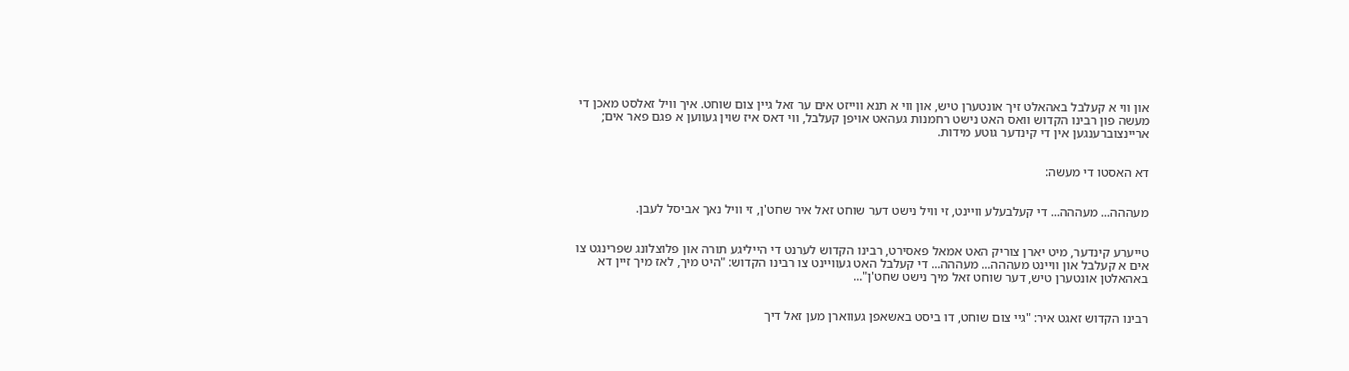און ווי א קעלבל באהאלט זיך אונטערן טיש, און ווי א תנא ווייזט אים ער זאל גיין צום שוחט. איך וויל זאלסט מאכן די מעשה פון רבינו הקדוש וואס האט נישט רחמנות געהאט אויפן קעלבל, ווי דאס איז שוין געווען א פגם פאר אים; אריינצוברענגען אין די קינדער גוטע מידות.


דא האסטו די מעשה:


מעההה... מעההה... די קעלבעלע וויינט, זי וויל נישט דער שוחט זאל איר שחט'ן, זי וויל נאך אביסל לעבן.


טייערע קינדער, מיט יארן צוריק האט אמאל פאסירט, רבינו הקדוש לערנט די הייליגע תורה און פלוצלונג שפרינגט צו אים א קעלבל און וויינט מעההה... מעההה... די קעלבל האט געוויינט צו רבינו הקדוש: "היט מיך, לאז מיך זיין דא באהאלטן אונטערן טיש, דער שוחט זאל מיך נישט שחט'ן"...


רבינו הקדוש זאגט איר: "גיי צום שוחט, דו ביסט באשאפן געווארן מען זאל דיך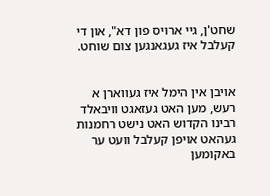שחט'ן, גיי ארויס פון דא", און די קעלבל איז געגאנגען צום שוחט.


אויבן אין הימל איז געווארן א רעש, מען האט געזאגט וויבאלד רבינו הקדוש האט נישט רחמנות געהאט אויפן קעלבל וועט ער באקומען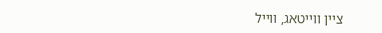ציין ווייטאג, ווייל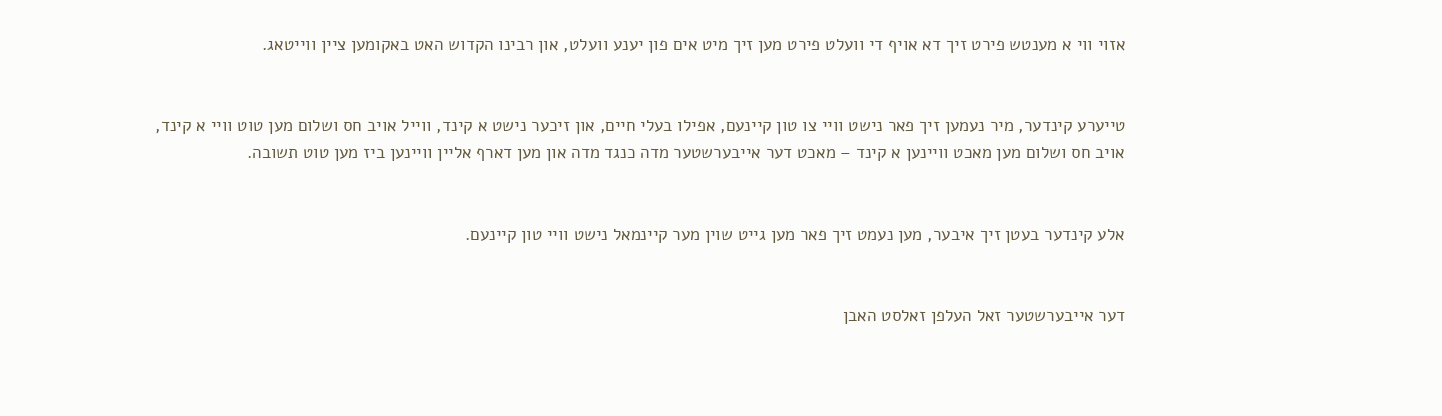אזוי ווי א מענטש פירט זיך דא אויף די וועלט פירט מען זיך מיט אים פון יענע וועלט, און רבינו הקדוש האט באקומען ציין ווייטאג.


טייערע קינדער, מיר נעמען זיך פאר נישט וויי צו טון קיינעם, אפילו בעלי חיים, און זיכער נישט א קינד, ווייל אויב חס ושלום מען טוט וויי א קינד, אויב חס ושלום מען מאכט וויינען א קינד – מאכט דער אייבערשטער מדה כנגד מדה און מען דארף אליין וויינען ביז מען טוט תשובה.


אלע קינדער בעטן זיך איבער, מען נעמט זיך פאר מען גייט שוין מער קיינמאל נישט וויי טון קיינעם.


דער אייבערשטער זאל העלפן זאלסט האבן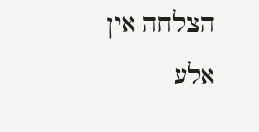הצלחה אין אלע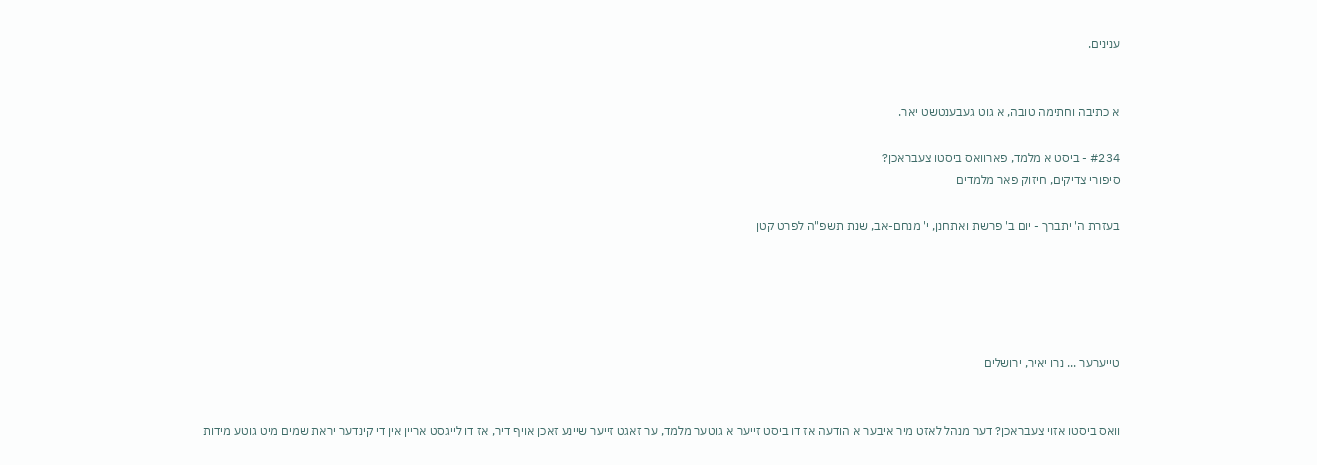ענינים.


א כתיבה וחתימה טובה, א גוט געבענטשט יאר.

#234 - ביסט א מלמד, פארוואס ביסטו צעבראכן?
סיפורי צדיקים, חיזוק פאר מלמדים

בעזרת ה' יתברך - יום ב' פרשת ואתחנן, י' מנחם-אב, שנת תשפ"ה לפרט קטן





טייערער ... נרו יאיר, ירושלים


וואס ביסטו אזוי צעבראכן? דער מנהל לאזט מיר איבער א הודעה אז דו ביסט זייער א גוטער מלמד, ער זאגט זייער שיינע זאכן אויף דיר, אז דו לייגסט אריין אין די קינדער יראת שמים מיט גוטע מידות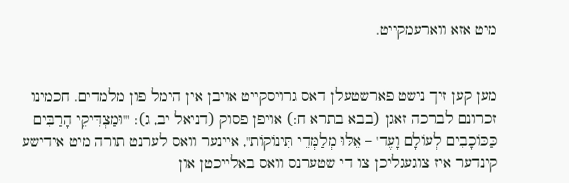מיט אזא ווארעמקייט.


מען קען זיך נישט פארשטעלן דאס גרויסקייט אויבן אין הימל פון מלמדים. חכמינו זכרונם לברכה זאגן (בבא בתרא ח:) אויפן פסוק (דניאל יב, ג): "'וּמַצְדִּיקֵי הָרַבִּים כַּכּוֹכָבִים לְעוֹלָם וָעֶד' – אֵלּוּ מְלַמְּדֵי תִּינוֹקוֹת", איינער וואס לערנט תורה מיט אידישע קינדער איז צוגעגליכן צו די שטערנס וואס באלייכטן און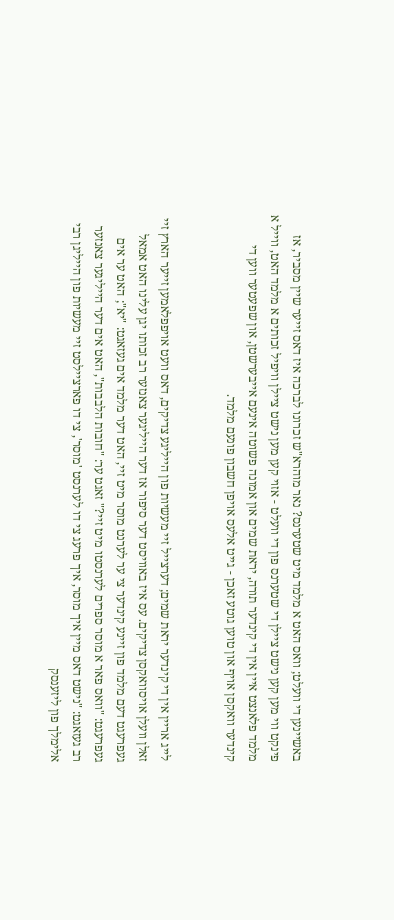באשיינען די וועלט; וואס האט א מלמד מיט שטערנס? נאר מוהרא"ש זכרונו לברכה איז דאס זייער שיין מסביר, אז פינקט ווי מען קען נישט ציילן די שטערנס פון די וועלט - אזוי קען מען נישט ציילן וויפיל זכותים א מלמד האט, ווייל א מלמד פלאנצט איין אין די קינדער תורה, יראת שמים און אמונה פשוטה אינעם אייבערשטן, און שפעטער ווען די קינדער וואקסן אויף און טוען גוטע זאכן - גייט אלעס אויפן חשבון פונעם מלמד.


לייג אריין אין די קינדער יראת שמים; דערצייל זיי מעשיות פון הייליגע צדיקים, דאס וועט אויפפלאמען זייער הארץ זיי זאלן וועלן אויסוואקסן צדיקים. עס איז באוויסט דער סיפור אז דער הייליגער צאנזער רב זכותו יגן עלינו האט אמאל געפרעגט דעם מלמד פון זיינע קינדער צי ער לערנט מוסר מיט זיי, האט דער מלמד אים געזאגט: "יא"; האט ער אים געפרעגט: "וואס פאר א מוסר ספרים לערנסטו מיט זיי?" זאגט ער: "חובות הלבבות", האט אים דער הייליגער צאנזער רב געזאגט: "נישט דאס מיין איך מוסר, איך פרעג צי דו לערנסט 'מוסר', צי דו פארציילסט זיי מעשיות פון הייליגן רבי אלימלך פון ליזענסק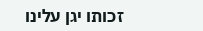זכותו יגן עלינו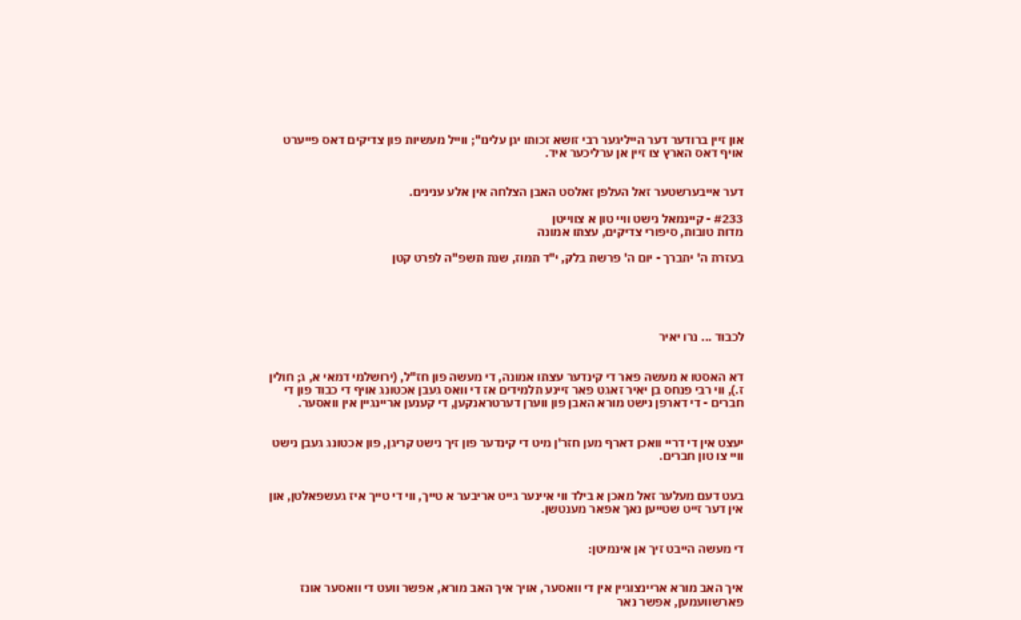און זיין ברודער דער הייליגער רבי זושא זכותו יגן עלינו"; ווייל מעשיות פון צדיקים דאס פייערט אויף דאס הארץ צו זיין אן ערליכער איד.


דער אייבערשטער זאל העלפן זאלסט האבן הצלחה אין אלע ענינים.

#233 - קיינמאל נישט וויי טון א צווייטן
מדות טובות, סיפורי צדיקים, עצתו אמונה

בעזרת ה' יתברך - יום ה' פרשת בלק, י"ד תמוז, שנת תשפ"ה לפרט קטן





לכבוד ... נרו יאיר


דא האסטו א מעשה פאר די קינדער עצתו אמונה, די מעשה פון חז"ל, (ירושלמי דמאי א, ג; חולין ז.), ווי רבי פנחס בן יאיר זאגט פאר זיינע תלמידים אז די וואס געבן אכטונג אויף די כבוד פון די חברים - די דארפן נישט מורא האבן פון ווערן דערטראנקען, די קענען אריינגיין אין וואסער.


יעצט אין די דריי וואכן דארף מען חזר'ן מיט די קינדער פון זיך נישט קריגן, פון אכטונג געבן נישט וויי צו טון חברים.


בעט דעם מעלער זאל מאכן א בילד ווי איינער גייט אריבער א טייך, ווי די טייך איז געשפאלטן, און אין דער זייט שטייען נאך אפאר מענטשן.


די מעשה הייבט זיך אן אינמיטן:


איך האב מורא אריינצוגיין אין די וואסער, אויך איך האב מורא, אפשר וועט די וואסער אונז פארשוועמען, אפשר נאר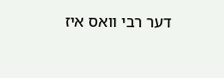דער רבי וואס איז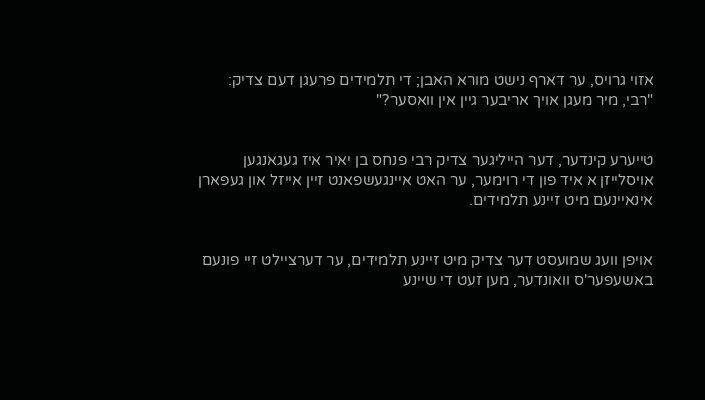אזוי גרויס, ער דארף נישט מורא האבן; די תלמידים פרעגן דעם צדיק: "רבי, מיר מעגן אויך אריבער גיין אין וואסער?"


טייערע קינדער, דער הייליגער צדיק רבי פנחס בן יאיר איז געגאנגען אויסלייזן א איד פון די רוימער, ער האט איינגעשפאנט זיין אייזל און געפארן אינאיינעם מיט זיינע תלמידים.


אויפן וועג שמועסט דער צדיק מיט זיינע תלמידים, ער דערציילט זיי פונעם באשעפער'ס וואונדער, מען זעט די שיינע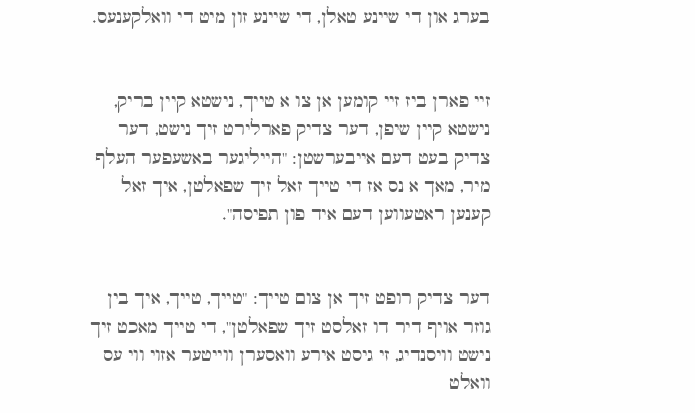בערג און די שיינע טאלן, די שיינע זון מיט די וואלקענעס.


זיי פארן ביז זיי קומען אן צו א טייך, נישטא קיין בריק, נישטא קיין שיפן, דער צדיק פארלירט זיך נישט, דער צדיק בעט דעם אייבערשטן: "הייליגער באשעפער העלף מיר, מאך א נס אז די טייך זאל זיך שפאלטן, איך זאל קענען ראטעווען דעם איד פון תפיסה".


דער צדיק רופט זיך אן צום טייך: "טייך, טייך, איך בין גוזר אויף דיר דו זאלסט זיך שפאלטן", די טייך מאכט זיך נישט וויסנדיג, זי גיסט אירע וואסערן ווייטער אזוי ווי עס וואלט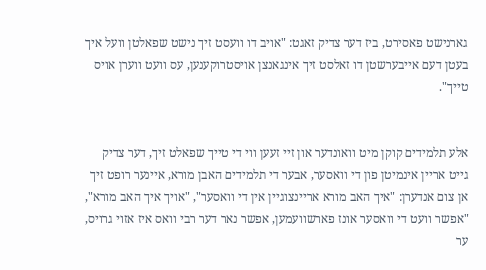גארנישט פאסירט, ביז דער צדיק זאגט: "אויב דו וועסט זיך נישט שפאלטן וועל איך בעטן דעם אייבערשטן דו זאלסט זיך אינגאנצן אויסטרוקענען, עס וועט ווערן אויס טייך".


אלע תלמידים קוקן מיט וואונדער און זיי זעען ווי די טייך שפאלט זיך, דער צדיק גייט אריין אינמיטן פון די וואסער, אבער די תלמידים האבן מורא, איינער רופט זיך אן צום אנדערן: "איך האב מורא אריינצוגיין אין די וואסער", "אויך איך האב מורא", "אפשר וועט די וואסער אונז פארשוועמען, אפשר נאר דער רבי וואס איז אזוי גרויס, ער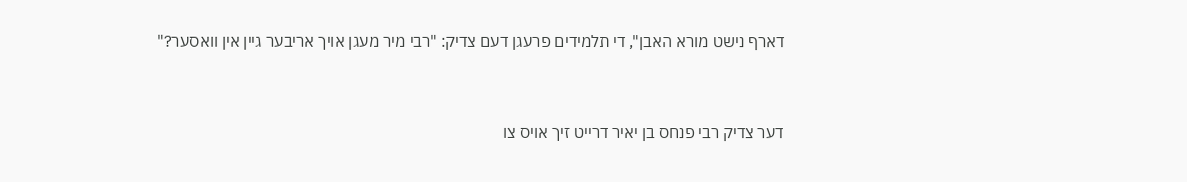דארף נישט מורא האבן", די תלמידים פרעגן דעם צדיק: "רבי מיר מעגן אויך אריבער גיין אין וואסער?"


דער צדיק רבי פנחס בן יאיר דרייט זיך אויס צו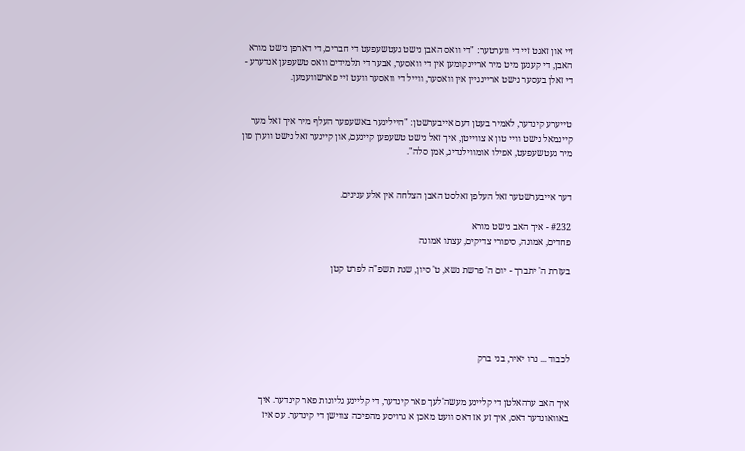זיי און זאגט זיי די ווערטער: "די וואס האבן נישט געטשעפעט די חברים, די דארפן נישט מורא האבן, די קענען מיט מיר אריינקומען אין די וואסער, אבער די תלמידים וואס טשעפען אנדערע - די זאלן בעסער נישט אריינגיין אין וואסער, ווייל די וואסער וועט זיי פארשוועמען.


טייערע קינדער, לאמיר בעטן דעם אייבערשטן: "הייליגער באשעפער העלף מיר איך זאל מער קיינמאל נישט וויי טון א צווייטן, איך זאל נישט טשעפען קיינעם, און קיינער זאל נישט ווערן פון מיר געטשעפעט, אפילו אומווילנדיג, אמן סלה".


דער אייבערשטער זאל העלפן זאלסט האבן הצלחה אין אלע ענינים.

#232 - איך האב נישט מורא
פחדים, אמונה, סיפורי צדיקים, עצתו אמונה

בעזרת ה' יתברך - יום ה' פרשת נשא, ט' סיון, שנת תשפ"ה לפרט קטן





לכבוד ... נרו יאיר, בני ברק


איך האב ערהאלטן די קליינע מעשה'לעך פאר קינדער, די קליינע גליונות פאר קינדער. איך באוואונדער דאס, איך זע אז דאס וועט מאכן א גרויסע מהפיכה צווישן די קינדער. עס איז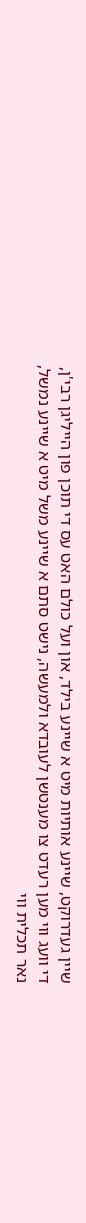שיין געדרוקט, שיינע אותיות מיט א שיינע בילד, און ועל כולם האט עס די תוכן פון הייליגן רבי'ן, די וועג ווי מען רעדט צו מענטשן לעובדא ולמעשה, נישט סתם א שיינע משל מיט א שיינע נמשל, נאר תכלית ווי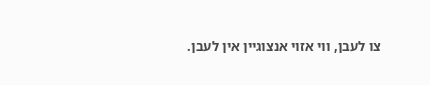צו לעבן, ווי אזוי אנצוגיין אין לעבן.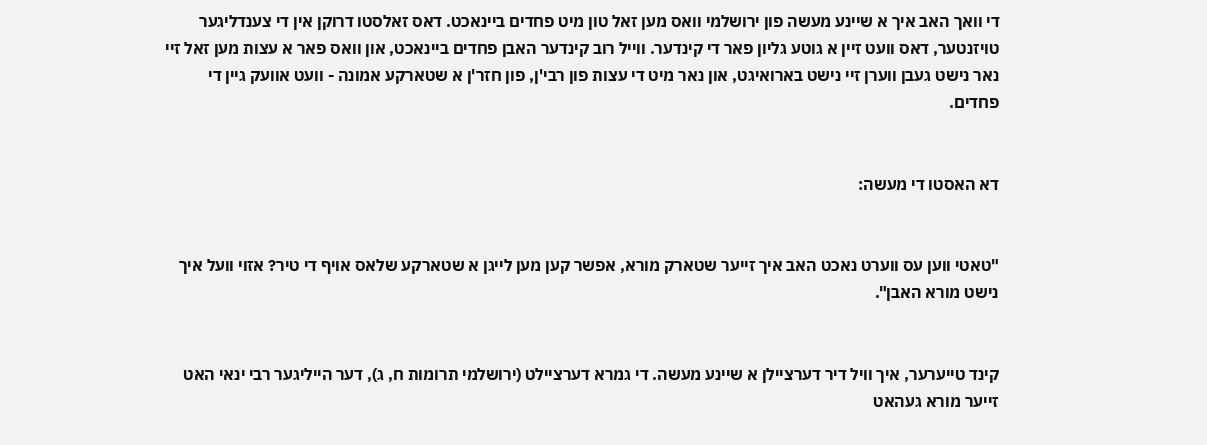די וואך האב איך א שיינע מעשה פון ירושלמי וואס מען זאל טון מיט פחדים ביינאכט. דאס זאלסטו דרוקן אין די צענדליגער טויזנטער, דאס וועט זיין א גוטע גליון פאר די קינדער. ווייל רוב קינדער האבן פחדים ביינאכט, און וואס פאר א עצות מען זאל זיי נאר נישט געבן ווערן זיי נישט בארואיגט, און נאר מיט די עצות פון רבי'ן, פון חזר'ן א שטארקע אמונה - וועט אוועק גיין די פחדים.


דא האסטו די מעשה:


"טאטי ווען עס ווערט נאכט האב איך זייער שטארק מורא, אפשר קען מען לייגן א שטארקע שלאס אויף די טיר? אזוי וועל איך נישט מורא האבן".


קינד טייערער, איך וויל דיר דערציילן א שיינע מעשה. די גמרא דערציילט (ירושלמי תרומות ח, ג), דער הייליגער רבי ינאי האט זייער מורא געהאט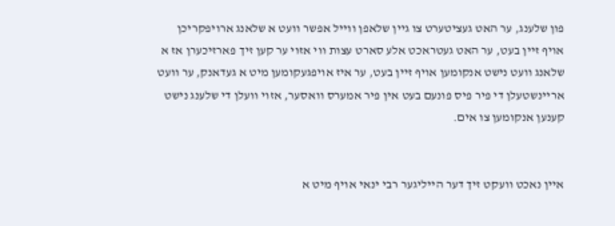פון שלענג, ער האט געציטערט צו גיין שלאפן ווייל אפשר וועט א שלאנג ארויפקריכן אויף זיין בעט, ער האט געטראכט אלע סארט עצות ווי אזוי ער קען זיך פארזיכערן אז א שלאנג וועט נישט אנקומען אויף זיין בעט, ער איז אויפגעקומען מיט א געדאנק, ער וועט אריינשטעלן די פיר פיס פונעם בעט אין פיר אמערס וואסער, אזוי וועלן די שלענג נישט קענען אנקומען צו אים.


איין נאכט וועקט זיך דער הייליגער רבי ינאי אויף מיט א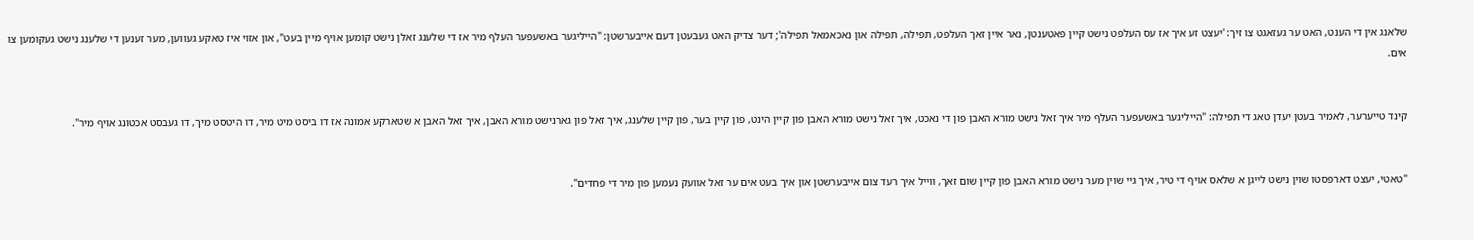שלאנג אין די הענט, האט ער געזאגט צו זיך: 'יעצט זע איך אז עס העלפט נישט קיין פאטענטן, נאר איין זאך העלפט, תפילה, תפילה און נאכאמאל תפילה'; דער צדיק האט געבעטן דעם אייבערשטן: "הייליגער באשעפער העלף מיר אז די שלענג זאלן נישט קומען אויף מיין בעט", און אזוי איז טאקע געווען, מער זענען די שלענג נישט געקומען צו אים.


קינד טייערער, לאמיר בעטן יעדן טאג די תפילה: "הייליגער באשעפער העלף מיר איך זאל נישט מורא האבן פון די נאכט, איך זאל נישט מורא האבן פון קיין הינט, פון קיין בער, פון קיין שלענג, איך זאל פון גארנישט מורא האבן, איך זאל האבן א שטארקע אמונה אז דו ביסט מיט מיר, דו היטסט מיך, דו געבסט אכטונג אויף מיר".


"טאטי, יעצט דארפסטו שוין נישט לייגן א שלאס אויף די טיר, איך גיי שוין מער נישט מורא האבן פון קיין שום זאך, ווייל איך רעד צום אייבערשטן און איך בעט אים ער זאל אוועק נעמען פון מיר די פחדים".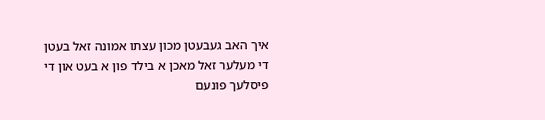איך האב געבעטן מכון עצתו אמונה זאל בעטן די מעלער זאל מאכן א בילד פון א בעט און די פיסלעך פונעם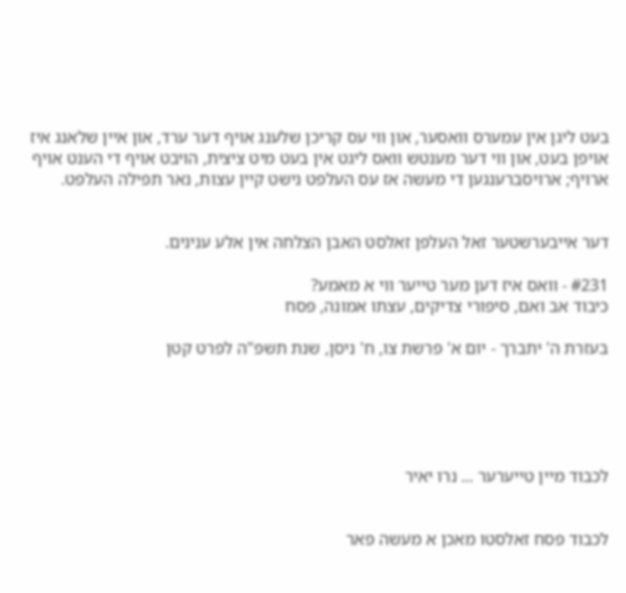בעט ליגן אין עמערס וואסער, און ווי עס קריכן שלענג אויף דער ערד, און איין שלאנג איז אויפן בעט, און ווי דער מענטש וואס ליגט אין בעט מיט ציצית, הויבט אויף די הענט אויף ארויף; ארויסברענגען די מעשה אז עס העלפט נישט קיין עצות, נאר תפילה העלפט.


דער אייבערשטער זאל העלפן זאלסט האבן הצלחה אין אלע ענינים.

#231 - וואס איז דען מער טייער ווי א מאמע?
כיבוד אב ואם, סיפורי צדיקים, עצתו אמונה, פסח

בעזרת ה' יתברך - יום א' פרשת צו, ח' ניסן, שנת תשפ"ה לפרט קטן





לכבוד מיין טייערער ... נרו יאיר


לכבוד פסח זאלסטו מאכן א מעשה פאר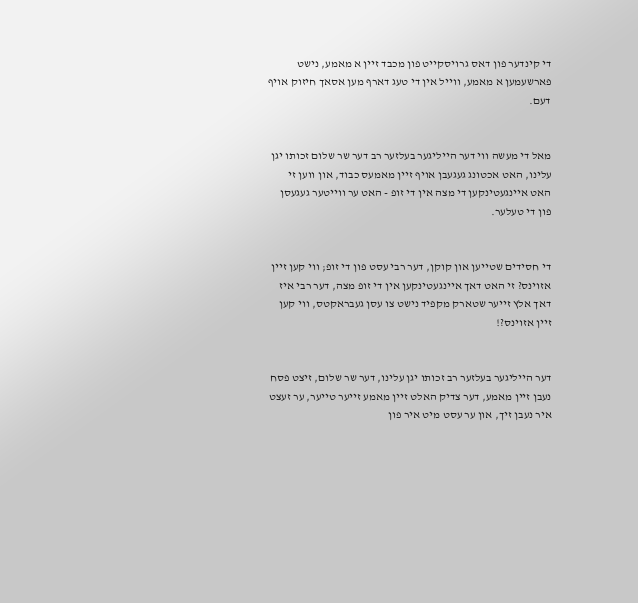די קינדער פון דאס גרויסקייט פון מכבד זיין א מאמע, נישט פארשעמען א מאמע, ווייל אין די טעג דארף מען אסאך חיזוק אויף דעם.


מאל די מעשה ווי דער הייליגער בעלזער רב דער שר שלום זכותו יגן עלינו, האט אכטונג געגעבן אויף זיין מאמעס כבוד, און ווען זי האט איינגעטינקען די מצה אין די זופ - האט ער ווייטער געגעסן פון די טעלער.


די חסידים שטייען און קוקן, דער רבי עסט פון די זופ; ווי קען זיין אזוינס? זי האט דאך איינגעטינקען אין די זופ מצה, דער רבי איז דאך אלץ זייער שטארק מקפיד נישט צו עסן געבראקטס, ווי קען זיין אזוינס?!


דער הייליגער בעלזער רב זכותו יגן עלינו, דער שר שלום, זיצט פסח נעבן זיין מאמע, דער צדיק האלט זיין מאמע זייער טייער, ער זעצט איר נעבן זיך, און ער עסט מיט איר פון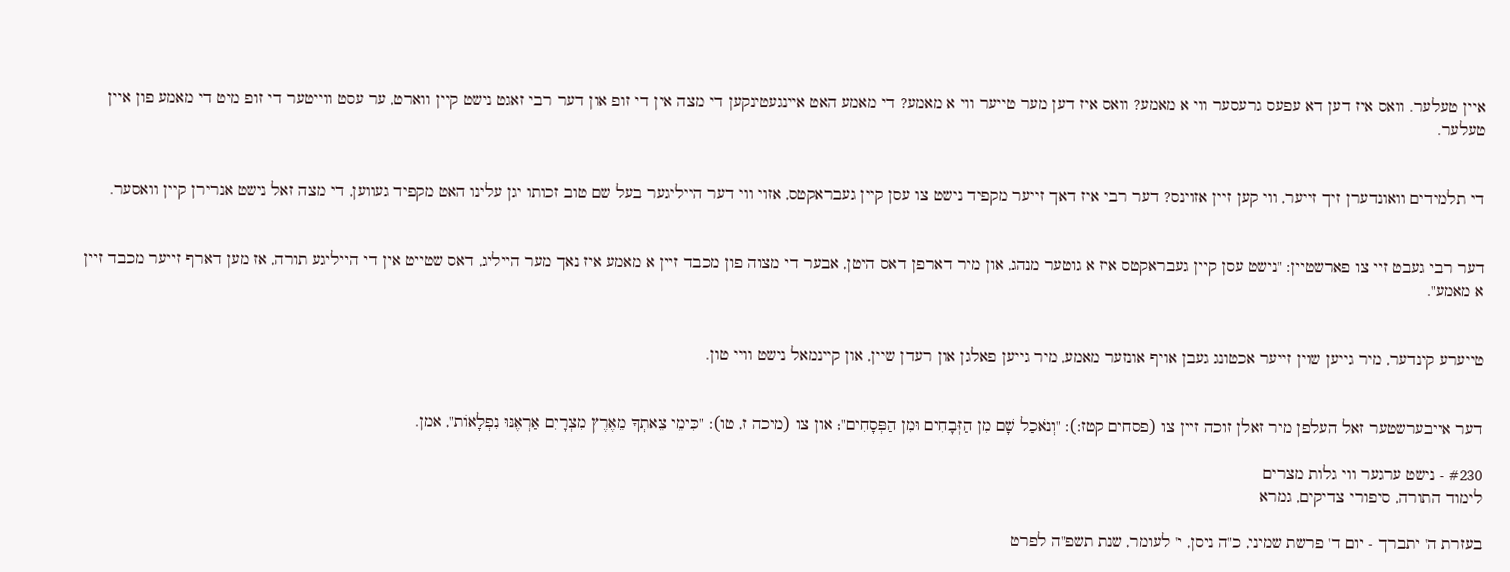איין טעלער. וואס איז דען דא עפעס גרעסער ווי א מאמע? וואס איז דען מער טייער ווי א מאמע? די מאמע האט איינגעטינקען די מצה אין די זופ און דער רבי זאגט נישט קיין ווארט, ער עסט ווייטער די זופ מיט די מאמע פון איין טעלער.


די תלמידים וואונדערן זיך זייער, ווי קען זיין אזוינס? דער רבי איז דאך זייער מקפיד נישט צו עסן קיין געבראקטס, אזוי ווי דער הייליגער בעל שם טוב זכותו יגן עלינו האט מקפיד געווען, די מצה זאל נישט אנרירן קיין וואסער.


דער רבי געבט זיי צו פארשטיין: "נישט עסן קיין געבראקטס איז א גוטער מנהג, און מיר דארפן דאס היטן, אבער די מצוה פון מכבד זיין א מאמע איז נאך מער הייליג, דאס שטייט אין די הייליגע תורה, אז מען דארף זייער מכבד זיין א מאמע".


טייערע קינדער, מיר גייען שוין זייער אכטונג געבן אויף אונזער מאמע, מיר גייען פאלגן און רעדן שיין, און קיינמאל נישט וויי טון.


דער אייבערשטער זאל העלפן מיר זאלן זוכה זיין צו (פסחים קטז:): "וְנֹאכַל שָׁם מִן הַזְּבָחִים וּמִן הַפְּסָחִים"; און צו (מיכה ז, טו): "כִּימֵי צֵאתְךָ מֵאֶרֶץ מִצְרָיִם אַרְאֶנּוּ נִפְלָאוֹת", אמן.

#230 - נישט ערגער ווי גלות מצרים
לימוד התורה, סיפורי צדיקים, גמרא

בעזרת ה' יתברך - יום ד' פרשת שמיני, כ"ה ניסן, י' לעומר, שנת תשפ"ה לפרט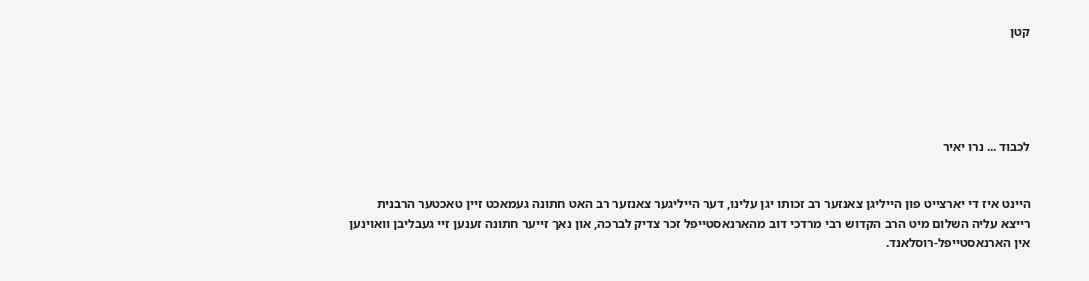קטן





לכבוד ... נרו יאיר


היינט איז די יארצייט פון הייליגן צאנזער רב זכותו יגן עלינו, דער הייליגער צאנזער רב האט חתונה געמאכט זיין טאכטער הרבנית רייצא עליה השלום מיט הרב הקדוש רבי מרדכי דוב מהארנאסטייפל זכר צדיק לברכה, און נאך זייער חתונה זענען זיי געבליבן וואוינען אין הארנאסטייפל-רוסלאנד.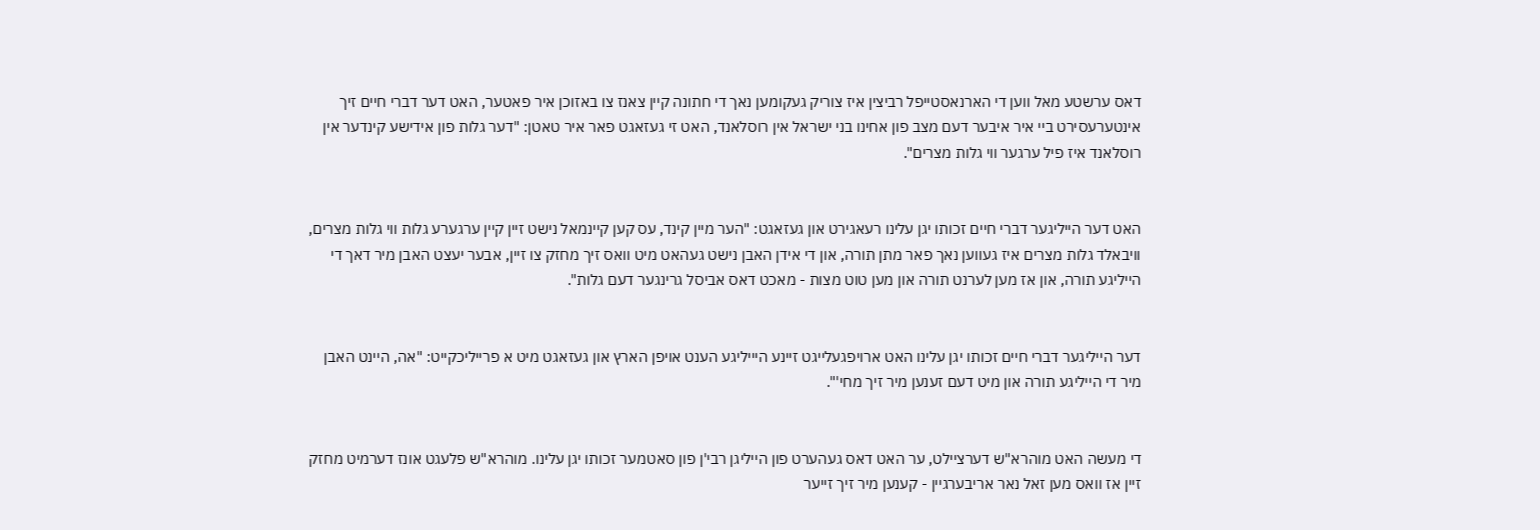דאס ערשטע מאל ווען די הארנאסטייפל רביצין איז צוריק געקומען נאך די חתונה קיין צאנז צו באזוכן איר פאטער, האט דער דברי חיים זיך אינטערעסירט ביי איר איבער דעם מצב פון אחינו בני ישראל אין רוסלאנד, האט זי געזאגט פאר איר טאטן: "דער גלות פון אידישע קינדער אין רוסלאנד איז פיל ערגער ווי גלות מצרים".


האט דער הייליגער דברי חיים זכותו יגן עלינו רעאגירט און געזאגט: "הער מיין קינד, עס קען קיינמאל נישט זיין קיין ערגערע גלות ווי גלות מצרים, וויבאלד גלות מצרים איז געווען נאך פאר מתן תורה, און די אידן האבן נישט געהאט מיט וואס זיך מחזק צו זיין, אבער יעצט האבן מיר דאך די הייליגע תורה, און אז מען לערנט תורה און מען טוט מצות - מאכט דאס אביסל גרינגער דעם גלות".


דער הייליגער דברי חיים זכותו יגן עלינו האט ארויפגעלייגט זיינע היייליגע הענט אויפן הארץ און געזאגט מיט א פרייליכקייט: "אה, היינט האבן מיר די הייליגע תורה און מיט דעם זענען מיר זיך מחי'".


די מעשה האט מוהרא"ש דערציילט, ער האט דאס געהערט פון הייליגן רבי'ן פון סאטמער זכותו יגן עלינו. מוהרא"ש פלעגט אונז דערמיט מחזק זיין אז וואס מען זאל נאר אריבערגיין - קענען מיר זיך זייער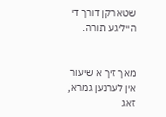שטארקן דורך די הייליגע תורה.


מאך זיך א שיעור אין לערנען גמרא, זאג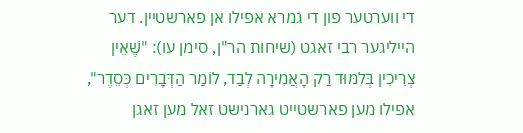די ווערטער פון די גמרא אפילו אן פארשטיין. דער הייליגער רבי זאגט (שיחות הר"ן, סימן עו): "שֶׁאֵין צְרִיכִין בְּלִמּוּד רַק הָאֲמִירָה לְבַד, לוֹמַר הַדְּבָרִים כְּסֵדֶר", אפילו מען פארשטייט גארנישט זאל מען זאגן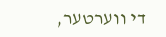די ווערטער,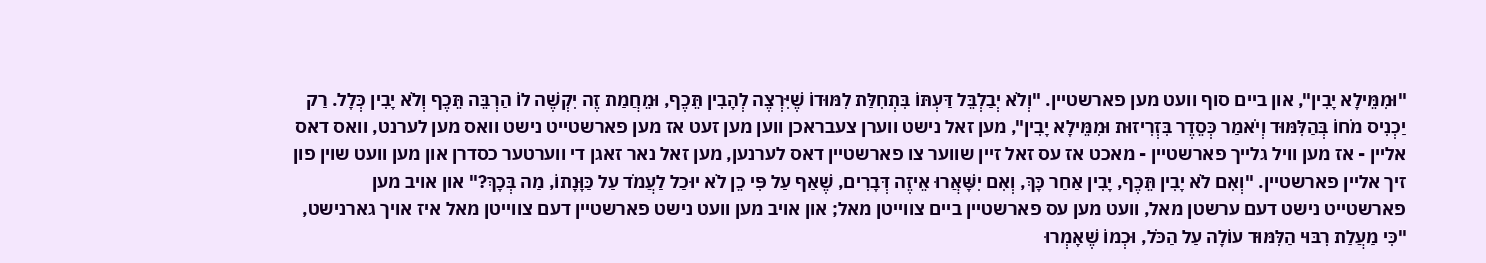"וּמִמֵּילָא יָבִין", און ביים סוף וועט מען פארשטיין. "וְלֹא יְבַלְבֵּל דַּעְתּוֹ בִּתְחִלַּת לִמּוּדוֹ שֶׁיִּרְצֶה לְהָבִין תֵּכֶף, וּמֵחֲמַת זֶה יִקְשֶׁה לוֹ הַרְבֵּה תֵּכֶף וְלֹא יָבִין כְּלָל. רַק יַכְנִיס מֹחוֹ בְּהַלִּמּוּד וְיֹאמַר כְּסֵדֶר בִּזְרִיזוּת וּמִמֵּילָא יָבִין", מען זאל נישט ווערן צעבראכן ווען מען זעט אז מען פארשטייט נישט וואס מען לערנט, וואס דאס אליין - אז מען וויל גלייך פארשטיין - מאכט אז עס זאל זיין שווער צו פארשטיין דאס לערנען, מען זאל נאר זאגן די ווערטער כסדרן און מען וועט שוין פון זיך אליין פארשטיין. "וְאִם לֹא יָבִין תֵּכֶף, יָבִין אַחַר כָּךְ, וְאִם יִשָּׁאֲרוּ אֵיזֶה דְּבָרִים, שֶׁאַף עַל פִּי כֵן לֹא יוּכַל לַעֲמֹד עַל כַּוָּנָתוֹ, מַה בְּכָךְ?" און אויב מען פארשטייט נישט דעם ערשטן מאל, וועט מען עס פארשטיין ביים צווייטן מאל; און אויב מען וועט נישט פארשטיין דעם צווייטן מאל איז אויך גארנישט, "כִּי מַעֲלַת רִבּוּי הַלִּמּוּד עוֹלָה עַל הַכֹּל, וּכְמוֹ שֶׁאָמְרוּ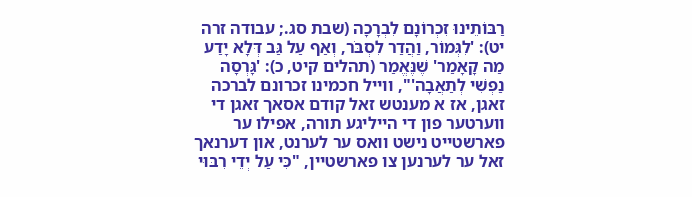רַבּוֹתֵינוּ זִכְרוֹנָם לִבְרָכָה (שבת סג.; עבודה זרה יט): 'לִגְּמוֹר, וַהֲדַר לִסְבֹּר, וְאַף עַל גַּב דְּלָא יָדַע מַה קָאָמַר' שֶׁנֶּאֱמַר (תהלים קיט, כ): 'גָּרְסָה נַפְשִׁי לְתַאֲבָה'", ווייל חכמינו זכרונם לברכה זאגן, אז א מענטש זאל קודם אסאך זאגן די ווערטער פון די הייליגע תורה, אפילו ער פארשטייט נישט וואס ער לערנט, און דערנאך זאל ער לערנען צו פארשטיין, "כִּי עַל יְדֵי רִבּוּי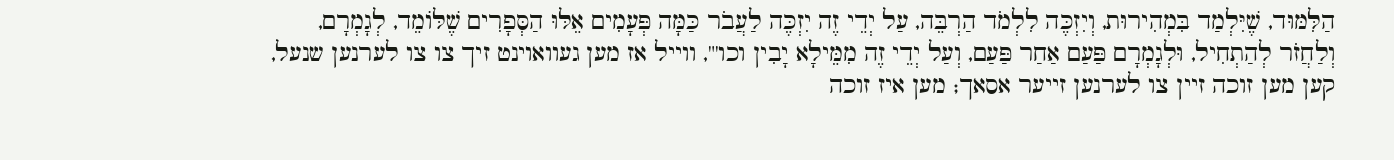הַלִּמּוּד, שֶׁיִּלְמַד בִּמְהִירוּת, וְיִזְכֶּה לִלְמֹד הַרְבֵּה, עַל יְדֵי זֶה יִזְכֶּה לַעֲבֹר כַּמָּה פְּעָמִים אֵלּוּ הַסְּפָרִים שֶׁלּוֹמֵד, לְגָמְרָם, וְלַחֲזֹר לְהַתְחִיל, וּלְגָמְרָם פַּעַם אַחַר פַּעַם, וְעַל יְדֵי זֶה מִמֵּילָא יָבִין וכו'", ווייל אז מען געוואוינט זיך צו צו לערנען שנעל, קען מען זוכה זיין צו לערנען זייער אסאך; מען איז זוכה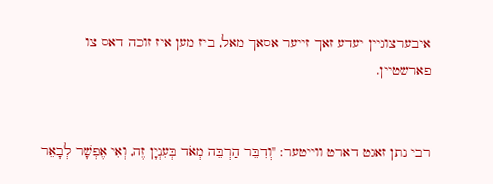איבערצוגיין יעדע זאך זייער אסאך מאל, ביז מען איז זוכה דאס צו פארשטיין.


רבי נתן זאגט דארט ווייטער: "וְדִבֵּר הַרְבֵּה מְאֹד בְּעִנְיָן זֶה, וְאִי אֶפְשָׁר לְבָאֵר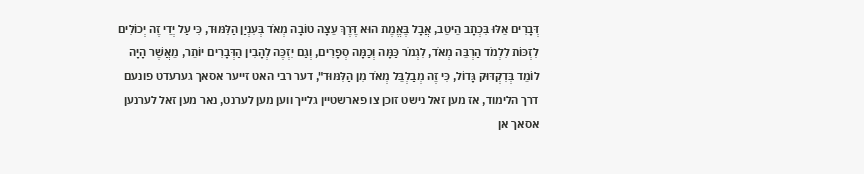דְּבָרִים אֵלּוּ בִּכְתָב הֵיטֵב, אֲבָל בֶּאֱמֶת הוּא דֶּרֶךְ עֵצָה טוֹבָה מְאֹד בְּעִנְיַן הַלִּמּוּד, כִּי עַל יְדֵי זֶה יְכוֹלִים לִזְכּוֹת לִלְמֹד הַרְבֵּה מְאֹד, לִגְמֹר כַּמָּה וְכַמָּה סְפָרִים, וְגַם יִזְכֶּה לְהָבִין הַדְּבָרִים יוֹתֵר, מֵאֲשֶׁר הָיָה לוֹמֵד בְּדִקְדּוּק גָּדוֹל, כִּי זֶה מְבַלְבֵּל מְאֹד מִן הַלִּמּוּד", דער רבי האט זייער אסאך גערעדט פונעם דרך הלימוד, אז מען זאל נישט זוכן צו פארשטיין גלייך ווען מען לערנט, נאר מען זאל לערנען אסאך אן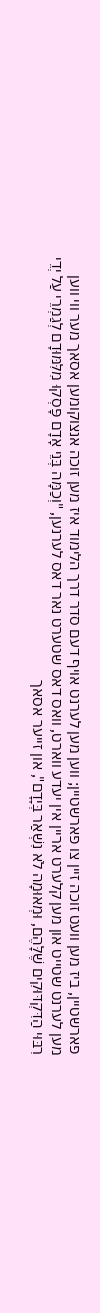פארשטיין, ביז מען וועט זוכה זיין צו פארשטיין; ווען מען לערנט אויף דעם סדר דרך הלימוד איז מען זוכה אנצוקומען אסאך מער ווי ווען מען לערנט שטייט און מען קלערט אריין אין יעדע ווארט, וואס דאס שטערט נאר דאס לערנען, "וְכַמָּה בְּנֵי אָדָם פָּסְקוּ מִלִּמּוּדָם לְגַמְרֵי עַל יְדֵי רִבּוּי הַדִּקְדּוּקִים שֶׁלָּהֶם, וּמְאוּמָה לֹא נִשְׁאַר בְּיָדָם", און זייער אסאך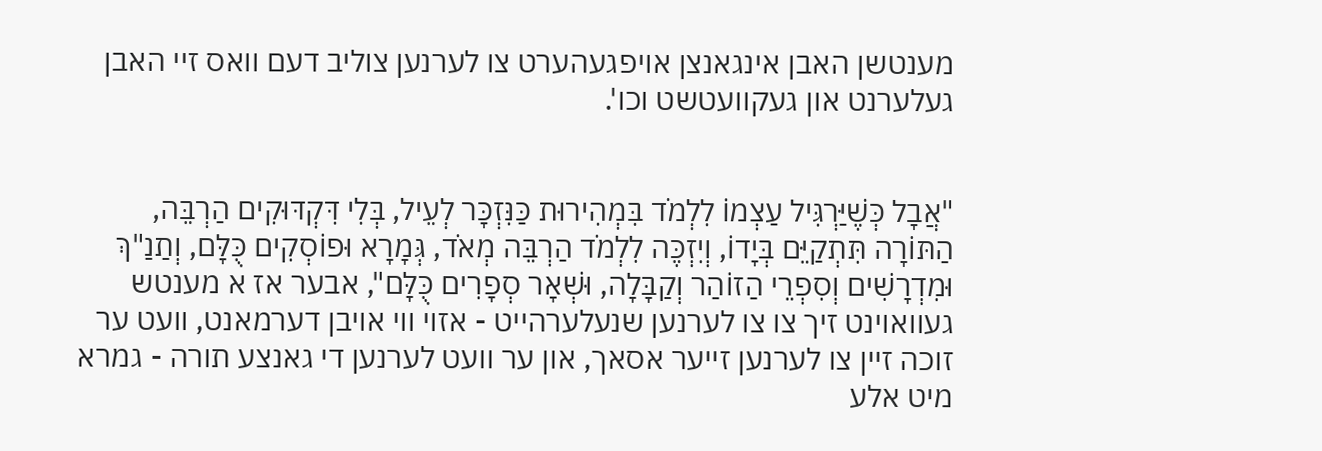מענטשן האבן אינגאנצן אויפגעהערט צו לערנען צוליב דעם וואס זיי האבן געלערנט און געקוועטשט וכו'.


"אֲבָל כְּשֶׁיַּרְגִּיל עַצְמוֹ לִלְמֹד בִּמְהִירוּת כַּנִּזְכָּר לְעֵיל, בְּלִי דִּקְדּוּקִים הַרְבֵּה, הַתּוֹרָה תִּתְקַיֵּם בְּיָדוֹ, וְיִזְכֶּה לִלְמֹד הַרְבֵּה מְאֹד, גְּמָרָא וּפוֹסְקִים כֻּלָּם, וְתַנַ"ךְ וּמִדְרָשִׁים וְסִפְרֵי הַזוֹהַר וְקַבָּלָה, וּשְׁאָר סְפָרִים כֻּלָּם", אבער אז א מענטש געוואוינט זיך צו צו לערנען שנעלערהייט - אזוי ווי אויבן דערמאנט, וועט ער זוכה זיין צו לערנען זייער אסאך, און ער וועט לערנען די גאנצע תורה - גמרא מיט אלע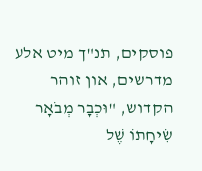פוסקים, תנ"ך מיט אלע מדרשים, און זוהר הקדוש, "וּכְבָר מְבֹאָר שִׂיחָתוֹ שֶׁל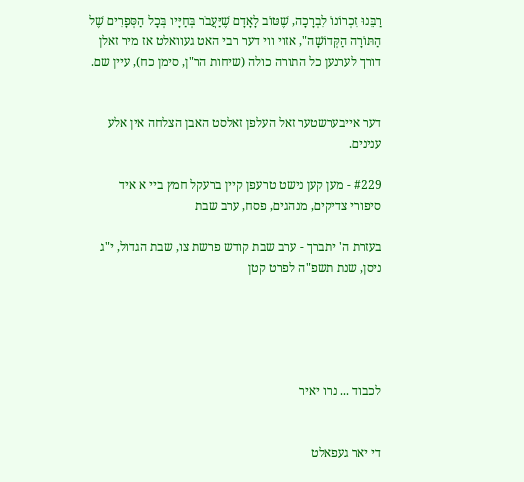רַבֵּנוּ זִכְרוֹנוֹ לִבְרָכָה, שֶׁטּוֹב לָאָדָם שֶׁיַּעֲבֹר בְּחַיָּיו בְּכָל הַסְּפָרִים שֶׁל הַתּוֹרָה הַקְּדוֹשָׁה", אזוי ווי דער רבי האט געוואלט אז מיר זאלן דורך לערנען כל התורה כולה (שיחות הר"ן, סימן כח), עיין שם.


דער אייבערשטער זאל העלפן זאלסט האבן הצלחה אין אלע ענינים.

#229 - מען קען נישט טרעפן קיין ברעקל חמץ ביי א איד
סיפורי צדיקים, מנהגים, פסח, ערב שבת

בעזרת ה' יתברך - ערב שבת קודש פרשת צו, שבת הגדול, י"ג ניסן, שנת תשפ"ה לפרט קטן





לכבוד ... נרו יאיר


די יאר געפאלט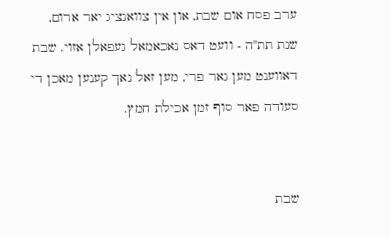ערב פסח אום שבת, און אין צוואנציג יאר ארום, שנת תת"ה - וועט דאס נאכאמאל געפאלן אזוי. שבת דאווענט מען גאר פרי, מען זאל נאך קענען מאכן די סעודה פאר סוף זמן אכילת חמץ.


שבת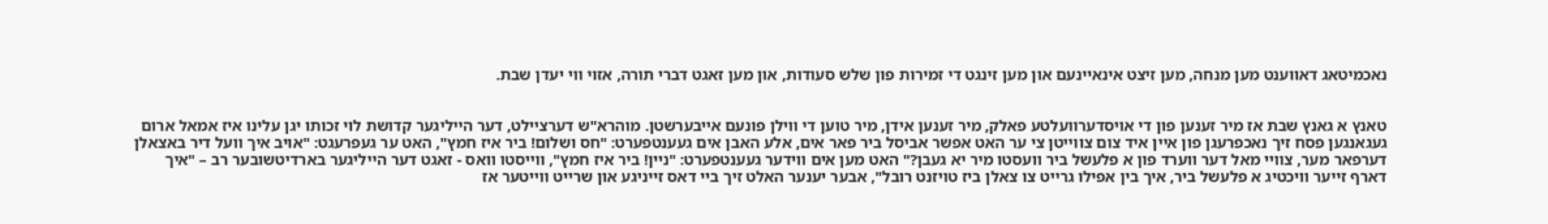נאכמיטאג דאווענט מען מנחה, מען זיצט אינאיינעם און מען זינגט די זמירות פון שלש סעודות, און מען זאגט דברי תורה, אזוי ווי יעדן שבת.


טאנץ א גאנץ שבת אז מיר זענען פון די אויסדערוועלטע פאלק, מיר זענען אידן, מיר טוען די ווילן פונעם אייבערשטן. מוהרא"ש דערציילט, דער הייליגער קדושת לוי זכותו יגן עלינו איז אמאל ארום געגאנגען פסח זיך נאכפרעגן פון איין איד צום צווייטן צי ער האט אפשר אביסל ביר פאר אים, אלע האבן אים געענטפערט: "חס ושלום! ביר איז חמץ", האט ער געפרעגט: "אויב איך וועל דיר באצאלן דערפאר מער, צוויי מאל דער ווערד פון א פלעשל ביר וועסטו מיר יא געבן?" האט מען אים ווידער געענטפערט: "ניין! ביר איז חמץ", ווייסטו וואס - זאגט דער הייליגער בארדיטשובער רב – "איך דארף זייער וויכטיג א פלעשל ביר, איך בין אפילו גרייט צו צאלן ביז טויזנט רובל", אבער יענער האלט זיך ביי דאס זייניגע און שרייט ווייטער אז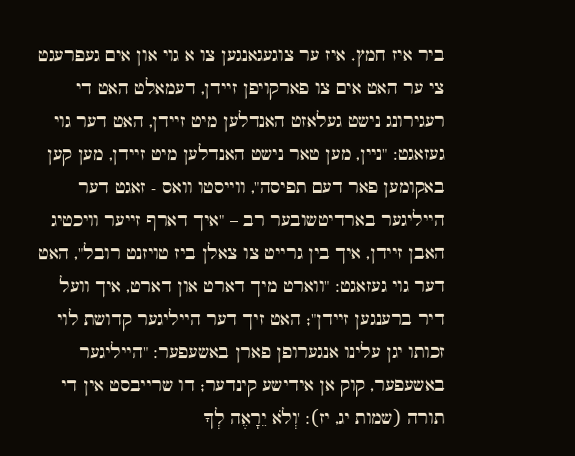ביר איז חמץ. איז ער צוגעגאנגען צו א גוי און אים געפרעגט צי ער האט אים צו פארקויפן זיידן, דעמאלט האט די רעגירונג נישט געלאזט האנדלען מיט זיידן, האט דער גוי געזאגט: "ניין, מען טאר נישט האנדלען מיט זיידן, מען קען באקומען פאר דעם תפיסה", ווייסטו וואס - זאגט דער הייליגער בארדיטשובער רב – "איך דארף זייער וויכטיג האבן זיידן, איך בין גרייט צו צאלן ביז טויזנט רובל", האט דער גוי געזאגט: "ווארט מיך דארט און דארט, איך וועל דיר ברענגען זיידן"; האט זיך דער הייליגער קדושת לוי זכותו יגן עלינו אנגערופן פארן באשעפער: "הייליגער באשעפער, קוק אן אידישע קינדער; דו שרייבסט אין די תורה (שמות יג, יז): 'וְלֹא יֵרָאֶה לְךָ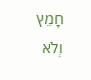חָמֵץ וְלֹא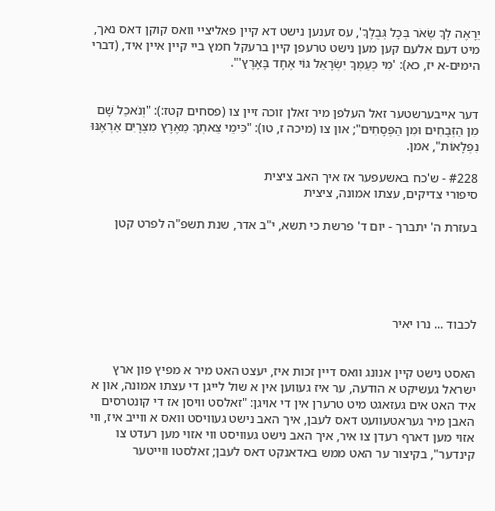יֵרָאֶה לְךָ שְׂאֹר בְּכָל גְּבֻלֶךָ', עס זענען נישט דא קיין פאליציי וואס קוקן דאס נאך, מיט דעם אלעם קען מען נישט טרעפן קיין ברעקל חמץ ביי קיין איין איד, (דברי הימים-א יז, כא): 'מִי כְּעַמְּךָ יִשְׂרָאֵל גּוֹי אֶחָד בָּאָרֶץ'".


דער אייבערשטער זאל העלפן מיר זאלן זוכה זיין צו (פסחים קטז:): "וְנֹאכַל שָׁם מִן הַזְּבָחִים וּמִן הַפְּסָחִים"; און צו (מיכה ז, טו): "כִּימֵי צֵאתְךָ מֵאֶרֶץ מִצְרָיִם אַרְאֶנּוּ נִפְלָאוֹת", אמן.

#228 - ש'כח באשעפער אז איך האב ציצית
סיפורי צדיקים, עצתו אמונה, ציצית

בעזרת ה' יתברך - יום ד' פרשת כי תשא, י"ב אדר, שנת תשפ"ה לפרט קטן





לכבוד ... נרו יאיר


האסט נישט קיין אנונג וואס דיין זכות איז, יעצט האט מיר א מפיץ פון ארץ ישראל געשיקט א הודעה, ער איז געווען אין א שול לייגן די עצתו אמונה, און א איד האט אים געזאגט מיט טרערן אין די אויגן: "זאלסט וויסן אז די קונטרסים האבן מיר געראטעוועט דאס לעבן, איך האב נישט געוויסט וואס א ווייב איז, ווי אזוי מען דארף רעדן צו איר, איך האב נישט געוויסט ווי אזוי מען רעדט צו קינדער", בקיצור ער האט ממש באדאנקט דאס לעבן; זאלסטו ווייטער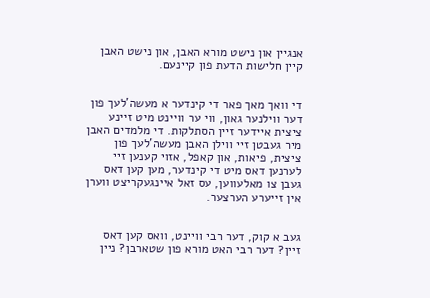אנגיין און נישט מורא האבן, און נישט האבן קיין חלישות הדעת פון קיינעם.


די וואך מאך פאר די קינדער א מעשה'לעך פון דער ווילנער גאון, ווי ער וויינט מיט זיינע ציצית איידער זיין הסתלקות. די מלמדים האבן מיר געבטן זיי ווילן האבן מעשה'לעך פון ציצית, פיאות, און קאפל, אזוי קענען זיי לערנען דאס מיט די קינדער, מען קען דאס געבן צו מאלעווען, עס זאל איינגעקריצט ווערן אין זייערע הערצער.


געב א קוק, דער רבי וויינט, וואס קען דאס זיין? דער רבי האט מורא פון שטארבן? ניין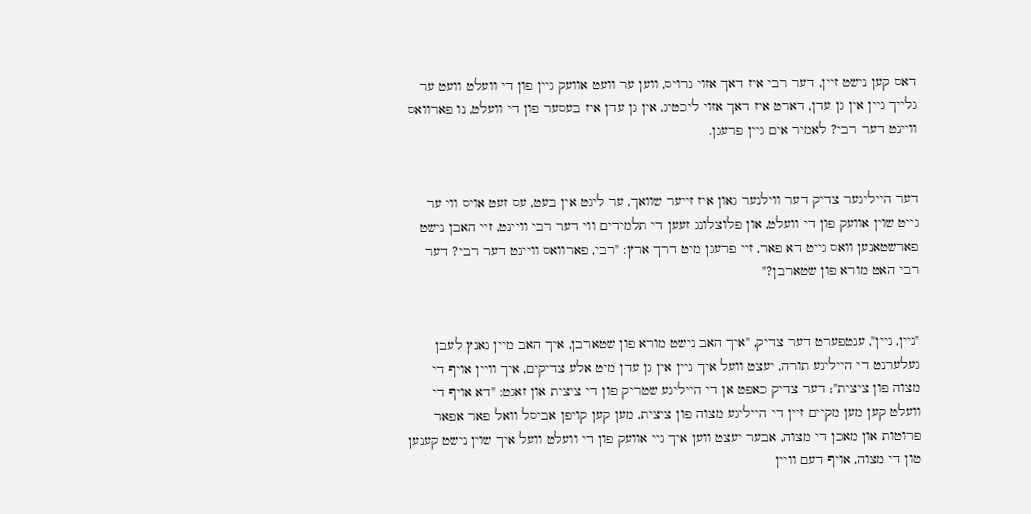דאס קען נישט זיין, דער רבי איז דאך אזוי גרויס, ווען ער וועט אוועק גיין פון די וועלט וועט ער גלייך גיין אין גן עדן, דארט איז דאך אזוי ליכטיג, אין גן עדן איז בעסער פון די וועלט, נו פארוואס וויינט דער רבי? לאמיר אים גיין פרעגן.


דער הייליגער צדיק דער ווילנער גאון איז זייער שוואך, ער ליגט אין בעט, עס זעט אויס ווי ער גייט שוין אוועק פון די וועלט, און פלוצלונג זעען די תלמידים ווי דער רבי וויינט, זיי האבן נישט פארשטאנען וואס גייט דא פאר, זיי פרעגן מיט דרך ארץ: "רבי, פארוואס וויינט דער רבי? דער רבי האט מורא פון שטארבן?"


"ניין, ניין", ענטפערט דער צדיק, "איך האב נישט מורא פון שטארבן, איך האב מיין גאנץ לעבן געלערנט די הייליגע תורה, יעצט וועל איך גיין אין גן עדן מיט אלע צדיקים, איך וויין אויף די מצוה פון ציצית"; דער צדיק כאפט אן די הייליגע שטריק פון די ציצית און זאגט: "דא אויף די וועלט קען מען מקיים זיין די הייליגע מצוה פון ציצית, מען קען קויפן אביסל וואל פאר אפאר פרוטות און מאכן די מצוה, אבער יעצט ווען איך גיי אוועק פון די וועלט וועל איך שוין נישט קענען טון די מצוה, אויף דעם וויין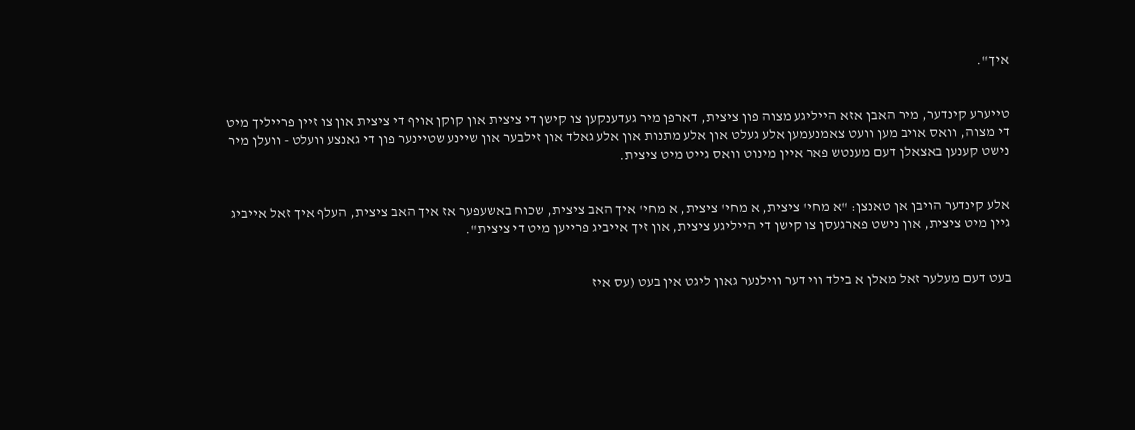איך".


טייערע קינדער, מיר האבן אזא הייליגע מצוה פון ציצית, דארפן מיר געדענקען צו קישן די ציצית און קוקן אויף די ציצית און צו זיין פרייליך מיט די מצוה, וואס אויב מען וועט צאמנעמען אלע געלט און אלע מתנות און אלע גאלד און זילבער און שיינע שטיינער פון די גאנצע וועלט - וועלן מיר נישט קענען באצאלן דעם מענטש פאר איין מינוט וואס גייט מיט ציצית.


אלע קינדער הויבן אן טאנצן: "א מחי' ציצית, א מחי' ציצית, א מחי' איך האב ציצית, שכוח באשעפער אז איך האב ציצית, העלף איך זאל אייביג גיין מיט ציצית, און נישט פארגעסן צו קישן די הייליגע ציצית, און זיך אייביג פרייען מיט די ציצית".


בעט דעם מעלער זאל מאלן א בילד ווי דער ווילנער גאון ליגט אין בעט (עס איז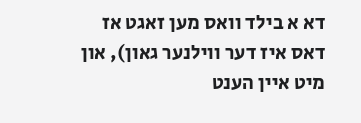דא א בילד וואס מען זאגט אז דאס איז דער ווילנער גאון), און מיט איין הענט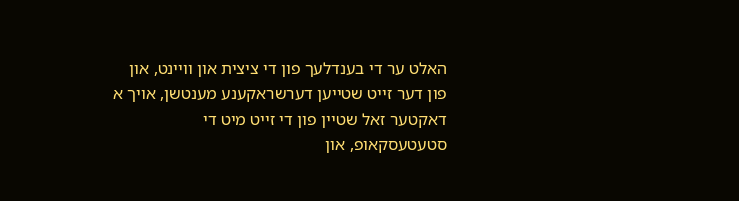האלט ער די בענדלעך פון די ציצית און וויינט, און פון דער זייט שטייען דערשראקענע מענטשן, אויך א דאקטער זאל שטיין פון די זייט מיט די סטעטעסקאופ, און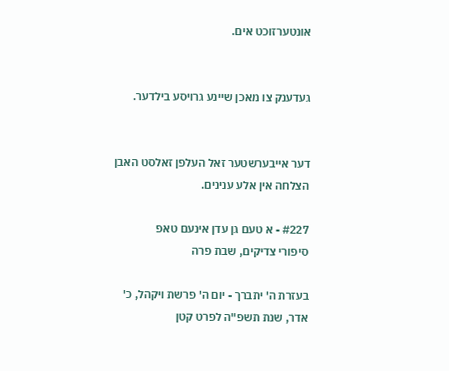אונטערזוכט אים.


געדענק צו מאכן שיינע גרויסע בילדער.


דער אייבערשטער זאל העלפן זאלסט האבן הצלחה אין אלע ענינים.

#227 - א טעם גן עדן אינעם טאפ
סיפורי צדיקים, שבת פרה

בעזרת ה' יתברך - יום ה' פרשת ויקהל, כ' אדר, שנת תשפ"ה לפרט קטן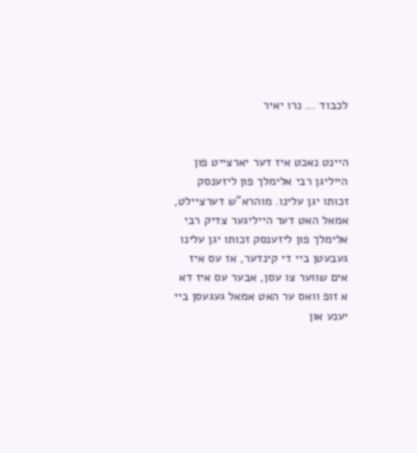לכבוד ... נרו יאיר


היינט נאכט איז דער יארצייט פון הייליגן רבי אלימלך פון ליזענסק זכותו יגן עלינו. מוהרא"ש דערציילט, אמאל האט דער הייליגער צדיק רבי אלימלך פון ליזענסק זכותו יגן עלינו געבעטן ביי די קינדער, אז עס איז אים שווער צו עסן, אבער עס איז דא א זופ וואס ער האט אמאל געגעסן ביי יענע און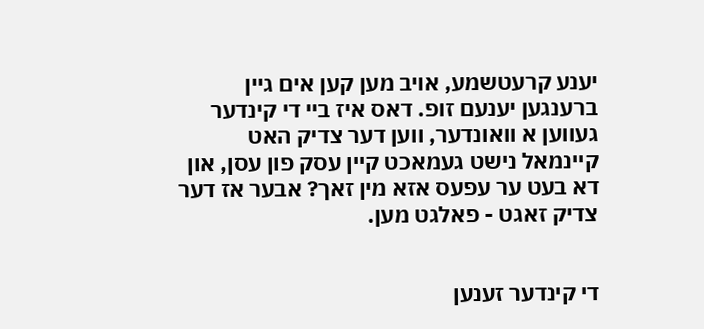יענע קרעטשמע, אויב מען קען אים גיין ברענגען יענעם זופ. דאס איז ביי די קינדער געווען א וואונדער, ווען דער צדיק האט קיינמאל נישט געמאכט קיין עסק פון עסן, און דא בעט ער עפעס אזא מין זאך? אבער אז דער צדיק זאגט - פאלגט מען.


די קינדער זענען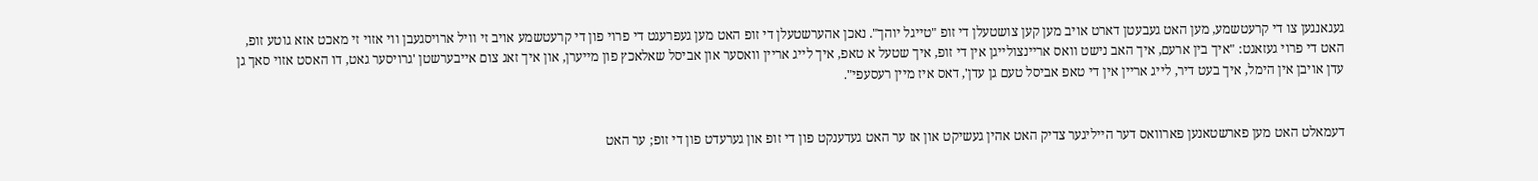געגאנגען צו די קרעטשמע, מען האט געבעטן דארט אויב מען קען צושטעלן די זופ "טייגל יוהך". נאכן אהערשטעלן די זופ האט מען געפרעגט די פרוי פון די קרעטשמע אויב זי וויל ארויסגעבן ווי אזוי זי מאכט אזא גוטע זופ, האט די פרוי געזאגט: "איך בין ארעם, איך האב נישט וואס אריינצולייגן אין די זופ, איך שטעל א טאפ, איך לייג אריין וואסער און אביסל שאלאכץ פון מייערן, און איך זאג צום אייבערשטן 'גרויסער גאט, דו האסט אזוי סאך גן עדן אויבן אין הימל, איך בעט דיר, לייג אריין אין די טאפ אביסל טעם גן עדן', דאס איז מיין רעסעפי".


דעמאלט האט מען פארשטאנען פארוואס דער הייליגער צדיק האט אהין געשיקט און אז ער האט געדענקט פון די זופ און גערעדט פון די זופ; ער האט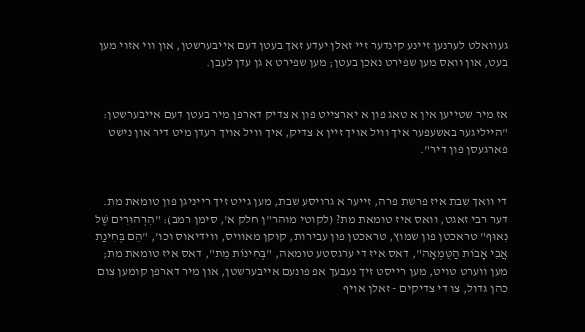געוואלט לערנען זיינע קינדער זיי זאלן יעדע זאך בעטן דעם אייבערשטן, און ווי אזוי מען בעט, און וואס מען שפירט נאכן בעטן; מען שפירט א גן עדן לעבן.


אז מיר שטייען אין א טאג פון א יארצייט פון א צדיק דארפן מיר בעטן דעם אייבערשטן: "הייליגער באשעפער איך וויל אויך זיין א צדיק, איך וויל אויך רעדן מיט דיר און נישט פארגעסן פון דיר".


די וואך שבת איז פרשת פרה, זייער א גרויסע שבת, מען גייט זיך רייניגן פון טומאת מת. דער רבי זאגט, וואס איז טומאת מת? (לקוטי מוהר"ן חלק א', סימן רמב): "הִרְהוּרִים שֶׁל נִאוּף" טראכטן פון שמוץ, טראכטן פון עבירות, קוקן מאוויס, ווידיאוס וכו', "הֵם בְּחִינַת אֲבִי אָבוֹת הַטֻּמְאָה", דאס איז די ערגסטע טומאה, "בְּחִינוֹת מֵת", דאס איז טומאת מת; מען ווערט טויט, מען רייסט זיך נעבעך אפ פונעם אייבערשטן, און מיר דארפן קומען צום כהן גדול, צו די צדיקים - זאלן אויף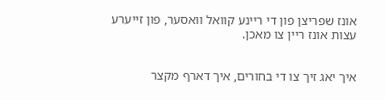אונז שפריצן פון די ריינע קוואל וואסער, פון זייערע עצות אונז ריין צו מאכן.


איך יאג זיך צו די בחורים, איך דארף מקצר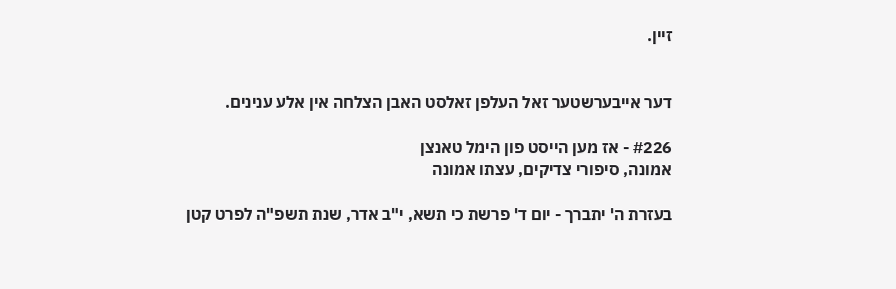זיין.


דער אייבערשטער זאל העלפן זאלסט האבן הצלחה אין אלע ענינים.

#226 - אז מען הייסט פון הימל טאנצן
אמונה, סיפורי צדיקים, עצתו אמונה

בעזרת ה' יתברך - יום ד' פרשת כי תשא, י"ב אדר, שנת תשפ"ה לפרט קטן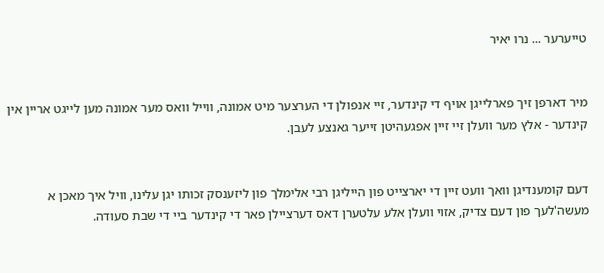טייערער ... נרו יאיר


מיר דארפן זיך פארלייגן אויף די קינדער, זיי אנפולן די הערצער מיט אמונה, ווייל וואס מער אמונה מען לייגט אריין אין קינדער - אלץ מער וועלן זיי זיין אפגעהיטן זייער גאנצע לעבן.


דעם קומענדיגן וואך וועט זיין די יארצייט פון הייליגן רבי אלימלך פון ליזענסק זכותו יגן עלינו, וויל איך מאכן א מעשה'לעך פון דעם צדיק, אזוי וועלן אלע עלטערן דאס דערציילן פאר די קינדער ביי די שבת סעודה.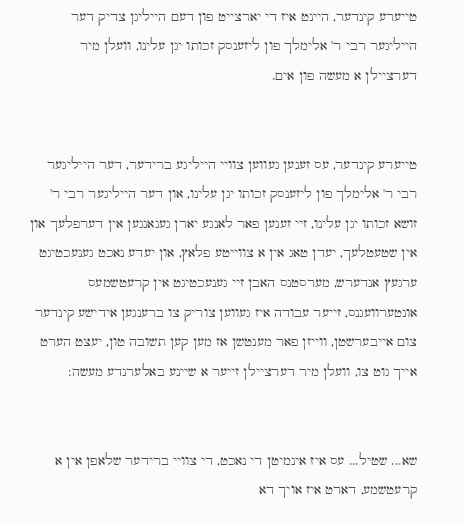טייערע קינדער, היינט איז די יארצייט פון דעם הייליגן צדיק דער הייליגער רבי ר' אלימלך פון ליזענסק זכותו יגן עלינו, וועלן מיר דערציילן א מעשה פון אים.


טייערע קינדער, עס זענען געווען צוויי הייליגע ברידער, דער הייליגער רבי ר' אלימלך פון ליזענסק זכותו יגן עלינו, און דער הייליגער רבי ר' זושא זכותו יגן עלינו, זיי זענען פאר לאנגע יארן געגאנגען אין דערפלעך און אין שטעטלעך, יעדן טאג אין א צווייטע פלאץ, און יעדע נאכט גענעכטיגט ערגעץ אנדערש, מערסטנס האבן זיי גענעכטיגט אין קרעטשמעס אונטערוועגנס, זייער עבודה איז געווען צוריק צו ברענגען אידישע קינדער צום אייבערשטן, ווייזן פאר מענטשן אז מען קען תשובה טון, יעצט הערט אייך גוט צו, וועלן מיר דערציילן זייער א שיינע באלערנדע מעשה:


שא... שטיל... עס איז אינמיטן די נאכט, די צוויי ברידער שלאפן אין א קרעטשמע, דארט איז אויך דא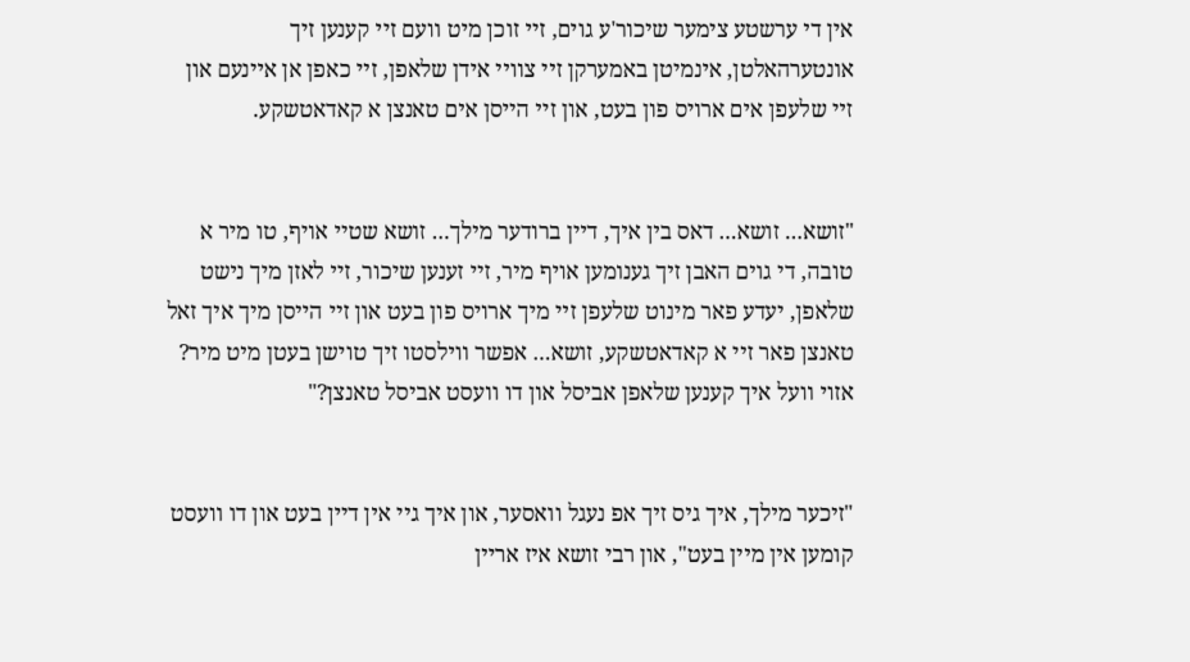אין די ערשטע צימער שיכור'ע גוים, זיי זוכן מיט וועם זיי קענען זיך אונטערהאלטן, אינמיטן באמערקן זיי צוויי אידן שלאפן, זיי כאפן אן איינעם און זיי שלעפן אים ארויס פון בעט, און זיי הייסן אים טאנצן א קאדאטשקע.


"זושא... זושא... דאס בין איך, דיין ברודער מילך... זושא שטיי אויף, טו מיר א טובה, די גוים האבן זיך גענומען אויף מיר, זיי זענען שיכור, זיי לאזן מיך נישט שלאפן, יעדע פאר מינוט שלעפן זיי מיך ארויס פון בעט און זיי הייסן מיך איך זאל טאנצן פאר זיי א קאדאטשקע, זושא... אפשר ווילסטו זיך טוישן בעטן מיט מיר? אזוי וועל איך קענען שלאפן אביסל און דו וועסט אביסל טאנצן?"


"זיכער מילך, איך גיס זיך אפ נעגל וואסער, און איך גיי אין דיין בעט און דו וועסט קומען אין מיין בעט", און רבי זושא איז אריין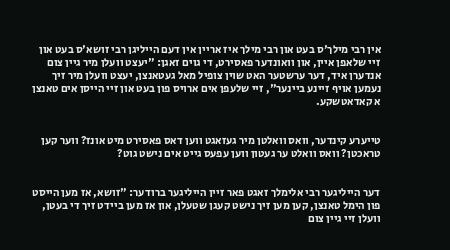אין רבי מילך'ס בעט און רבי מילך איז אריין אין דעם הייליגן רבי זושא'ס בעט און זיי שלאפן איין, און וואונדער פאסירט, די גוים זאגן: "יעצט וועלן מיר גיין צום אנדערן איד, דער ערשטער האט שוין צופיל מאל געטאנצן, יעצט וועלן מיר זיך נעמען אויף זיינע ביינער", זיי שלעפן אים ארויס פון בעט און זיי הייסן אים טאנצן א קאדאטשקע.


טייערע קינדער, וואס וואלטן מיר געזאגט ווען דאס פאסירט מיט אונז? ווער קען טראכטן? וואס וואלט ער געטון ווען עפעס גייט אים נישט גוט?


דער הייליגער רבי אלימלך זאגט פאר זיין הייליגער ברודער: "זושא, אז מען הייסט פון הימל טאנצן, קען מען זיך נישט קעגן שטעלן, און אז מען ביידט זיך די בעטן, וועלן זיי גיין צום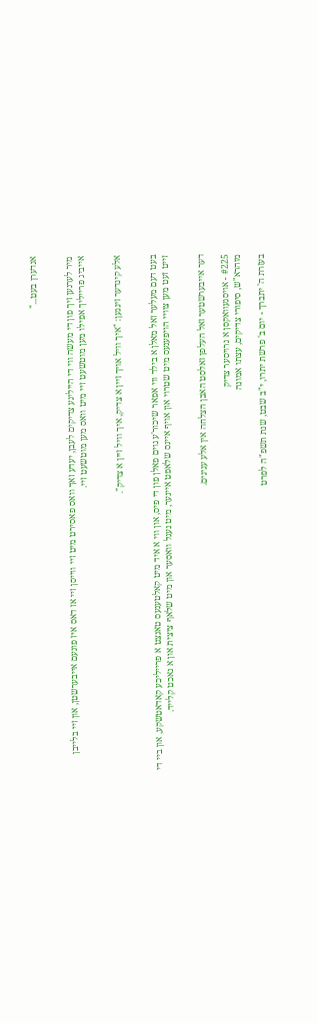אנדערן בעט..."


מיר לערנען זיך פון די מעשה ווי די הייליגע צדיקים לעבן, יעדע זאך וואס פאסירט מיט זיי ווייסן זיי אז דאס איז פונעם אייבערשטן, און זיי בלייבן אייביג פרייליך אפילו מען מוטשעט זיי מיט וואס מען מוטשעט זיי.


אלע קינדער זינגען: "איך וויל אויך זיין א צדיק, איך וויל זיין א צדיק".


בעט דעם מעלער זאל מאלן א בילד ווי אפאר שיכור'ע גוים פאלן פון די פיס, און ווי א איד מיט קאלטענעס טאנצט א פרייליכע קאדאטשקע, און ביי די זייט זעט מען צוויי הויפענעס מיט שטרוי און אויף איינס שלאפט איינער, מיט נעגל וואסער און מיט שלאף ציצית און א נאכט קלייד.


דער אייבערשטער זאל העלפן זאלסט האבן הצלחה אין אלע ענינים.

#225 - אויסגעוואקסן א גרויסער צדיק
מוהרא"ש, סיפורי צדיקים, עצתו אמונה

בעזרת ה' יתברך - יום ב' פרשת יתרו, י"ב שבט, שנת תשפ"ה לפרט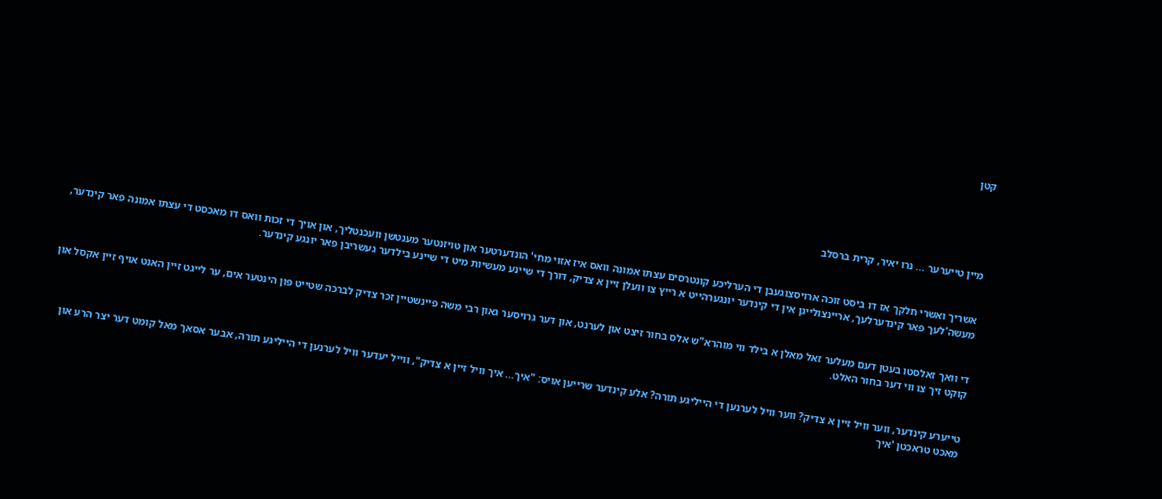קטן





מיין טייערער ... נרו יאיר, קרית ברסלב


אשריך ואשרי חלקך אז דו ביסט זוכה ארויסצוגעבן די הערליכע קונטרסים עצתו אמונה וואס איז אזוי מחי' הונדערטער און טויזנטער מענטשן וועכנטליך, און אויך די זכות וואס דו מאכסט די עצתו אמונה פאר קינדער, מעשה'לעך פאר קינדערלעך, אריינצולייגן אין די קינדער יונגערהייט א רייץ צו וועלן זיין א צדיק, דורך די שיינע מעשיות מיט די שיינע בילדער געשריבן פאר יונגע קינדער.


די וואך זאלסטו בעטן דעם מעלער זאל מאלן א בילד ווי מוהרא"ש אלס בחור זיצט און לערנט, און דער גרויסער גאון רבי משה פיינשטיין זכר צדיק לברכה שטייט פון הינטער אים, ער לייגט זיין האנט אויף זיין אקסל און קוקט זיך צו ווי דער בחור האלט.


טייערע קינדער, ווער וויל זיין א צדיק? ווער וויל לערנען די הייליגע תורה? אלע קינדער שרייען אויס: "איך... איך וויל זיין א צדיק", ווייל יעדער וויל לערנען די הייליגע תורה, אבער אסאך מאל קומט דער יצר הרע און מאכט טראכטן 'איך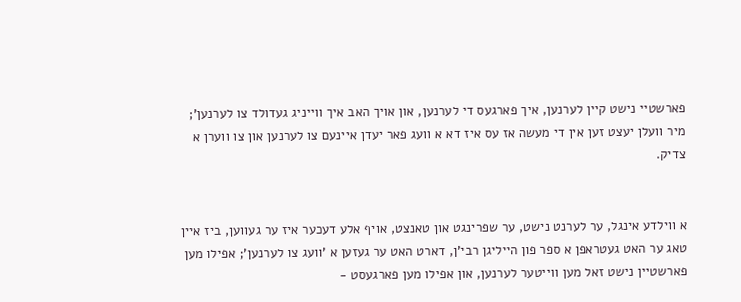פארשטיי נישט קיין לערנען, איך פארגעס די לערנען, און אויך האב איך ווייניג געדולד צו לערנען'; מיר וועלן יעצט זען אין די מעשה אז עס איז דא א וועג פאר יעדן איינעם צו לערנען און צו ווערן א צדיק.


א ווילדע אינגל, ער לערנט נישט, ער שפרינגט און טאנצט, אויף אלע דעכער איז ער געווען, ביז איין טאג ער האט געטראפן א ספר פון הייליגן רבי'ן, דארט האט ער געזען א 'וועג צו לערנען'; אפילו מען פארשטיין נישט זאל מען ווייטער לערנען, און אפילו מען פארגעסט -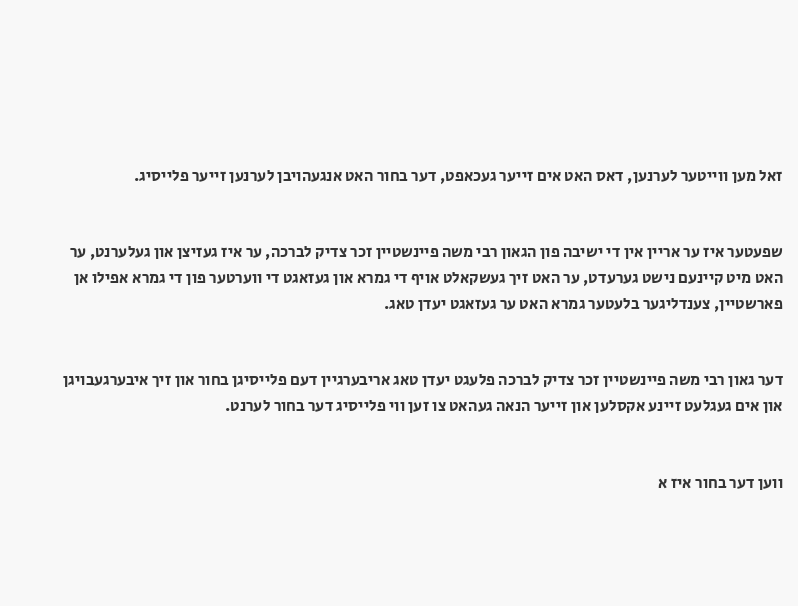זאל מען ווייטער לערנען, דאס האט אים זייער געכאפט, דער בחור האט אנגעהויבן לערנען זייער פלייסיג.


שפעטער איז ער אריין אין די ישיבה פון הגאון רבי משה פיינשטיין זכר צדיק לברכה, ער איז געזיצן און געלערנט, ער האט מיט קיינעם נישט גערעדט, ער האט זיך געשקאלט אויף די גמרא און געזאגט די ווערטער פון די גמרא אפילו אן פארשטיין, צענדליגער בלעטער גמרא האט ער געזאגט יעדן טאג.


דער גאון רבי משה פיינשטיין זכר צדיק לברכה פלעגט יעדן טאג אריבערגיין דעם פלייסיגן בחור און זיך איבערגעבויגן און אים געגלעט זיינע אקסלען און זייער הנאה געהאט צו זען ווי פלייסיג דער בחור לערנט.


ווען דער בחור איז א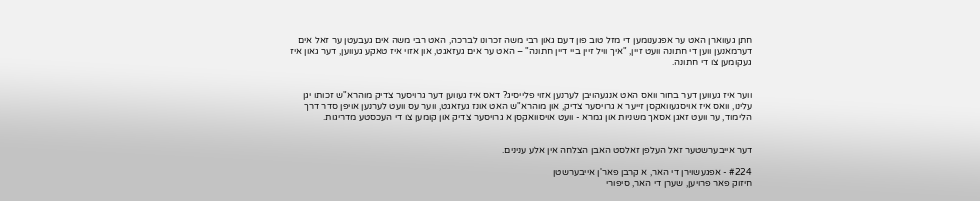חתן געווארן האט ער אפגענומען די מזל טוב פון דעם גאון רבי משה זכרונו לברכה, האט רבי משה אים געבעטן ער זאל אים דערמאנען ווען די חתונה וועט זיין, "איך וויל זיין ביי דיין חתונה" – האט ער אים געזאגט, און אזוי איז טאקע געווען, דער גאון איז געקומען צו די חתונה.


ווער איז געווען דער בחור וואס האט אנגעהויבן לערנען אזוי פלייסיג? דאס איז געווען דער גרויסער צדיק מוהרא"ש זכותו יגן עלינו, וואס איז אויסגעוואקסן זייער א גרויסער צדיק, און מוהרא"ש האט אונז געזאגט, ווער עס וועט לערנען אויפן סדר דרך הלימוד, ער וועט זאגן אסאך משניות און גמרא - וועט אויסוואקסן א גרויסער צדיק און קומען צו די העכסטע מדריגות.


דער אייבערשטער זאל העלפן זאלסט האבן הצלחה אין אלע ענינים.

#224 - אפגעשוירן די האר, א קרבן פאר'ן אייבערשטן
חיזוק פאר פרויען, שערן די האר, סיפורי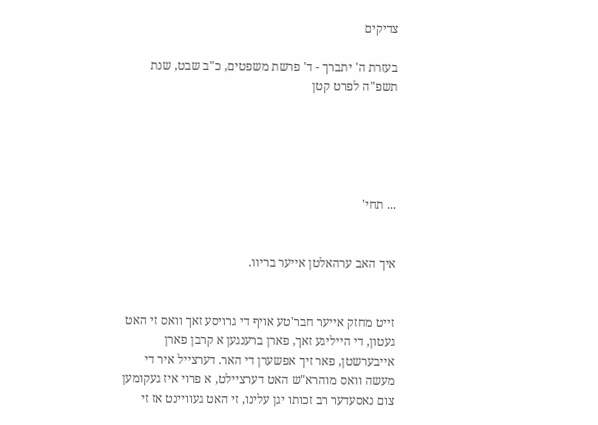צדיקים

בעזרת ה' יתברך - ד' פרשת משפטים, כ"ב שבט, שנת תשפ"ה לפרט קטן





... תחי'


איך האב ערהאלטן אייער בריוו.


זייט מחזק אייער חבר'טע אויף די גרויסע זאך וואס זי האט געטון, די הייליגע זאך, פארן ברענגען א קרבן פארן אייבערשטן, פאר זיך אפשערן די האר. דערצייל איר די מעשה וואס מוהרא"ש האט דערציילט, א פרוי איז געקומען צום נאסעדער רב זכותו יגן עלינו, זי האט געוויינט אז זי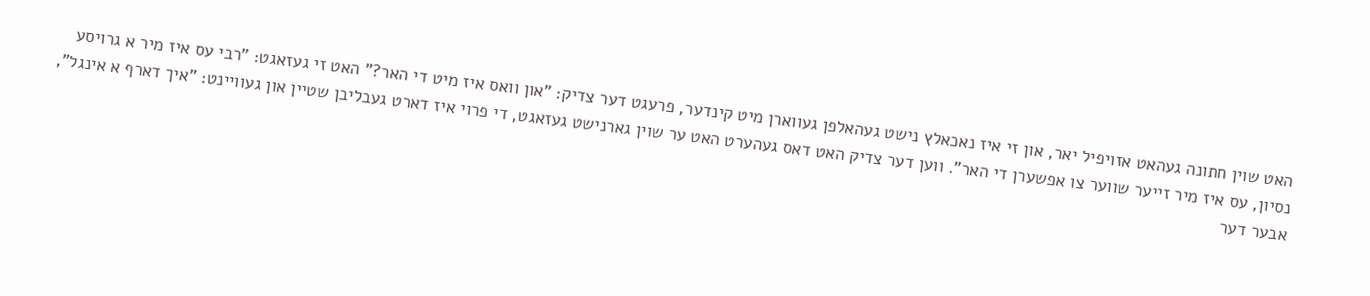האט שוין חתונה געהאט אזויפיל יאר, און זי איז נאכאלץ נישט געהאלפן געווארן מיט קינדער, פרעגט דער צדיק: "און וואס איז מיט די האר?" האט זי געזאגט: "רבי עס איז מיר א גרויסע נסיון, עס איז מיר זייער שווער צו אפשערן די האר". ווען דער צדיק האט דאס געהערט האט ער שוין גארנישט געזאגט, די פרוי איז דארט געבליבן שטיין און געוויינט: "איך דארף א אינגל", אבער דער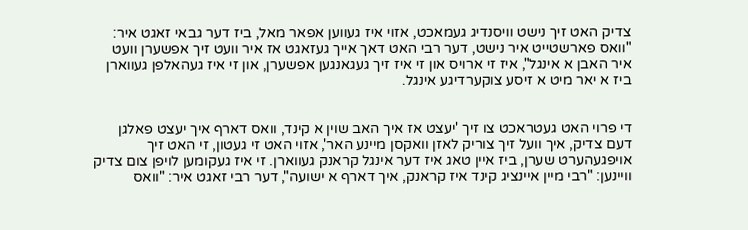צדיק האט זיך נישט וויסנדיג געמאכט, אזוי איז געווען אפאר מאל, ביז דער גבאי זאגט איר: "וואס פארשטייט איר נישט, דער רבי האט דאך אייך געזאגט אז איר וועט זיך אפשערן וועט איר האבן א אינגל", איז זי ארויס און זי איז זיך געגאנגען אפשערן, און זי איז געהאלפן געווארן ביז א יאר מיט א זיסע צוקערדיגע אינגל.


די פרוי האט געטראכט צו זיך 'יעצט אז איך האב שוין א קינד, וואס דארף איך יעצט פאלגן דעם צדיק, איך וועל זיך צוריק לאזן וואקסן מיינע האר', אזוי האט זי געטון, זי האט זיך אויפגעהערט שערן, ביז איין טאג איז דער אינגל קראנק געווארן. זי איז געקומען לויפן צום צדיק וויינען: "רבי מיין איינציג קינד איז קראנק, איך דארף א ישועה", דער רבי זאגט איר: "וואס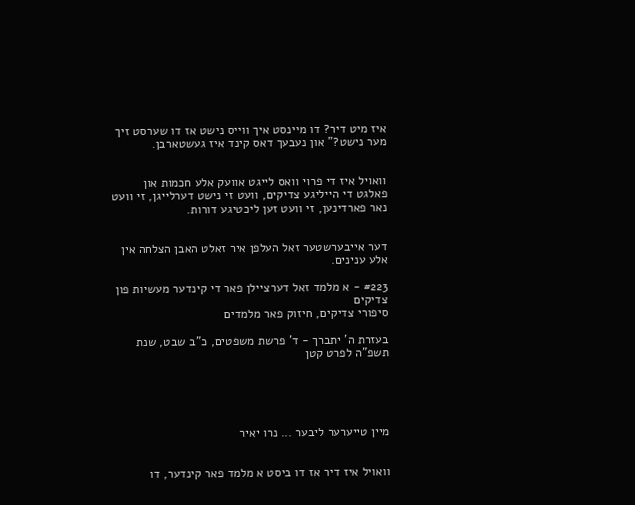איז מיט דיר? דו מיינסט איך ווייס נישט אז דו שערסט זיך מער נישט?" און נעבעך דאס קינד איז געשטארבן.


וואויל איז די פרוי וואס לייגט אוועק אלע חכמות און פאלגט די הייליגע צדיקים, וועט זי נישט דערלייגן, זי וועט נאר פארדינען, זי וועט זען ליכטיגע דורות.


דער אייבערשטער זאל העלפן איר זאלט האבן הצלחה אין אלע ענינים.

#223 - א מלמד זאל דערציילן פאר די קינדער מעשיות פון צדיקים
סיפורי צדיקים, חיזוק פאר מלמדים

בעזרת ה' יתברך - ד' פרשת משפטים, כ"ב שבט, שנת תשפ"ה לפרט קטן





מיין טייערער ליבער ... נרו יאיר


וואויל איז דיר אז דו ביסט א מלמד פאר קינדער, דו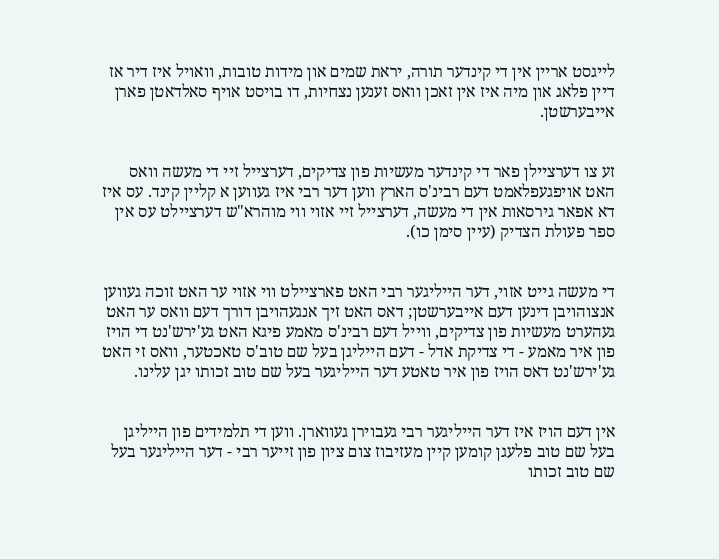לייגסט אריין אין די קינדער תורה, יראת שמים און מידות טובות, וואויל איז דיר אז דיין פלאג און מיה איז אין זאכן וואס זענען נצחיות, דו בויסט אויף סאלדאטן פארן אייבערשטן.


זע צו דערציילן פאר די קינדער מעשיות פון צדיקים, דערצייל זיי די מעשה וואס האט אויפגעפלאמט דעם רבינ'ס הארץ ווען דער רבי איז געווען א קליין קינד. עס איז דא אפאר גירסאות אין די מעשה, דערצייל זיי אזוי ווי מוהרא"ש דערציילט עס אין ספר פעולת הצדיק (עיין סימן כו).


די מעשה גייט אזוי, דער הייליגער רבי האט פארציילט ווי אזוי ער האט זוכה געווען אנצוהויבן דינען דעם אייבערשטן; דאס האט זיך אנגעהויבן דורך דעם וואס ער האט געהערט מעשיות פון צדיקים, ווייל דעם רבינ'ס מאמע פיגא האט גע'ירש'נט די הויז פון איר מאמע - די צדיקת אדל - דעם הייליגן בעל שם טוב'ס טאכטער, וואס זי האט גע'ירש'נט דאס הויז פון איר טאטע דער הייליגער בעל שם טוב זכותו יגן עלינו.


אין דעם הויז איז דער הייליגער רבי געבוירן געווארן. ווען די תלמידים פון הייליגן בעל שם טוב פלעגן קומען קיין מעזיבוז צום ציון פון זייער רבי - דער הייליגער בעל שם טוב זכותו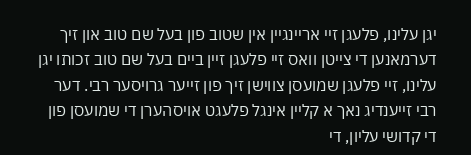יגן עלינו, פלעגן זיי אריינגיין אין שטוב פון בעל שם טוב און זיך דערמאנען די צייטן וואס זיי פלעגן זיין ביים בעל שם טוב זכותו יגן עלינו, זיי פלעגן שמועסן צווישן זיך פון זייער גרויסער רבי. דער רבי זייענדיג נאך א קליין אינגל פלעגט אויסהערן די שמועסן פון די קדושי עליון, די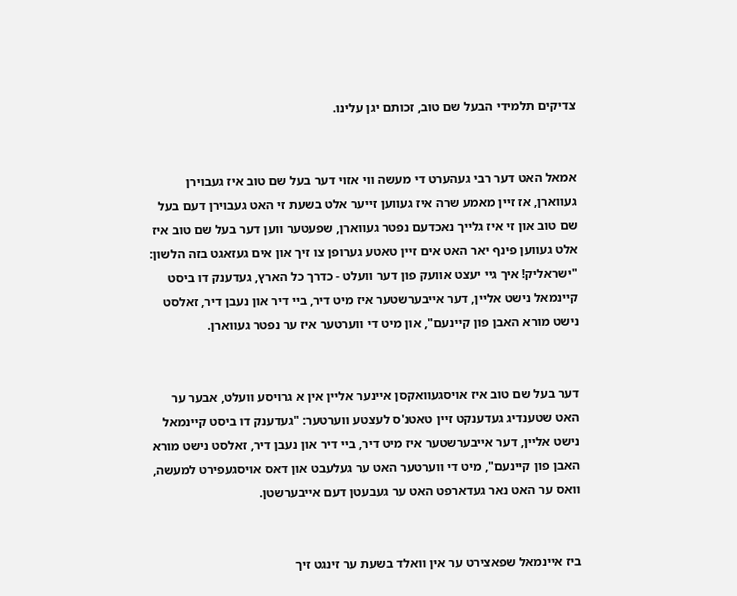צדיקים תלמידי הבעל שם טוב, זכותם יגן עלינו.


אמאל האט דער רבי געהערט די מעשה ווי אזוי דער בעל שם טוב איז געבוירן געווארן, אז זיין מאמע שרה איז געווען זייער אלט בשעת זי האט געבוירן דעם בעל שם טוב און זי איז גלייך נאכדעם נפטר געווארן, שפעטער ווען דער בעל שם טוב איז אלט געווען פינף יאר האט אים זיין טאטע גערופן צו זיך און אים געזאגט בזה הלשון: "ישראליק! איך גיי יעצט אוועק פון דער וועלט - כדרך כל הארץ, געדענק דו ביסט קיינמאל נישט אליין, דער אייבערשטער איז מיט דיר, ביי דיר און נעבן דיר, זאלסט נישט מורא האבן פון קיינעם", און מיט די ווערטער איז ער נפטר געווארן.


דער בעל שם טוב איז אויסגעוואקסן איינער אליין אין א גרויסע וועלט, אבער ער האט שטענדיג געדענקט זיין טאטנ'ס לעצטע ווערטער: "געדענק דו ביסט קיינמאל נישט אליין, דער אייבערשטער איז מיט דיר, ביי דיר און נעבן דיר, זאלסט נישט מורא האבן פון קיינעם", מיט די ווערטער האט ער געלעבט און דאס אויסגעפירט למעשה, וואס ער האט נאר געדארפט האט ער געבעטן דעם אייבערשטן.


ביז איינמאל שפאצירט ער אין וואלד בשעת ער זינגט זיך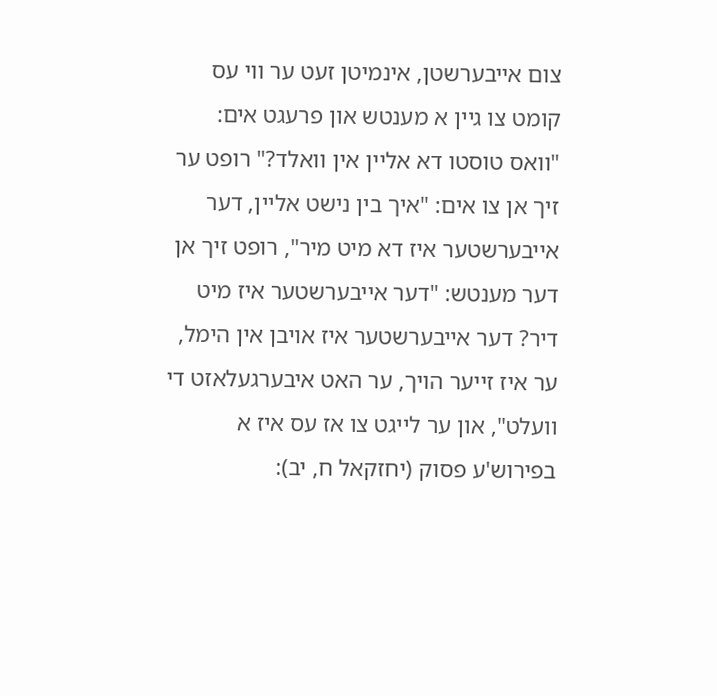צום אייבערשטן, אינמיטן זעט ער ווי עס קומט צו גיין א מענטש און פרעגט אים: "וואס טוסטו דא אליין אין וואלד?" רופט ער זיך אן צו אים: "איך בין נישט אליין, דער אייבערשטער איז דא מיט מיר", רופט זיך אן דער מענטש: "דער אייבערשטער איז מיט דיר? דער אייבערשטער איז אויבן אין הימל, ער איז זייער הויך, ער האט איבערגעלאזט די וועלט", און ער לייגט צו אז עס איז א בפירוש'ע פסוק (יחזקאל ח, יב):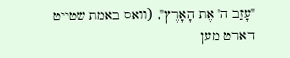"עָזַב ה' אֶת הָאָרֶץ", (וואס באמת שטייט דארט מען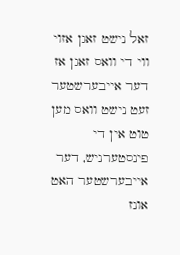זאל נישט זאגן אזוי ווי די וואס זאגן אז דער אייבערשטער זעט נישט וואס מען טוט אין די פינסטערניש, דער אייבערשטער האט אונז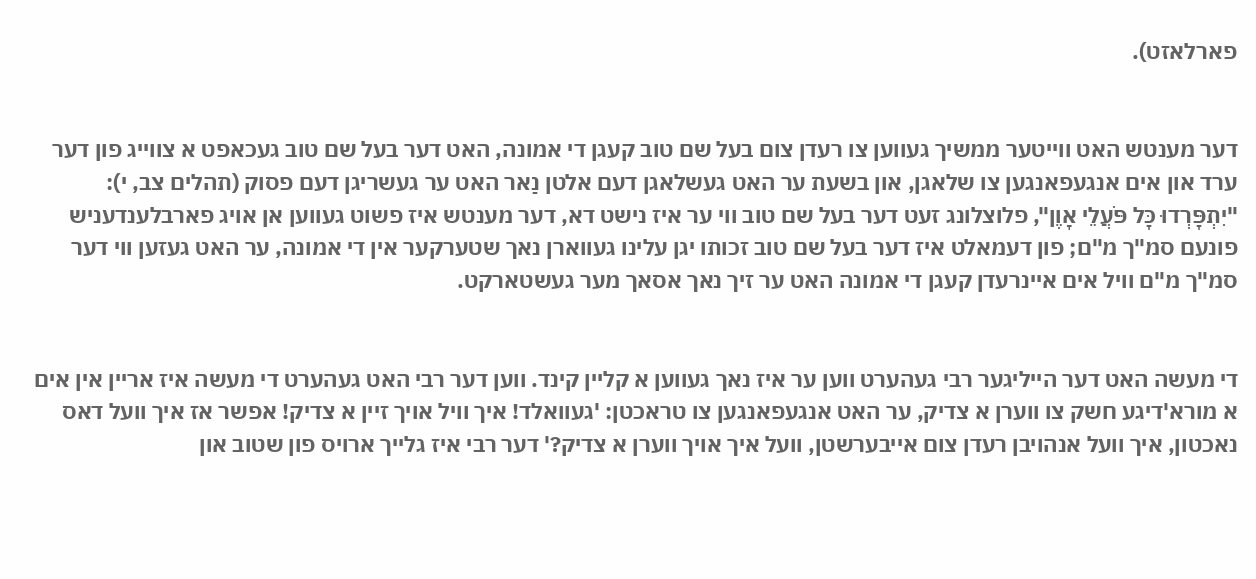פארלאזט).


דער מענטש האט ווייטער ממשיך געווען צו רעדן צום בעל שם טוב קעגן די אמונה, האט דער בעל שם טוב געכאפט א צווייג פון דער ערד און אים אנגעפאנגען צו שלאגן, און בשעת ער האט געשלאגן דעם אלטן נַאר האט ער געשריגן דעם פסוק (תהלים צב, י): "יִתְפָּרְדוּ כָּל פֹּעֲלֵי אָוֶן", פלוצלונג זעט דער בעל שם טוב ווי ער איז נישט דא, דער מענטש איז פשוט געווען אן אויג פארבלענדעניש פונעם סמ"ך מ"ם; פון דעמאלט איז דער בעל שם טוב זכותו יגן עלינו געווארן נאך שטערקער אין די אמונה, ער האט געזען ווי דער סמ"ך מ"ם וויל אים איינרעדן קעגן די אמונה האט ער זיך נאך אסאך מער געשטארקט.


די מעשה האט דער הייליגער רבי געהערט ווען ער איז נאך געווען א קליין קינד. ווען דער רבי האט געהערט די מעשה איז אריין אין אים א מורא'דיגע חשק צו ווערן א צדיק, ער האט אנגעפאנגען צו טראכטן: 'געוואלד! איך וויל אויך זיין א צדיק! אפשר אז איך וועל דאס נאכטון, איך וועל אנהויבן רעדן צום אייבערשטן, וועל איך אויך ווערן א צדיק?' דער רבי איז גלייך ארויס פון שטוב און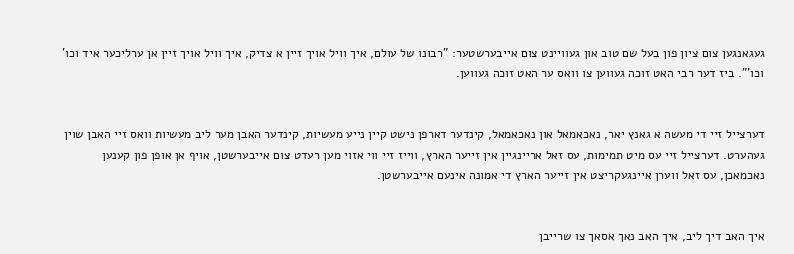געגאנגען צום ציון פון בעל שם טוב און געוויינט צום אייבערשטער: "רבונו של עולם, איך וויל אויך זיין א צדיק, איך וויל אויך זיין אן ערליכער איד וכו' וכו'". ביז דער רבי האט זוכה געווען צו וואס ער האט זוכה געווען.


דערצייל זיי די מעשה א גאנץ יאר, נאכאמאל און נאכאמאל, קינדער דארפן נישט קיין נייע מעשיות, קינדער האבן מער ליב מעשיות וואס זיי האבן שוין געהערט. דערצייל זיי עס מיט תמימות, עס זאל אריינגיין אין זייער הארץ, ווייז זיי ווי אזוי מען רעדט צום אייבערשטן, אויף אן אופן פון קענען נאכמאכן, עס זאל ווערן איינגעקריצט אין זייער הארץ די אמונה אינעם אייבערשטן.


איך האב דיך ליב, איך האב נאך אסאך צו שרייבן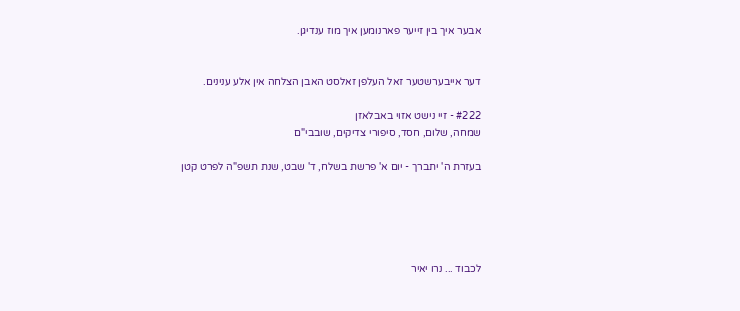אבער איך בין זייער פארנומען איך מוז ענדיגן.


דער אייבערשטער זאל העלפן זאלסט האבן הצלחה אין אלע ענינים.

#222 - זיי נישט אזוי באבלאזן
שמחה, שלום, חסד, סיפורי צדיקים, שובבי"ם

בעזרת ה' יתברך - יום א' פרשת בשלח, ד' שבט, שנת תשפ"ה לפרט קטן





לכבוד ... נרו יאיר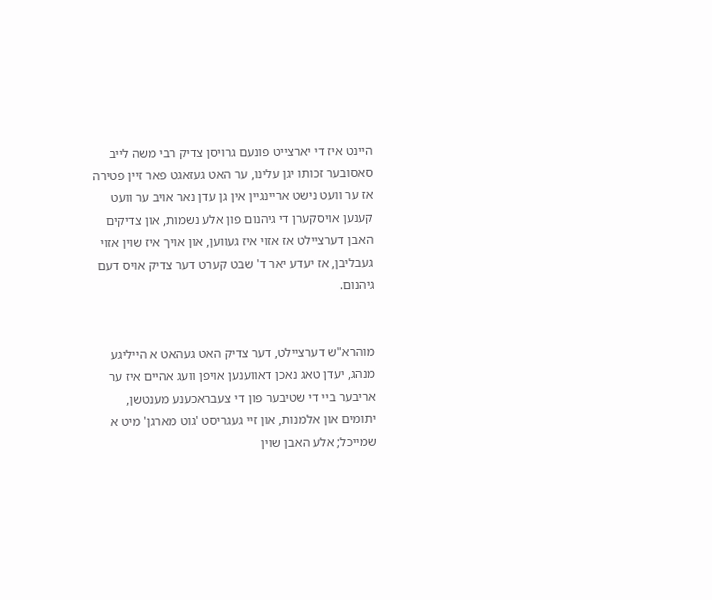היינט איז די יארצייט פונעם גרויסן צדיק רבי משה לייב סאסובער זכותו יגן עלינו, ער האט געזאגט פאר זיין פטירה אז ער וועט נישט אריינגיין אין גן עדן נאר אויב ער וועט קענען אויסקערן די גיהנום פון אלע נשמות, און צדיקים האבן דערציילט אז אזוי איז געווען, און אויך איז שוין אזוי געבליבן, אז יעדע יאר ד' שבט קערט דער צדיק אויס דעם גיהנום.


מוהרא"ש דערציילט, דער צדיק האט געהאט א הייליגע מנהג, יעדן טאג נאכן דאווענען אויפן וועג אהיים איז ער אריבער ביי די שטיבער פון די צעבראכענע מענטשן, יתומים און אלמנות, און זיי געגריסט 'גוט מארגן' מיט א שמייכל; אלע האבן שוין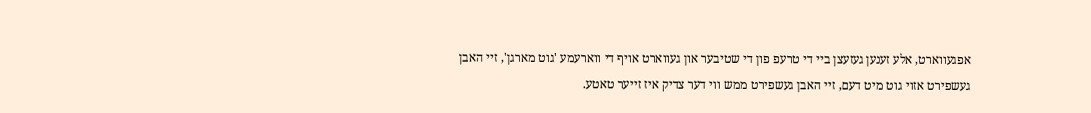אפגעווארט, אלע זענען געזעצן ביי די טרעפ פון די שטיבער און געווארט אויף די ווארעמע 'גוט מארגן', זיי האבן געשפירט אזוי גוט מיט דעם, זיי האבן געשפירט ממש ווי דער צדיק איז זייער טאטע.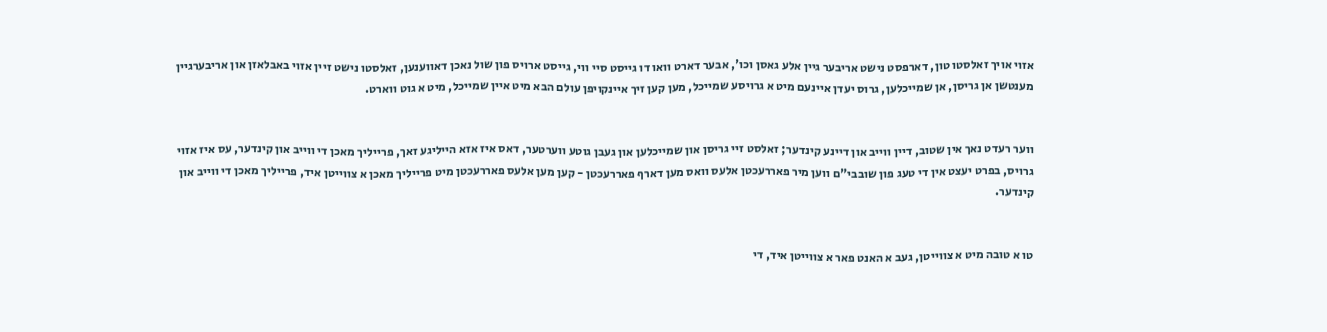אזוי אויך זאלסטו טון, דארפסט נישט אריבער גיין אלע גאסן וכו', אבער דארט וואו דו גייסט סיי ווי, גייסט ארויס פון שול נאכן דאווענען, זאלסטו נישט זיין אזוי באבלאזן און אריבערגיין מענטשן אן גריסן, אן שמייכלען, גרוס יעדן איינעם מיט א גרויסע שמייכל, מען קען זיך איינקויפן עולם הבא מיט איין שמייכל, מיט א גוט ווארט.


ווער רעדט נאך אין שטוב, דיין ווייב און דיינע קינדער; זאלסט זיי גריסן און שמייכלען און געבן גוטע ווערטער, דאס איז אזא הייליגע זאך, פרייליך מאכן די ווייב און קינדער, עס איז אזוי גרויס, בפרט יעצט אין די טעג פון שובבי"ם ווען מיר פאררעכטן אלעס וואס מען דארף פאררעכטן - קען מען אלעס פאררעכטן מיט פרייליך מאכן א צווייטן איד, פרייליך מאכן די ווייב און קינדער.


טו א טובה מיט א צווייטן, געב א האנט פאר א צווייטן איד, די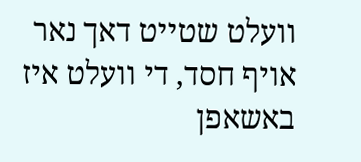וועלט שטייט דאך נאר אויף חסד, די וועלט איז באשאפן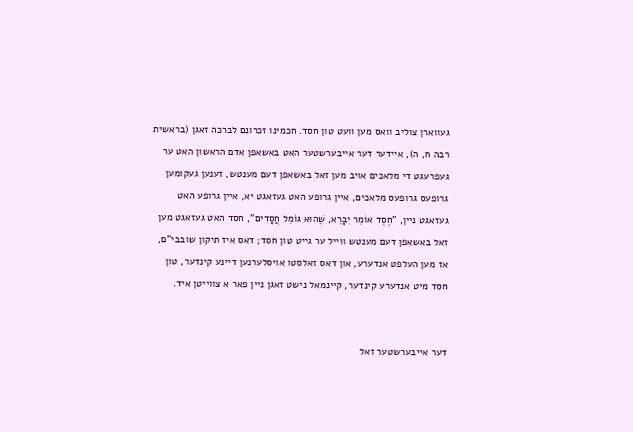געווארן צוליב וואס מען וועט טון חסד. חכמינו זכרונם לברכה זאגן (בראשית רבה ח, ה), איידער דער אייבערשטער האט באשאפן אדם הראשון האט ער געפרעגט די מלאכים אויב מען זאל באשאפן דעם מענטש, זענען געקומען גרופעס גרופעס מלאכים, איין גרופע האט געזאגט יא, איין גרופע האט געזאגט ניין, "חֶסֶד אוֹמֵר יִבָּרֵא, שֶׁהוּא גּוֹמֵל חֲסָדִים", חסד האט געזאגט מען זאל באשאפן דעם מענטש ווייל ער גייט טון חסד; דאס איז תיקון שובבי"ם, אז מען העלפט אנדערע, און דאס זאלסטו אויסלערנען דיינע קינדער, טון חסד מיט אנדערע קינדער, קיינמאל נישט זאגן ניין פאר א צווייטן איד.


דער אייבערשטער זאל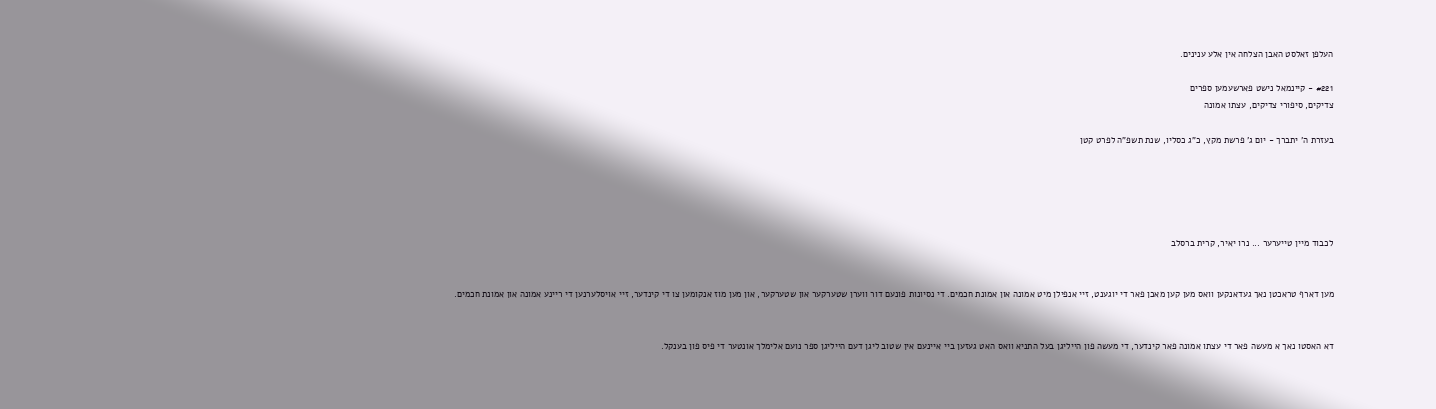העלפן זאלסט האבן הצלחה אין אלע ענינים.

#221 - קיינמאל נישט פארשעמען ספרים
צדיקים, סיפורי צדיקים, עצתו אמונה

בעזרת ה' יתברך - יום ג' פרשת מקץ, כ"ג כסליו, שנת תשפ"ה לפרט קטן





לכבוד מיין טייערער ... נרו יאיר, קרית ברסלב


מען דארף טראכטן נאך געדאנקען וואס מען קען מאכן פאר די יוגענט, זיי אנפילן מיט אמונה און אמונת חכמים. די נסיונות פונעם דור ווערן שטערקער און שטערקער, און מען מוז אנקומען צו די קינדער, זיי אויסלערנען די ריינע אמונה און אמונת חכמים.


דא האסטו נאך א מעשה פאר די עצתו אמונה פאר קינדער, די מעשה פון הייליגן בעל התניא וואס האט געזען ביי איינעם אין שטוב ליגן דעם הייליגן ספר נועם אלימלך אונטער די פיס פון בענקל.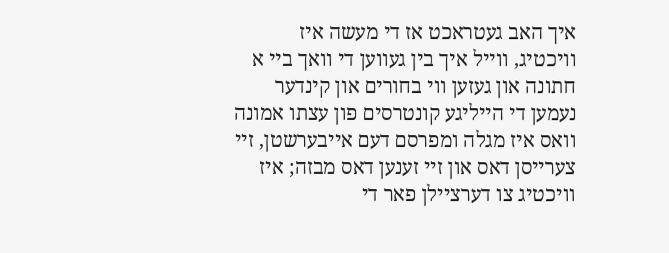איך האב געטראכט אז די מעשה איז וויכטיג, ווייל איך בין געווען די וואך ביי א חתונה און געזען ווי בחורים און קינדער נעמען די הייליגע קונטרסים פון עצתו אמונה וואס איז מגלה ומפרסם דעם אייבערשטן, זיי צערייסן דאס און זיי זענען דאס מבזה; איז וויכטיג צו דערציילן פאר די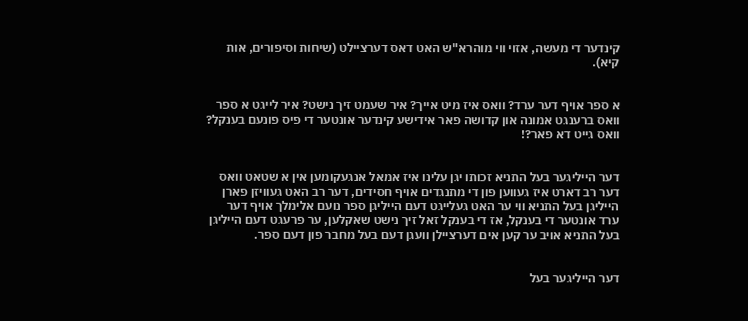קינדער די מעשה, אזוי ווי מוהרא"ש האט דאס דערציילט (שיחות וסיפורים, אות קיא).


א ספר אויף דער ערד? וואס איז מיט אייך? איר שעמט זיך נישט? איר לייגט א ספר וואס ברענגט אמונה און קדושה פאר אידישע קינדער אונטער די פיס פונעם בענקל? וואס גייט דא פאר?!


דער הייליגער בעל התניא זכותו יגן עלינו איז אמאל אנגעקומען אין א שטאט וואס דער רב דארט איז געווען פון די מתנגדים אויף חסידים, דער רב האט געוויזן פארן הייליגן בעל התניא ווי ער האט געלייגט דעם הייליגן ספר נועם אלימלך אויף דער ערד אונטער די בענקל, אז די בענקל זאל זיך נישט שאקלען, ער פרעגט דעם הייליגן בעל התניא אויב ער קען אים דערציילן וועגן דעם בעל מחבר פון דעם ספר.


דער הייליגער בעל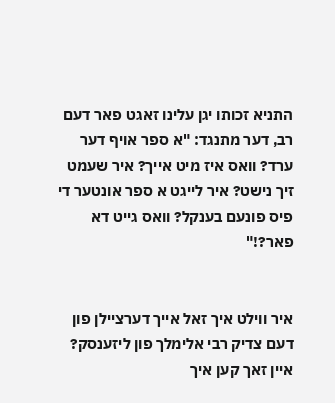התניא זכותו יגן עלינו זאגט פאר דעם רב, דער מתנגד: "א ספר אויף דער ערד? וואס איז מיט אייך? איר שעמט זיך נישט? איר לייגט א ספר אונטער די פיס פונעם בענקל? וואס גייט דא פאר?!"


איר ווילט איך זאל אייך דערציילן פון דעם צדיק רבי אלימלך פון ליזענסק? איין זאך קען איך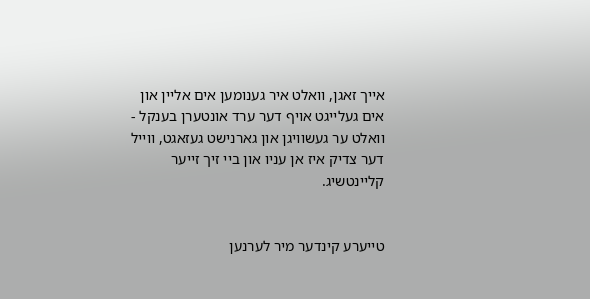אייך זאגן, וואלט איר גענומען אים אליין און אים געלייגט אויף דער ערד אונטערן בענקל - וואלט ער געשוויגן און גארנישט געזאגט, ווייל דער צדיק איז אן עניו און ביי זיך זייער קליינטשיג.


טייערע קינדער מיר לערנען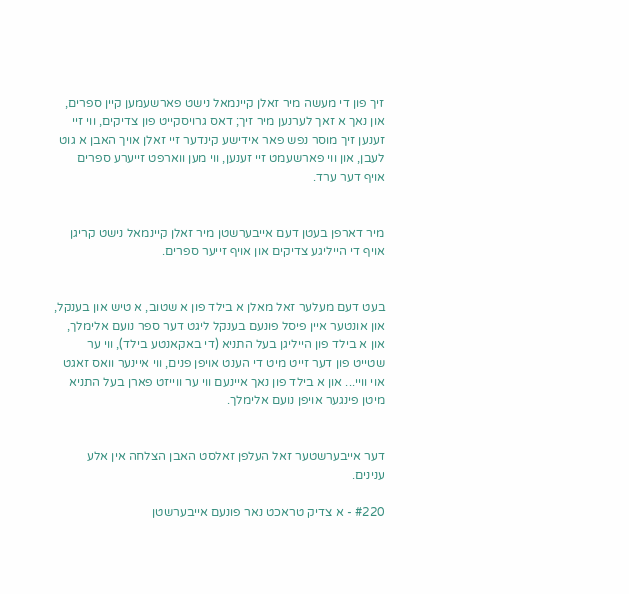זיך פון די מעשה מיר זאלן קיינמאל נישט פארשעמען קיין ספרים, און נאך א זאך לערנען מיר זיך; דאס גרויסקייט פון צדיקים, ווי זיי זענען זיך מוסר נפש פאר אידישע קינדער זיי זאלן אויך האבן א גוט לעבן, און ווי פארשעמט זיי זענען, ווי מען ווארפט זייערע ספרים אויף דער ערד.


מיר דארפן בעטן דעם אייבערשטן מיר זאלן קיינמאל נישט קריגן אויף די הייליגע צדיקים און אויף זייער ספרים.


בעט דעם מעלער זאל מאלן א בילד פון א שטוב, א טיש און בענקל, און אונטער איין פיסל פונעם בענקל ליגט דער ספר נועם אלימלך, און א בילד פון הייליגן בעל התניא (די באקאנטע בילד), ווי ער שטייט פון דער זייט מיט די הענט אויפן פנים, ווי איינער וואס זאגט אוי וויי... און א בילד פון נאך איינעם ווי ער ווייזט פארן בעל התניא מיטן פינגער אויפן נועם אלימלך.


דער אייבערשטער זאל העלפן זאלסט האבן הצלחה אין אלע ענינים.

#220 - א צדיק טראכט נאר פונעם אייבערשטן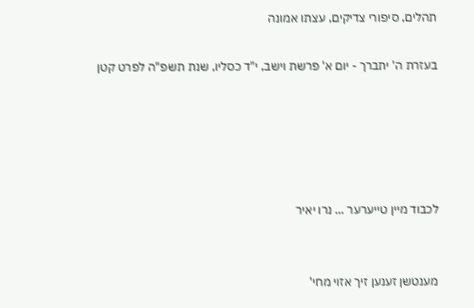תהלים, סיפורי צדיקים, עצתו אמונה

בעזרת ה' יתברך - יום א' פרשת וישב, י"ד כסליו, שנת תשפ"ה לפרט קטן





לכבוד מיין טייערער ... נרו יאיר


מענטשן זענען זיך אזוי מחי'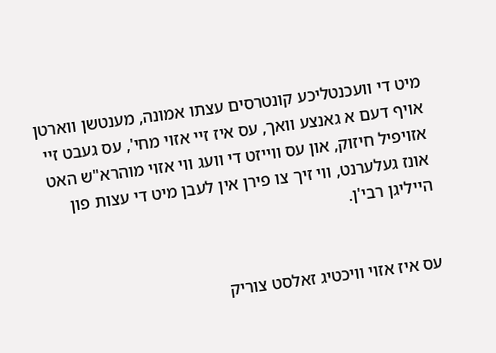מיט די וועכנטליכע קונטרסים עצתו אמונה, מענטשן ווארטן אויף דעם א גאנצע וואך, עס איז זיי אזוי מחי', עס געבט זיי אזויפיל חיזוק, און עס ווייזט די וועג ווי אזוי מוהרא"ש האט אונז געלערנט, ווי זיך צו פירן אין לעבן מיט די עצות פון הייליגן רבי'ן.


עס איז אזוי וויכטיג זאלסט צוריק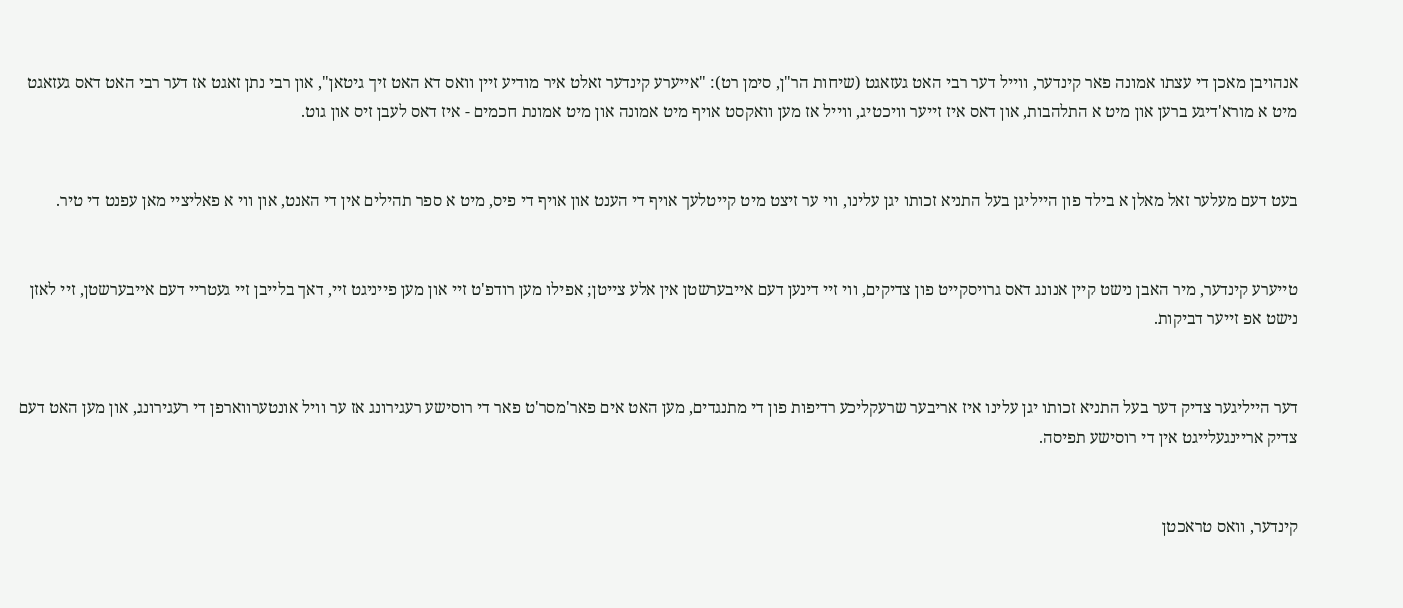אנהויבן מאכן די עצתו אמונה פאר קינדער, ווייל דער רבי האט געזאגט (שיחות הר"ן, סימן רט): "אייערע קינדער זאלט איר מודיע זיין וואס דא האט זיך גיטאן", און רבי נתן זאגט אז דער רבי האט דאס געזאגט מיט א מורא'דיגע ברען און מיט א התלהבות, און דאס איז זייער וויכטיג, ווייל אז מען וואקסט אויף מיט אמונה און מיט אמונת חכמים - איז דאס לעבן זיס און גוט.


בעט דעם מעלער זאל מאלן א בילד פון הייליגן בעל התניא זכותו יגן עלינו, ווי ער זיצט מיט קייטלעך אויף די הענט און אויף די פיס, מיט א ספר תהילים אין די האנט, און ווי א פאליציי מאן עפנט די טיר.


טייערע קינדער, מיר האבן נישט קיין אנונג דאס גרויסקייט פון צדיקים, ווי זיי דינען דעם אייבערשטן אין אלע צייטן; אפילו מען רודפ'ט זיי און מען פייניגט זיי, דאך בלייבן זיי געטריי דעם אייבערשטן, זיי לאזן נישט אפ זייער דביקות.


דער הייליגער צדיק דער בעל התניא זכותו יגן עלינו איז אריבער שרעקליכע רדיפות פון די מתנגדים, מען האט אים פאר'מסר'ט פאר די רוסישע רעגירונג אז ער וויל אונטערווארפן די רעגירונג, און מען האט דעם צדיק אריינגעלייגט אין די רוסישע תפיסה.


קינדער, וואס טראכטן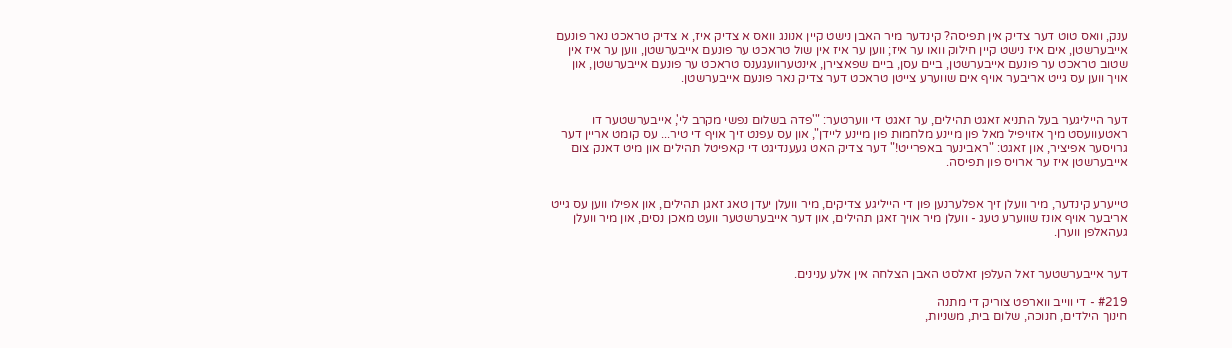ענק, וואס טוט דער צדיק אין תפיסה? קינדער מיר האבן נישט קיין אנונג וואס א צדיק איז, א צדיק טראכט נאר פונעם אייבערשטן, אים איז נישט קיין חילוק וואו ער איז; ווען ער איז אין שול טראכט ער פונעם אייבערשטן, ווען ער איז אין שטוב טראכט ער פונעם אייבערשטן, ביים עסן, ביים שפאצירן, אינטערוועגענס טראכט ער פונעם אייבערשטן, און אויך ווען עס גייט אריבער אויף אים שווערע צייטן טראכט דער צדיק נאר פונעם אייבערשטן.


דער הייליגער בעל התניא זאגט תהילים, ער זאגט די ווערטער: "'פדה בשלום נפשי מקרב לי', אייבערשטער דו ראטעוועסט מיך אזויפיל מאל פון מיינע מלחמות פון מיינע ליידן", און עס עפנט זיך אויף די טיר... עס קומט אריין דער גרויסער אפיציר, און זאגט: "ראבינער באפרייט!" דער צדיק האט געענדיגט די קאפיטל תהילים און מיט דאנק צום אייבערשטן איז ער ארויס פון תפיסה.


טייערע קינדער, מיר וועלן זיך אפלערנען פון די הייליגע צדיקים, מיר וועלן יעדן טאג זאגן תהילים, און אפילו ווען עס גייט אריבער אויף אונז שווערע טעג - וועלן מיר אויך זאגן תהילים, און דער אייבערשטער וועט מאכן נסים, און מיר וועלן געהאלפן ווערן.


דער אייבערשטער זאל העלפן זאלסט האבן הצלחה אין אלע ענינים.

#219 - די ווייב ווארפט צוריק די מתנה
חינוך הילדים, חנוכה, שלום בית, משניות,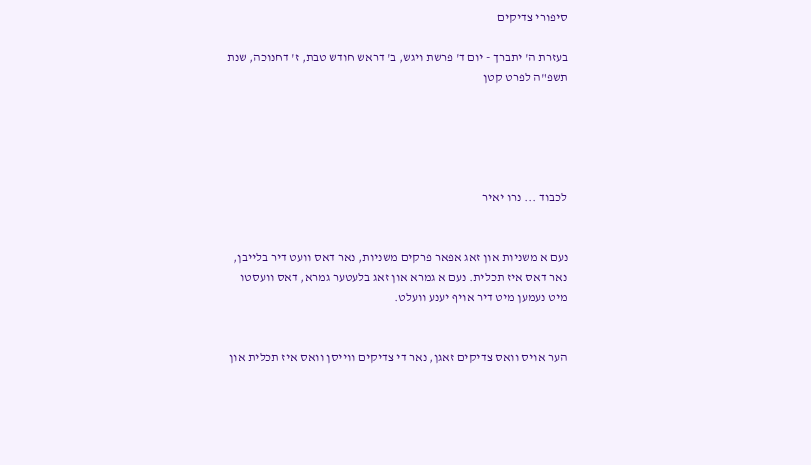סיפורי צדיקים

בעזרת ה' יתברך - יום ד' פרשת ויגש, ב' דראש חודש טבת, ז' דחנוכה, שנת תשפ"ה לפרט קטן





לכבוד ... נרו יאיר


נעם א משניות און זאג אפאר פרקים משניות, נאר דאס וועט דיר בלייבן, נאר דאס איז תכלית. נעם א גמרא און זאג בלעטער גמרא, דאס וועסטו מיט נעמען מיט דיר אויף יענע וועלט.


הער אויס וואס צדיקים זאגן, נאר די צדיקים ווייסן וואס איז תכלית און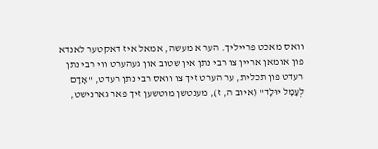וואס מאכט פרייליך. הער א מעשה, אמאל איז דאקטער לאנדא פון אומאן אריין צו רבי נתן אין שטוב און געהערט ווי רבי נתן רעדט פון תכלית, ער הערט זיך צו וואס רבי נתן רעדט, "אָדָם לְעָמָל יוּלָד" (איוב ה, ז), מענטשן מוטשען זיך פאר גארנישט,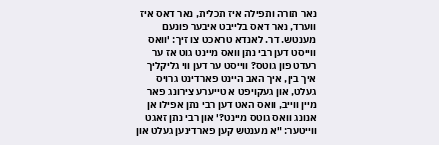נאר תורה ותפילה איז תכלית, נאר דאס איז ווערד, נאר דאס בלייבט איבער פונעם מענטש. דר. לאנדא טראכט צו זיך: 'וואס ווייסט דען רבי נתן וואס מיינט גוט אז ער רעדט פון גוטס? ווייסט ער דען ווי גליקליך איך בין, איך האב היינט פארדינט גרויס געלט, און געקויפט א טייערע צירונג פאר מיין ווייב, וואס האט דען רבי נתן אפילו אן אנונג וואס גוטס מיינט?' און רבי נתן זאגט ווייטער: "א מענטש קען פארדינען געלט און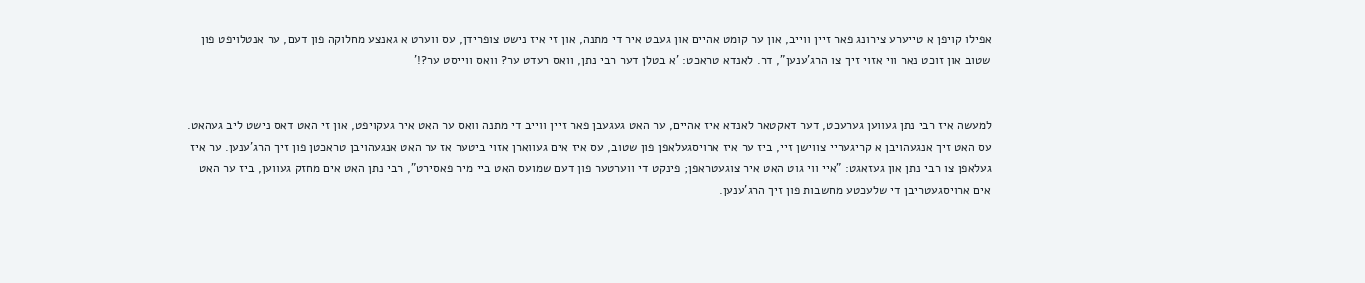אפילו קויפן א טייערע צירונג פאר זיין ווייב, און ער קומט אהיים און געבט איר די מתנה, און זי איז נישט צופרידן, עס ווערט א גאנצע מחלוקה פון דעם, ער אנטלויפט פון שטוב און זוכט נאר ווי אזוי זיך צו הרג'ענען", דר. לאנדא טראכט: 'א בטלן דער רבי נתן, וואס רעדט ער? וואס ווייסט ער?!'


למעשה איז רבי נתן געווען גערעכט, דער דאקטאר לאנדא איז אהיים, ער האט געגעבן פאר זיין ווייב די מתנה וואס ער האט איר געקויפט, און זי האט דאס נישט ליב געהאט. עס האט זיך אנגעהויבן א קריגעריי צווישן זיי, ביז ער איז ארויסגעלאפן פון שטוב, עס איז אים געווארן אזוי ביטער אז ער האט אנגעהויבן טראכטן פון זיך הרג'ענען. ער איז געלאפן צו רבי נתן און געזאגט: "איי ווי גוט האט איר צוגעטראפן; פינקט די ווערטער פון דעם שמועס האט ביי מיר פאסירט", רבי נתן האט אים מחזק געווען, ביז ער האט אים ארויסגעטריבן די שלעכטע מחשבות פון זיך הרג'ענען.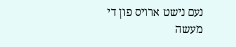נעם נישט ארויס פון די מעשה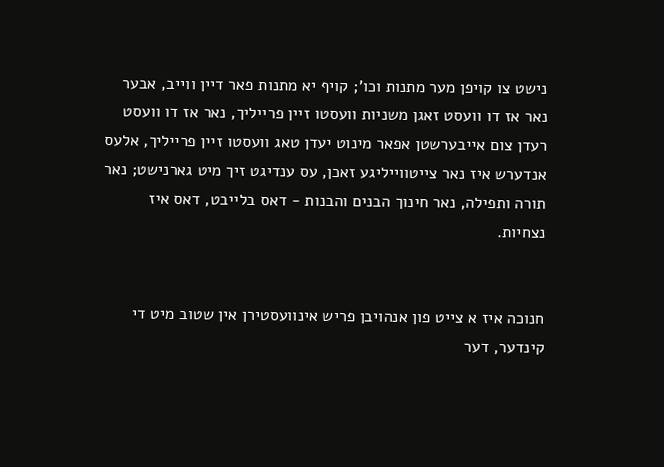נישט צו קויפן מער מתנות וכו'; קויף יא מתנות פאר דיין ווייב, אבער נאר אז דו וועסט זאגן משניות וועסטו זיין פרייליך, נאר אז דו וועסט רעדן צום אייבערשטן אפאר מינוט יעדן טאג וועסטו זיין פרייליך, אלעס אנדערש איז נאר צייטווייליגע זאכן, עס ענדיגט זיך מיט גארנישט; נאר תורה ותפילה, נאר חינוך הבנים והבנות - דאס בלייבט, דאס איז נצחיות.


חנוכה איז א צייט פון אנהויבן פריש אינוועסטירן אין שטוב מיט די קינדער, דער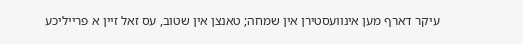עיקר דארף מען אינוועסטירן אין שמחה; טאנצן אין שטוב, עס זאל זיין א פרייליכע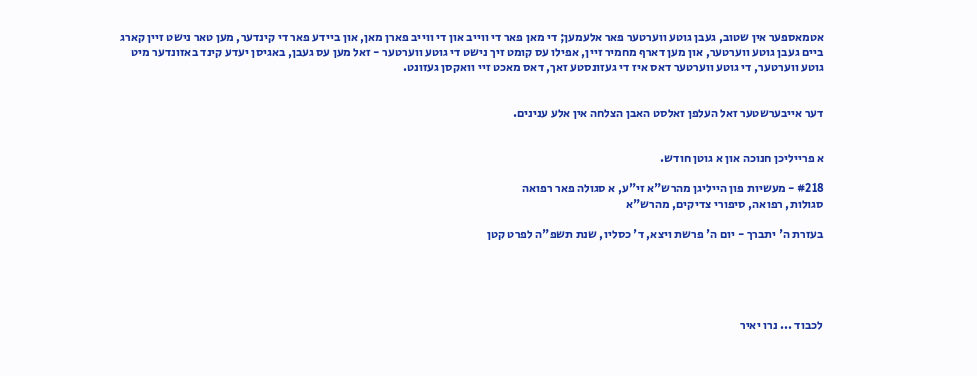אטמאספער אין שטוב, געבן גוטע ווערטער פאר אלעמען; די מאן פאר די ווייב און די ווייב פארן מאן, און ביידע פאר די קינדער, מען טאר נישט זיין קארג ביים געבן גוטע ווערטער, און מען דארף מחמיר זיין, אפילו עס קומט זיך נישט די גוטע ווערטער - זאל מען עס געבן, באגיסן יעדע קינד באזונדער מיט גוטע ווערטער, די גוטע ווערטער דאס איז די געזונסטע זאך, דאס מאכט זיי וואקסן געזונט.


דער אייבערשטער זאל העלפן זאלסט האבן הצלחה אין אלע ענינים.


א פרייליכן חנוכה און א גוטן חודש.

#218 - מעשיות פון הייליגן מהרש"א זי"ע, א סגולה פאר רפואה
סגולות, רפואה, סיפורי צדיקים, מהרש"א

בעזרת ה' יתברך - יום ה' פרשת ויצא, ד' כסליו, שנת תשפ"ה לפרט קטן





לכבוד ... נרו יאיר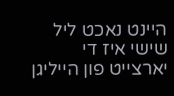היינט נאכט ליל שישי איז די יארצייט פון הייליגן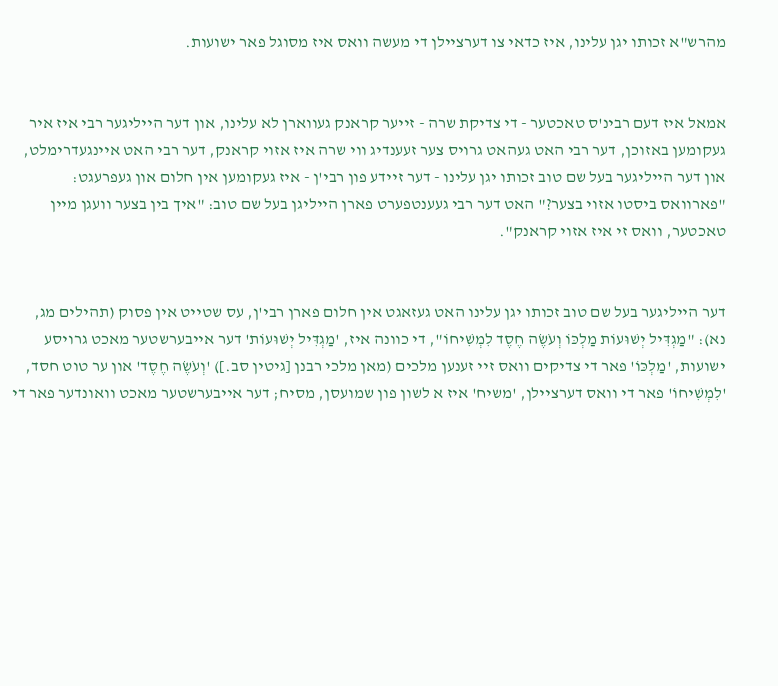מהרש"א זכותו יגן עלינו, איז כדאי צו דערציילן די מעשה וואס איז מסוגל פאר ישועות.


אמאל איז דעם רבינ'ס טאכטער - די צדיקת שרה - זייער קראנק געווארן לא עלינו, און דער הייליגער רבי איז איר געקומען באזוכן, דער רבי האט געהאט גרויס צער זעענדיג ווי שרה איז אזוי קראנק, דער רבי האט איינגעדרימלט, און דער הייליגער בעל שם טוב זכותו יגן עלינו - דער זיידע פון רבי'ן - איז געקומען אין חלום און געפרעגט: "פארוואס ביסטו אזוי בצער?" האט דער רבי געענטפערט פארן הייליגן בעל שם טוב: "איך בין בצער וועגן מיין טאכטער, וואס זי איז אזוי קראנק".


דער הייליגער בעל שם טוב זכותו יגן עלינו האט געזאגט אין חלום פארן רבי'ן, עס שטייט אין פסוק (תהילים מג, נא): "מַגְדִּיל יְשׁוּעוֹת מַלְכּוֹ וְעֹשֶׂה חֶסֶד לִמְשִׁיחוֹ", די כוונה איז, 'מַגְדִּיל יְשׁוּעוֹת' דער אייבערשטער מאכט גרויסע ישועות, 'מַלְכּוֹ' פאר די צדיקים וואס זיי זענען מלכים (מאן מלכי רבנן [גיטין סב.]) 'וְעֹשֶׂה חֶסֶד' און ער טוט חסד, 'לִמְשִׁיחוֹ' פאר די וואס דערציילן, 'משיח' איז א לשון פון שמועסן, מסיח; דער אייבערשטער מאכט וואונדער פאר די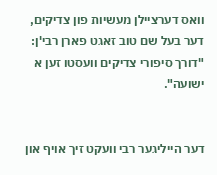וואס דערציילן מעשיות פון צדיקים, דער בעל שם טוב זאגט פארן רבי'ן: "דורך סיפורי צדיקים וועסטו זען א ישועה".


דער הייליגער רבי וועקט זיך אויף און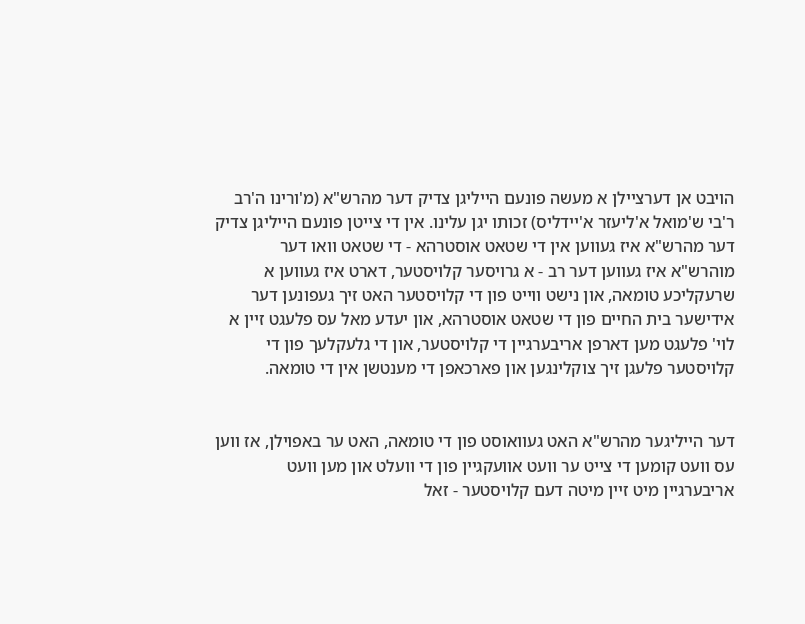הויבט אן דערציילן א מעשה פונעם הייליגן צדיק דער מהרש"א (מ'ורינו ה'רב ר'בי ש'מואל א'ליעזר א'יידליס) זכותו יגן עלינו. אין די צייטן פונעם הייליגן צדיק דער מהרש"א איז געווען אין די שטאט אוסטרהא - די שטאט וואו דער מוהרש"א איז געווען דער רב - א גרויסער קלויסטער, דארט איז געווען א שרעקליכע טומאה, און נישט ווייט פון די קלויסטער האט זיך געפונען דער אידישער בית החיים פון די שטאט אוסטרהא, און יעדע מאל עס פלעגט זיין א לוי' פלעגט מען דארפן אריבערגיין די קלויסטער, און די גלעקלעך פון די קלויסטער פלעגן זיך צוקלינגען און פארכאפן די מענטשן אין די טומאה.


דער הייליגער מהרש"א האט געוואוסט פון די טומאה, האט ער באפוילן, אז ווען עס וועט קומען די צייט ער וועט אוועקגיין פון די וועלט און מען וועט אריבערגיין מיט זיין מיטה דעם קלויסטער - זאל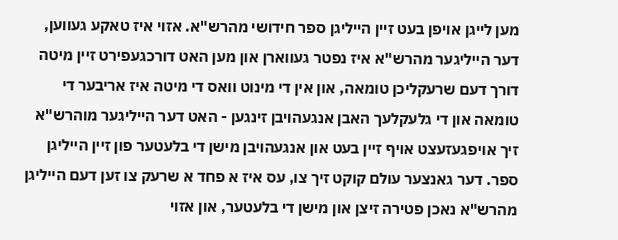מען לייגן אויפן בעט זיין הייליגן ספר חידושי מהרש"א. אזוי איז טאקע געווען, דער הייליגער מהרש"א איז נפטר געווארן און מען האט דורכגעפירט זיין מיטה דורך דעם שרעקליכן טומאה, און אין די מינוט וואס די מיטה איז אריבער די טומאה און די גלעקלעך האבן אנגעהויבן זינגען - האט דער הייליגער מוהרש"א זיך אויפגעזעצט אויף זיין בעט און אנגעהויבן מישן די בלעטער פון זיין הייליגן ספר. דער גאנצער עולם קוקט זיך צו, עס איז א פחד א שרעק צו זען דעם הייליגן מהרש"א נאכן פטירה זיצן און מישן די בלעטער, און אזוי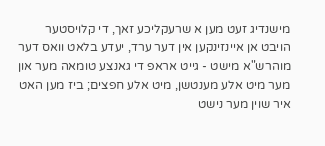מישנדיג זעט מען א שרעקליכע זאך, די קלויסטער הויבט אן איינזינקען אין דער ערד, יעדע בלאט וואס דער מוהרש"א מישט - גייט אראפ די גאנצע טומאה מער און מער מיט אלע מענטשן, מיט אלע חפצים; ביז מען האט איר שוין מער נישט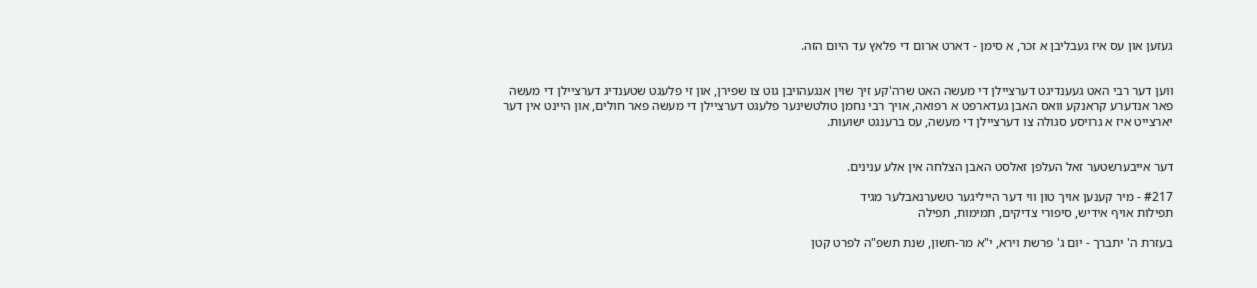געזען און עס איז געבליבן א זכר, א סימן - דארט ארום די פלאץ עד היום הזה.


ווען דער רבי האט געענדיגט דערציילן די מעשה האט שרה'קע זיך שוין אנגעהויבן גוט צו שפירן, און זי פלעגט שטענדיג דערציילן די מעשה פאר אנדערע קראנקע וואס האבן געדארפט א רפואה, אויך רבי נחמן טולטשינער פלעגט דערציילן די מעשה פאר חולים, און היינט אין דער יארצייט איז א גרויסע סגולה צו דערציילן די מעשה, עס ברענגט ישועות.


דער אייבערשטער זאל העלפן זאלסט האבן הצלחה אין אלע ענינים.

#217 - מיר קענען אויך טון ווי דער הייליגער טשערנאבלער מגיד
תפילות אויף אידיש, סיפורי צדיקים, תמימות, תפילה

בעזרת ה' יתברך - יום ג' פרשת וירא, י"א מר-חשון, שנת תשפ"ה לפרט קטן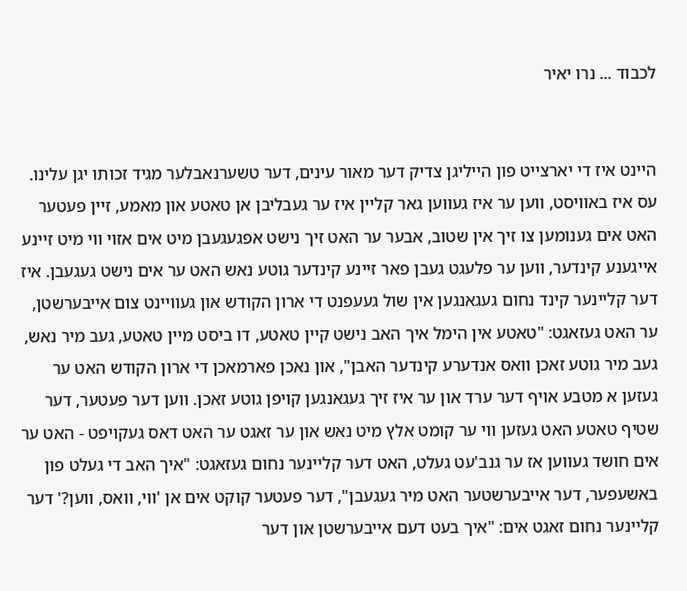לכבוד ... נרו יאיר


היינט איז די יארצייט פון הייליגן צדיק דער מאור עינים, דער טשערנאבלער מגיד זכותו יגן עלינו. עס איז באוויסט, ווען ער איז געווען גאר קליין איז ער געבליבן אן טאטע און מאמע, זיין פעטער האט אים גענומען צו זיך אין שטוב, אבער ער האט זיך נישט אפגעגעבן מיט אים אזוי ווי מיט זיינע אייגענע קינדער, ווען ער פלעגט געבן פאר זיינע קינדער גוטע נאש האט ער אים נישט געגעבן. איז דער קליינער קינד נחום געגאנגען אין שול געעפנט די ארון הקודש און געוויינט צום אייבערשטן, ער האט געזאגט: "טאטע אין הימל איך האב נישט קיין טאטע, דו ביסט מיין טאטע, געב מיר נאש, געב מיר גוטע זאכן וואס אנדערע קינדער האבן", און נאכן פארמאכן די ארון הקודש האט ער געזען א מטבע אויף דער ערד און ער איז זיך געגאנגען קויפן גוטע זאכן. ווען דער פעטער, דער שטיף טאטע האט געזען ווי ער קומט אלץ מיט נאש און ער זאגט ער האט דאס געקויפט - האט ער אים חושד געווען אז ער גנב'עט געלט, האט דער קליינער נחום געזאגט: "איך האב די געלט פון באשעפער, דער אייבערשטער האט מיר געגעבן", דער פעטער קוקט אים אן 'ווי, וואס, ווען?' דער קליינער נחום זאגט אים: "איך בעט דעם אייבערשטן און דער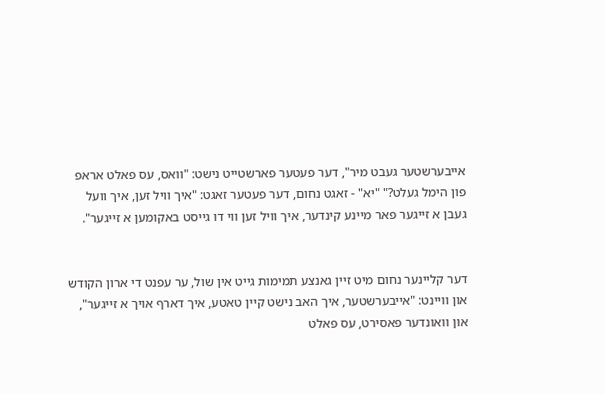אייבערשטער געבט מיר", דער פעטער פארשטייט נישט: "וואס, עס פאלט אראפ פון הימל געלט?" "יא" - זאגט נחום, דער פעטער זאגט: "איך וויל זען, איך וועל געבן א זייגער פאר מיינע קינדער, איך וויל זען ווי דו גייסט באקומען א זייגער".


דער קליינער נחום מיט זיין גאנצע תמימות גייט אין שול, ער עפנט די ארון הקודש און וויינט: "אייבערשטער, איך האב נישט קיין טאטע, איך דארף אויך א זייגער", און וואונדער פאסירט, עס פאלט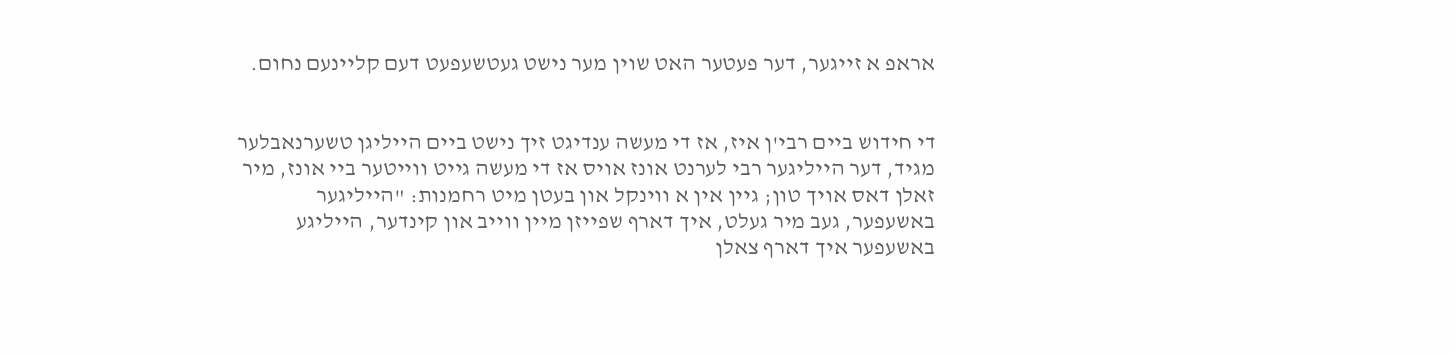אראפ א זייגער, דער פעטער האט שוין מער נישט געטשעפעט דעם קליינעם נחום.


די חידוש ביים רבי'ן איז, אז די מעשה ענדיגט זיך נישט ביים הייליגן טשערנאבלער מגיד, דער הייליגער רבי לערנט אונז אויס אז די מעשה גייט ווייטער ביי אונז, מיר זאלן דאס אויך טון; גיין אין א ווינקל און בעטן מיט רחמנות: "הייליגער באשעפער, געב מיר געלט, איך דארף שפייזן מיין ווייב און קינדער, הייליגע באשעפער איך דארף צאלן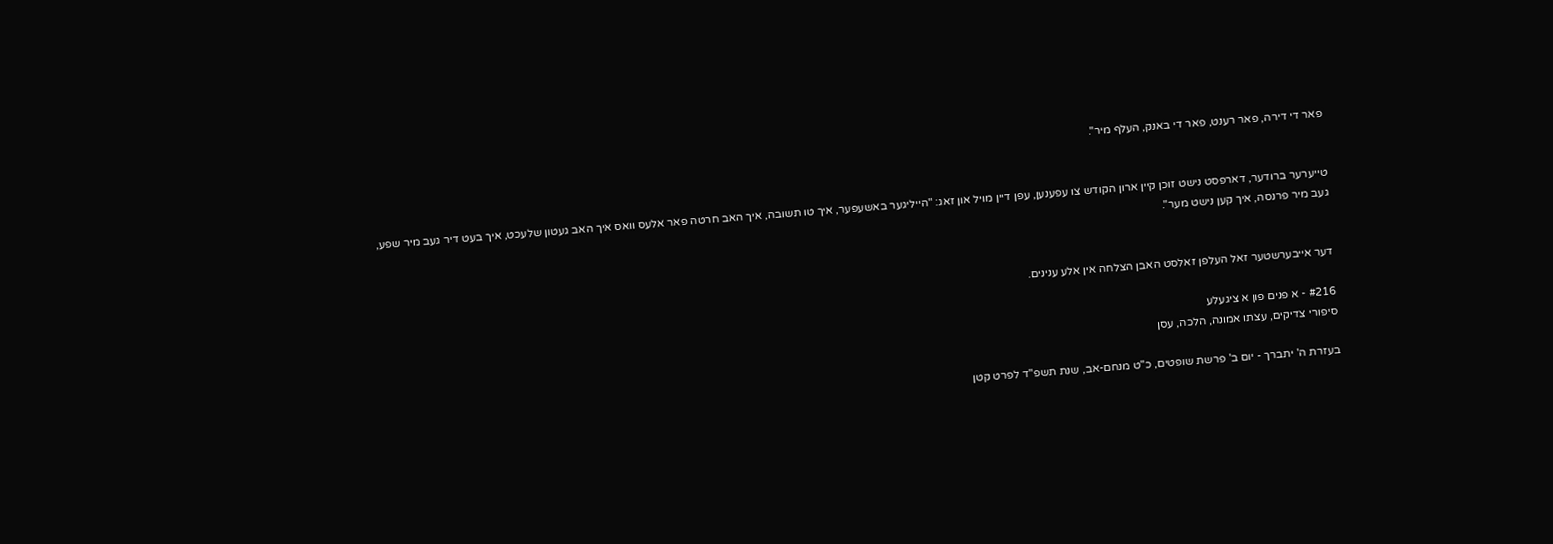פאר די דירה, פאר רענט, פאר די באנק, העלף מיר".


טייערער ברודער, דארפסט נישט זוכן קיין ארון הקודש צו עפענען, עפן דיין מויל און זאג: "הייליגער באשעפער, איך טו תשובה, איך האב חרטה פאר אלעס וואס איך האב געטון שלעכט, איך בעט דיר געב מיר שפע, געב מיר פרנסה, איך קען נישט מער".


דער אייבערשטער זאל העלפן זאלסט האבן הצלחה אין אלע ענינים.

#216 - א פנים פון א ציגעלע
סיפורי צדיקים, עצתו אמונה, הלכה, עסן

בעזרת ה' יתברך - יום ב' פרשת שופטים, כ"ט מנחם-אב, שנת תשפ"ד לפרט קטן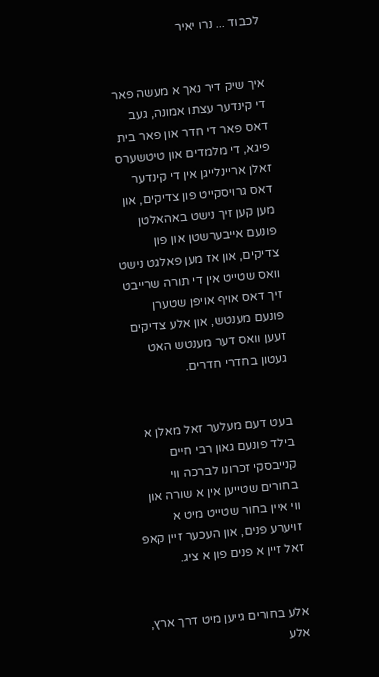לכבוד ... נרו יאיר


איך שיק דיר נאך א מעשה פאר די קינדער עצתו אמונה, געב דאס פאר די חדר און פאר בית פיגא, די מלמדים און טיטשערס זאלן אריינלייגן אין די קינדער דאס גרויסקייט פון צדיקים, און מען קען זיך נישט באהאלטן פונעם אייבערשטן און פון צדיקים, און אז מען פאלגט נישט וואס שטייט אין די תורה שרייבט זיך דאס אויף אויפן שטערן פונעם מענטש, און אלע צדיקים זעען וואס דער מענטש האט געטון בחדרי חדרים.


בעט דעם מעלער זאל מאלן א בילד פונעם גאון רבי חיים קנייבסקי זכרונו לברכה ווי בחורים שטייען אין א שורה און ווי איין בחור שטייט מיט א זויערע פנים, און העכער זיין קאפ זאל זיין א פנים פון א ציג.


אלע בחורים גייען מיט דרך ארץ, אלע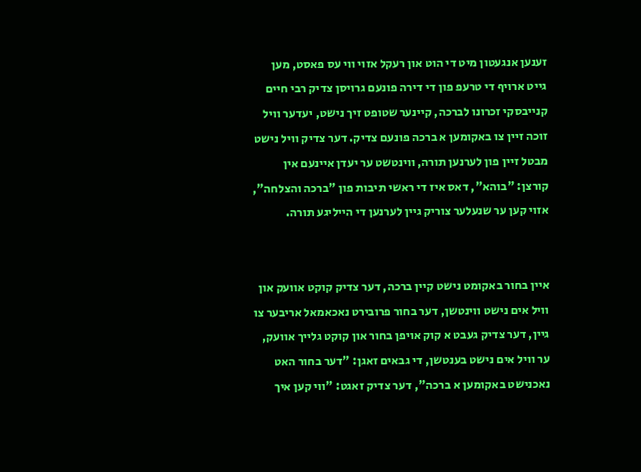זענען אנגעטון מיט די הוט און רעקל אזוי ווי עס פאסט, מען גייט ארויף די טרעפ פון די דירה פונעם גרויסן צדיק רבי חיים קנייבסקי זכרונו לברכה, קיינער שטופט זיך נישט, יעדער וויל זוכה זיין צו באקומען א ברכה פונעם צדיק. דער צדיק וויל נישט מבטל זיין פון לערנען תורה, ווינטשט ער יעדן איינעם אין קורצן: "בוהא", דאס איז די ראשי תיבות פון "ברכה והצלחה", אזוי קען ער שנעלער צוריק גיין לערנען די הייליגע תורה.


איין בחור באקומט נישט קיין ברכה, דער צדיק קוקט אוועק און וויל אים נישט ווינטשן, דער בחור פרובירט נאכאמאל אריבער צו גיין, דער צדיק געבט א קוק אויפן בחור און קוקט גלייך אוועק, ער וויל אים נישט בענטשן, די גבאים זאגן: "דער בחור האט נאכנישט באקומען א ברכה", דער צדיק זאגט: "ווי קען איך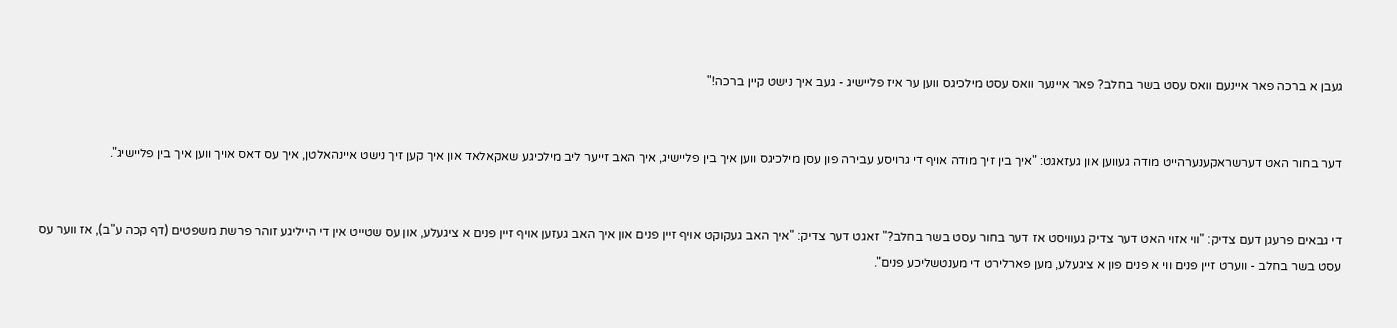געבן א ברכה פאר איינעם וואס עסט בשר בחלב? פאר איינער וואס עסט מילכיגס ווען ער איז פליישיג - געב איך נישט קיין ברכה!"


דער בחור האט דערשראקענערהייט מודה געווען און געזאגט: "איך בין זיך מודה אויף די גרויסע עבירה פון עסן מילכיגס ווען איך בין פליישיג, איך האב זייער ליב מילכיגע שאקאלאד און איך קען זיך נישט איינהאלטן, איך עס דאס אויך ווען איך בין פליישיג".


די גבאים פרעגן דעם צדיק: "ווי אזוי האט דער צדיק געוויסט אז דער בחור עסט בשר בחלב?" זאגט דער צדיק: "איך האב געקוקט אויף זיין פנים און איך האב געזען אויף זיין פנים א ציגעלע, און עס שטייט אין די הייליגע זוהר פרשת משפטים (דף קכה ע"ב), אז ווער עס עסט בשר בחלב - ווערט זיין פנים ווי א פנים פון א ציגעלע, מען פארלירט די מענטשליכע פנים".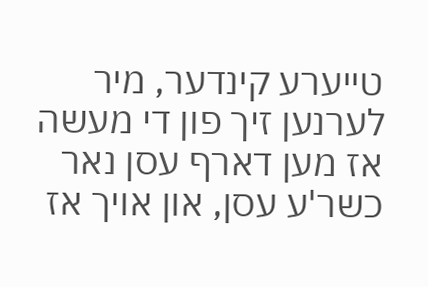טייערע קינדער, מיר לערנען זיך פון די מעשה אז מען דארף עסן נאר כשר'ע עסן, און אויך אז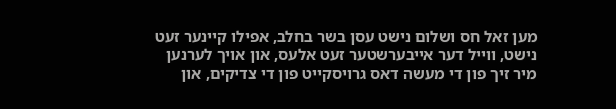מען זאל חס ושלום נישט עסן בשר בחלב, אפילו קיינער זעט נישט, ווייל דער אייבערשטער זעט אלעס, און אויך לערנען מיר זיך פון די מעשה דאס גרויסקייט פון די צדיקים, און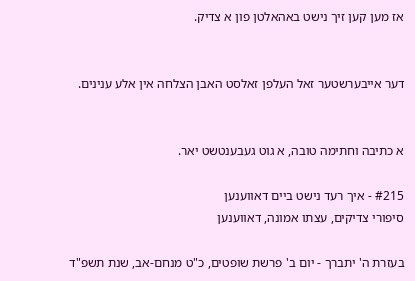אז מען קען זיך נישט באהאלטן פון א צדיק.


דער אייבערשטער זאל העלפן זאלסט האבן הצלחה אין אלע ענינים.


א כתיבה וחתימה טובה, א גוט געבענטשט יאר.

#215 - איך רעד נישט ביים דאווענען
סיפורי צדיקים, עצתו אמונה, דאווענען

בעזרת ה' יתברך - יום ב' פרשת שופטים, כ"ט מנחם-אב, שנת תשפ"ד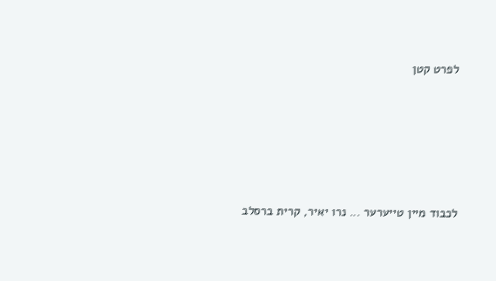לפרט קטן





לכבוד מיין טייערער ... נרו יאיר, קרית ברסלב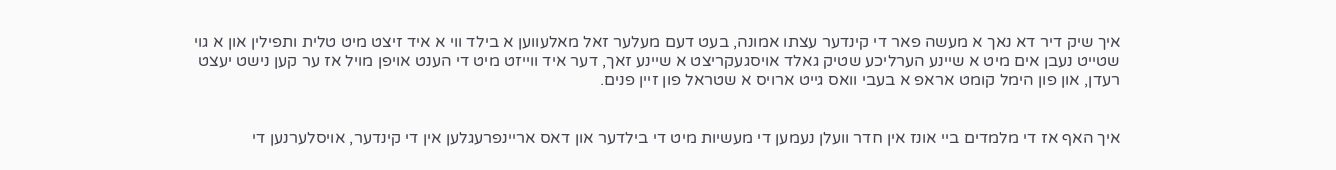איך שיק דיר דא נאך א מעשה פאר די קינדער עצתו אמונה, בעט דעם מעלער זאל מאלעווען א בילד ווי א איד זיצט מיט טלית ותפילין און א גוי שטייט נעבן אים מיט א שיינע הערליכע שטיק גאלד אויסגעקריצט א שיינע זאך, דער איד ווייזט מיט די הענט אויפן מויל אז ער קען נישט יעצט רעדן, און פון הימל קומט אראפ א בעבי וואס גייט ארויס א שטראל פון זיין פנים.


איך האף אז די מלמדים ביי אונז אין חדר וועלן נעמען די מעשיות מיט די בילדער און דאס אריינפרעגלען אין די קינדער, אויסלערנען די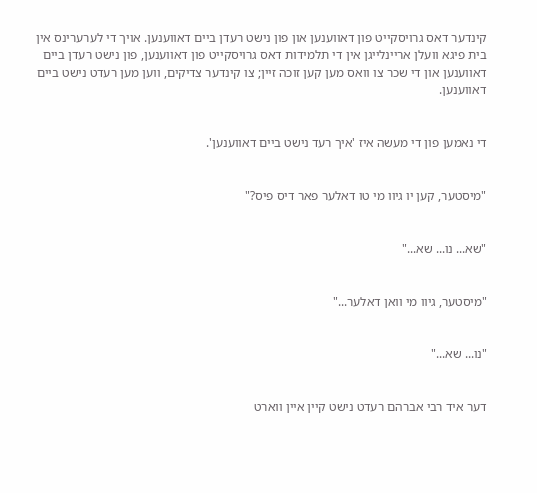קינדער דאס גרויסקייט פון דאווענען און פון נישט רעדן ביים דאווענען. אויך די לערערינס אין בית פיגא וועלן אריינלייגן אין די תלמידות דאס גרויסקייט פון דאווענען, פון נישט רעדן ביים דאווענען און די שכר צו וואס מען קען זוכה זיין; צו קינדער צדיקים, ווען מען רעדט נישט ביים דאווענען.


די נאמען פון די מעשה איז 'איך רעד נישט ביים דאווענען'.


"מיסטער, קען יו גיוו מי טו דאלער פאר דיס פיס?"


"שא... נו... שא..."


"מיסטער, גיוו מי וואן דאלער..."


"נו... שא..."


דער איד רבי אברהם רעדט נישט קיין איין ווארט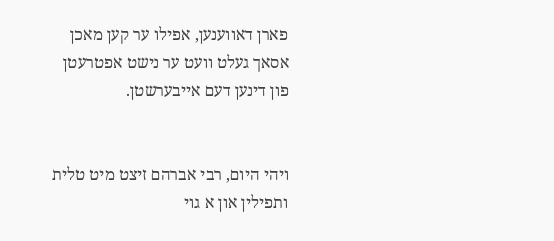פארן דאווענען, אפילו ער קען מאכן אסאך געלט וועט ער נישט אפטרעטן פון דינען דעם אייבערשטן.


ויהי היום, רבי אברהם זיצט מיט טלית ותפילין און א גוי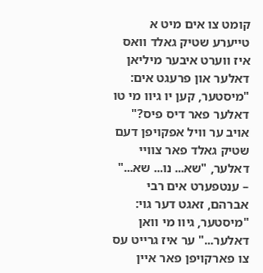קומט צו אים מיט א טייערע שטיק גאלד וואס איז ווערט איבער מיליאן דאלער און פרעגט אים: "מיסטער, קען יו גיוו מי טו דאלער פאר דיס פיס?" אויב ער וויל אפקויפן דעם שטיק גאלד פאר צוויי דאלער, "שא... נו... שא..." – ענטפערט אים רבי אברהם, זאגט דער גוי: "מיסטער, גיוו מי וואן דאלער..." ער איז גרייט עס צו פארקויפן פאר איין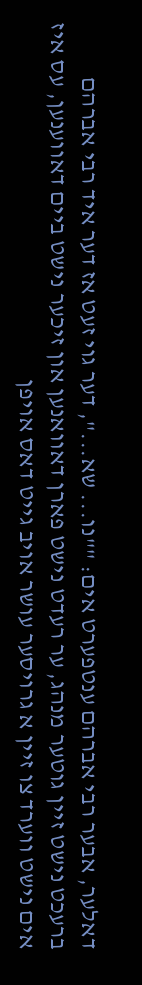דאלער, אבער רבי אברהם ענטפערט אים: ""נו... שא...", דער גוי זעט אז דער איד רבי אברהם ברעכט נישט זיין גוטער מנהג, ער רעדט נישט פארן דאוואנען און זיכער נישט ביים דאווענען, עס איז אים נישט ווערד צו זיין א גרויסער עושר אויב גייט דאס אויפן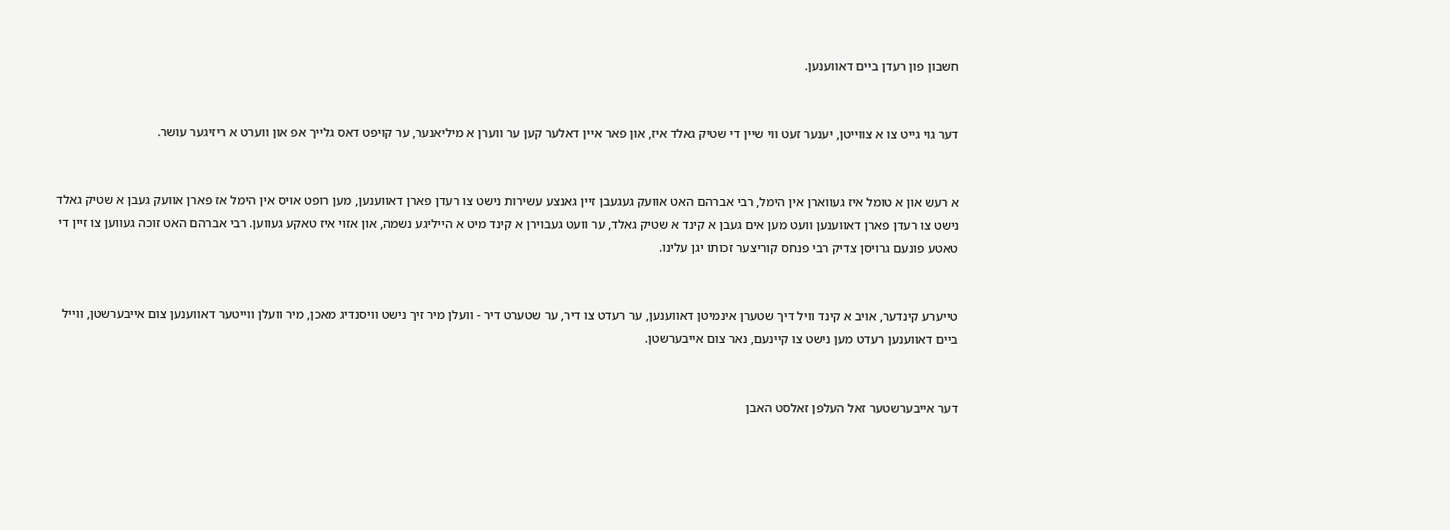חשבון פון רעדן ביים דאווענען.


דער גוי גייט צו א צווייטן, יענער זעט ווי שיין די שטיק גאלד איז, און פאר איין דאלער קען ער ווערן א מיליאנער, ער קויפט דאס גלייך אפ און ווערט א ריזיגער עושר.


א רעש און א טומל איז געווארן אין הימל, רבי אברהם האט אוועק געגעבן זיין גאנצע עשירות נישט צו רעדן פארן דאווענען, מען רופט אויס אין הימל אז פארן אוועק געבן א שטיק גאלד נישט צו רעדן פארן דאווענען וועט מען אים געבן א קינד א שטיק גאלד, ער וועט געבוירן א קינד מיט א הייליגע נשמה, און אזוי איז טאקע געווען. רבי אברהם האט זוכה געווען צו זיין די טאטע פונעם גרויסן צדיק רבי פנחס קוריצער זכותו יגן עלינו.


טייערע קינדער, אויב א קינד וויל דיך שטערן אינמיטן דאווענען, ער רעדט צו דיר, ער שטערט דיר - וועלן מיר זיך נישט וויסנדיג מאכן, מיר וועלן ווייטער דאווענען צום אייבערשטן, ווייל ביים דאווענען רעדט מען נישט צו קיינעם, נאר צום אייבערשטן.


דער אייבערשטער זאל העלפן זאלסט האבן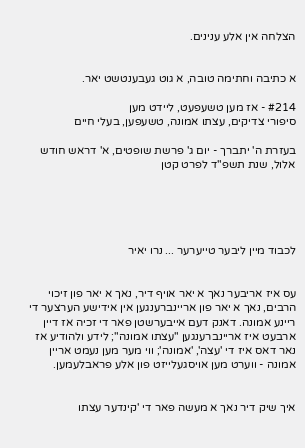הצלחה אין אלע ענינים.


א כתיבה וחתימה טובה, א גוט געבענטשט יאר.

#214 - אז מען טשעפעט, ליידט מען
סיפורי צדיקים, עצתו אמונה, טשעפען, בעלי חיים

בעזרת ה' יתברך - יום ג' פרשת שופטים, א' דראש חודש אלול, שנת תשפ"ד לפרט קטן





לכבוד מיין ליבער טייערער ... נרו יאיר


עס איז אריבער נאך א יאר אויף דיר, נאך א יאר פון זיכוי הרבים, נאך א יאר פון אריינברענגען אין אידישע הערצער די ריינע אמונה. דאנק דעם אייבערשטן פאר די זכיה אז דיין ארבעט איז אריינברענגען "עצתו אמונה"; לידע ולהודיע אז נאר דאס איז די 'עצה', 'אמונה'; ווי מער מען נעמט אריין אמונה - ווערט מען אויסגעלייזט פון אלע פראבלעמען.


איך שיק דיר נאך א מעשה פאר די 'קינדער עצתו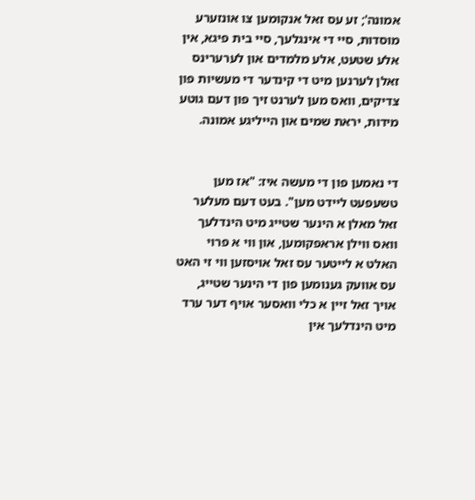אמונה'; זע עס זאל אנקומען צו אונזערע מוסדות, סיי די אינגלעך, סיי בית פיגא, אין אלע שטעט, אלע מלמדים און לערערינס זאלן לערנען מיט די קינדער די מעשיות פון צדיקים, וואס מען לערנט זיך פון דעם גוטע מידות, יראת שמים און הייליגע אמונה.


די נאמען פון די מעשה איז: "אז מען טשעפעט ליידט מען". בעט דעם מעלער זאל מאלן א הינער שטייג מיט הינדלעך וואס ווילן אראפקומען, און ווי א פרוי האלט א לייטער עס זאל אויסזען ווי זי האט עס אוועק גענומען פון די הינער שטייג, אויך זאל זיין א כלי וואסער אויף דער ערד מיט הינדלעך אין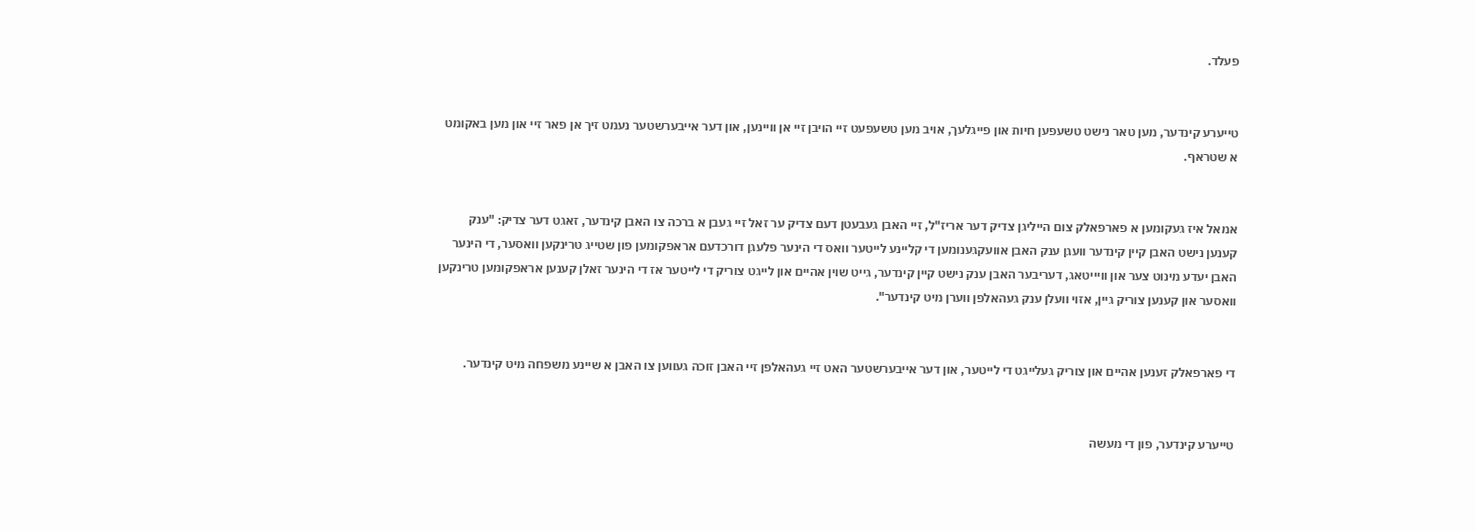פעלד.


טייערע קינדער, מען טאר נישט טשעפען חיות און פייגלעך, אויב מען טשעפעט זיי הויבן זיי אן וויינען, און דער אייבערשטער נעמט זיך אן פאר זיי און מען באקומט א שטראף.


אמאל איז געקומען א פארפאלק צום הייליגן צדיק דער אריז"ל, זיי האבן געבעטן דעם צדיק ער זאל זיי געבן א ברכה צו האבן קינדער, זאגט דער צדיק: "ענק קענען נישט האבן קיין קינדער וועגן ענק האבן אוועקגענומען די קליינע לייטער וואס די הינער פלעגן דורכדעם אראפקומען פון שטייג טרינקען וואסער, די הינער האבן יעדע מינוט צער און וויייטאג, דעריבער האבן ענק נישט קיין קינדער, גייט שוין אהיים און לייגט צוריק די לייטער אז די הינער זאלן קענען אראפקומען טרינקען וואסער און קענען צוריק גיין, אזוי וועלן ענק געהאלפן ווערן מיט קינדער".


די פארפאלק זענען אהיים און צוריק געלייגט די לייטער, און דער אייבערשטער האט זיי געהאלפן זיי האבן זוכה געווען צו האבן א שיינע משפחה מיט קינדער.


טייערע קינדער, פון די מעשה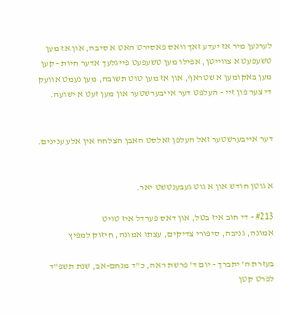לערנען מיר אז יעדע זאך וואס פאסירט האט א סיבה, און אז מען טשעפעט א צווייטן, אפילו מען טשעפעט פייגלעך אדער חיות - קען מען באקומען א שטראף, און אז מען טוט תשובה, מען נעמט אוועק די צער פון זיי - העלפט דער אייבערשטער און מען זעט א ישועה.


דער אייבערשטער זאל העלפן זאלסט האבן הצלחה אין אלע ענינים.


א גוטן חודש און א גוט געבענטשט יאר.

#213 - די חוב איז בטל, און דאס פערדל איז טויט
אמונה, גניבה, סיפורי צדיקים, עצתו אמונה, חיזוק למפיץ

בעזרת ה' יתברך - יום ד' פרשת ראה, כ"ד מנחם-אב, שנת תשפ"ד לפרט קטן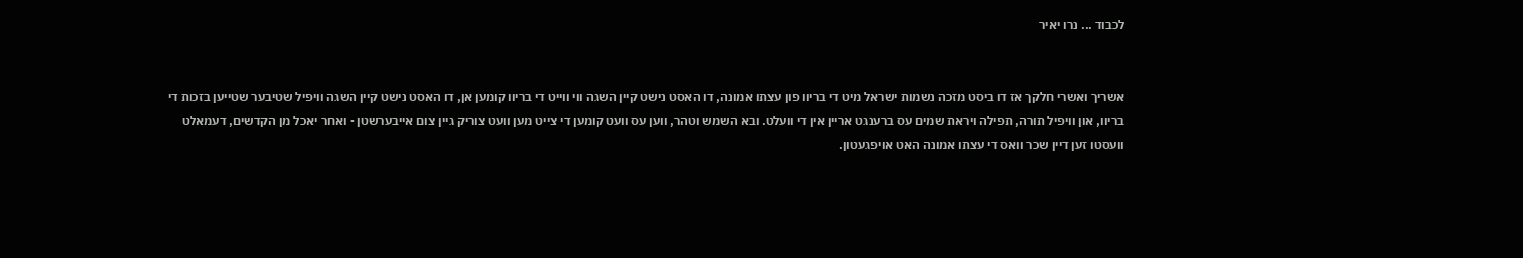לכבוד ... נרו יאיר


אשריך ואשרי חלקך אז דו ביסט מזכה נשמות ישראל מיט די בריוו פון עצתו אמונה, דו האסט נישט קיין השגה ווי ווייט די בריוו קומען אן, דו האסט נישט קיין השגה וויפיל שטיבער שטייען בזכות די בריוו, און וויפיל תורה, תפילה ויראת שמים עס ברענגט אריין אין די וועלט. ובא השמש וטהר, ווען עס וועט קומען די צייט מען וועט צוריק גיין צום אייבערשטן - ואחר יאכל מן הקדשים, דעמאלט וועסטו זען דיין שכר וואס די עצתו אמונה האט אויפגעטון.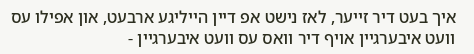איך בעט דיר זייער, לאז נישט אפ דיין הייליגע ארבעט, און אפילו עס וועט איבערגיין אויף דיר וואס עס וועט איבערגיין -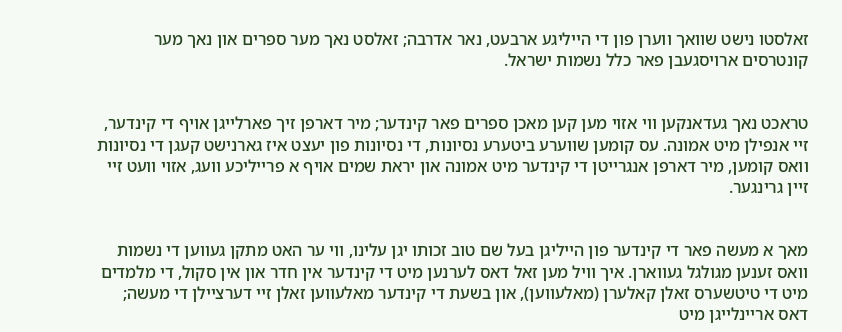זאלסטו נישט שוואך ווערן פון די הייליגע ארבעט, נאר אדרבה; זאלסט נאך מער ספרים און נאך מער קונטרסים ארויסגעבן פאר כלל נשמות ישראל.


טראכט נאך געדאנקען ווי אזוי מען קען מאכן ספרים פאר קינדער; מיר דארפן זיך פארלייגן אויף די קינדער, זיי אנפילן מיט אמונה. עס קומען שווערע ביטערע נסיונות, די נסיונות פון יעצט איז גארנישט קעגן די נסיונות וואס קומען, מיר דארפן אנגרייטן די קינדער מיט אמונה און יראת שמים אויף א פרייליכע וועג, אזוי וועט זיי זיין גרינגער.


מאך א מעשה פאר די קינדער פון הייליגן בעל שם טוב זכותו יגן עלינו, ווי ער האט מתקן געווען די נשמות וואס זענען מגולגל געווארן. איך וויל מען זאל דאס לערנען מיט די קינדער אין חדר און אין סקול, די מלמדים מיט די טיטשערס זאלן קאלערן (מאלעווען), און בשעת די קינדער מאלעווען זאלן זיי דערציילן די מעשה; דאס אריינלייגן מיט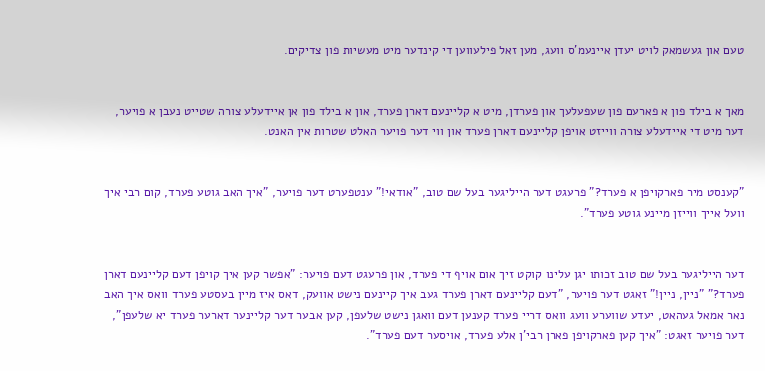טעם און געשמאק לויט יעדן איינעמ'ס וועג, מען זאל פילעווען די קינדער מיט מעשיות פון צדיקים.


מאך א בילד פון א פארעם פון שעפעלעך און פערדן, מיט א קליינעם דארן פערד, און א בילד פון אן איידעלע צורה שטייט נעבן א פויער, דער מיט די איידעלע צורה ווייזט אויפן קליינעם דארן פערד און ווי דער פויער האלט שטרות אין האנט.


"קענסט מיר פארקויפן א פערד?" פרעגט דער הייליגער בעל שם טוב, "אודאי!" ענטפערט דער פויער, "איך האב גוטע פערד, קום רבי איך וועל אייך ווייזן מיינע גוטע פערד".


דער הייליגער בעל שם טוב זכותו יגן עלינו קוקט זיך אום אויף די פערד, און פרעגט דעם פויער: "אפשר קען איך קויפן דעם קליינעם דארן פערד?" "ניין, ניין!" זאגט דער פויער, "דעם קליינעם דארן פערד געב איך קיינעם נישט אוועק, דאס איז מיין בעסטע פערד וואס איך האב נאר אמאל געהאט, יעדע שווערע וועג וואס דריי פערד קענען דעם וואגן נישט שלעפן, קען אבער דער קליינער דארער פערד יא שלעפן", דער פויער זאגט: "איך קען פארקויפן פארן רבי'ן אלע פערד, אויסער דעם פערד".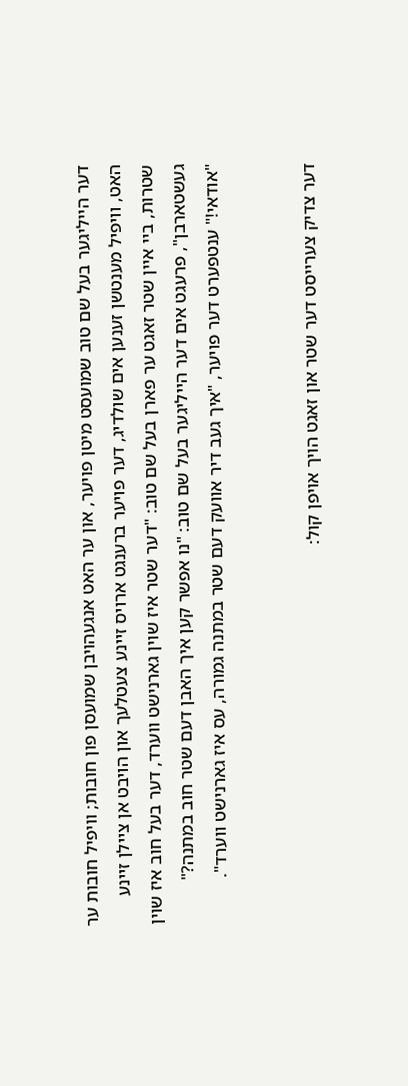דער הייליגער בעל שם טוב שמועסט מיטן פויער, און ער האט אנגעהויבן שמועסן פון חובות; וויפיל חובות ער האט, וויפיל מענטשן זענען אים שולדיג, דער פויער ברענגט ארויס זיינע צעטלעך און הויבט אן ציילן זיינע שטרות, ביי איין שטר זאגט ער פארן בעל שם טוב: "דער שטר איז שוין גארנישט ווערד, דער בעל חוב איז שוין געשטארבן", פרעגט אים דער הייליגער בעל שם טוב: "נו אפשר קען איך האבן דעם שטר חוב במתנה?" "אודאי!" ענטפערט דער פויער, "איך געב דיר אוועק דעם שטר במתנה גמורה, עס איז גארנישט ווערד".


דער צדיק צערייסט דער שטר און זאגט הויך אויפן קול: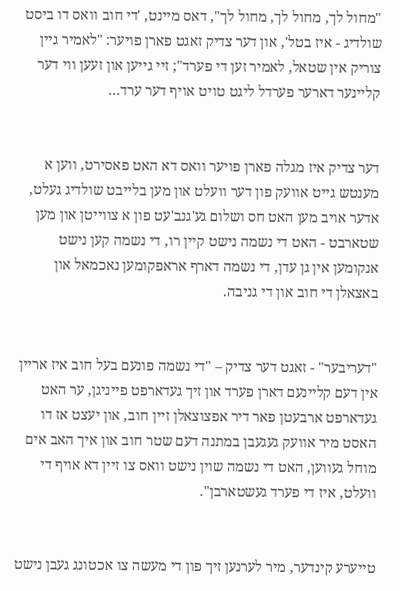"מחול לך, מחול לך, מחול לך", דאס מיינט, 'די חוב וואס דו ביסט שולדיג - איז בטל', און דער צדיק זאגט פארן פויער: "לאמיר גיין צוריק אין שטאל, לאמיר זען די פערד"; זיי גייען און זעען ווי דער קליינער דארער פערדל ליגט טויט אויף דער ערד...


דער צדיק איז מגלה פארן פויער וואס דא האט פאסירט, ווען א מענטש גייט אוועק פון דער וועלט און מען בלייבט שולדיג געלט, אדער אויב מען האט חס ושלום גע'גנב'עט פון א צווייטן און מען שטארבט - האט די נשמה נישט קיין רו, די נשמה קען נישט אנקומען אין גן עדן, די נשמה דארף אראפקומען נאכמאל און באצאלן די חוב און די גניבה.


"דעריבער" - זאגט דער צדיק – "די נשמה פונעם בעל חוב איז אריין אין דעם קליינעם דארן פערד און זיך געדארפט פייניגן, ער האט געדארפט ארבעטן פאר דיר אפצוצאלן זיין חוב, און יעצט אז דו האסט מיר אוועק געגעבן במתנה דעם שטר חוב און איך האב אים מוחל געווען, האט די נשמה שוין נישט וואס צו זיין דא אויף די וועלט, איז די פערד געשטארבן".


טייערע קינדער, מיר לערנען זיך פון די מעשה צו אכטונג געבן נישט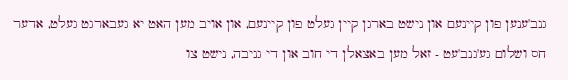גנב'ענען פון קיינעם און נישט בארגן קיין געלט פון קיינעם, און אויב מען האט יא געבארגט געלט, אדער חס ושלום גע'גנב'עט - זאל מען באצאלן די חוב און די גניבה, נישט צו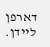דארפן ליידן.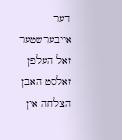דער אייבערשטער זאל העלפן זאלסט האבן הצלחה אין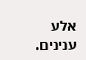אלע ענינים.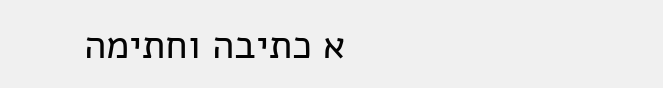א כתיבה וחתימה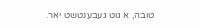טובה, א גוט געבענטשט יאר.